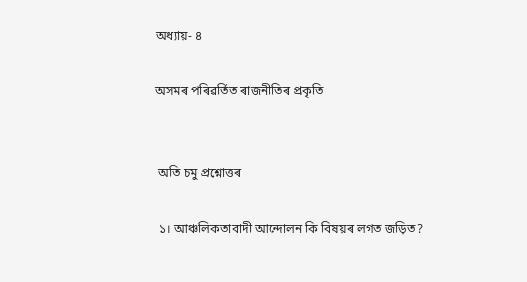অধ্যায়- ৪

অসমৰ পৰিৱৰ্তিত ৰাজনীতিৰ প্ৰকৃতি


 অতি চমু প্রশ্নোত্তৰ

 ১। আঞ্চলিকতাবাদী আন্দোলন কি বিষয়ৰ লগত জড়িত?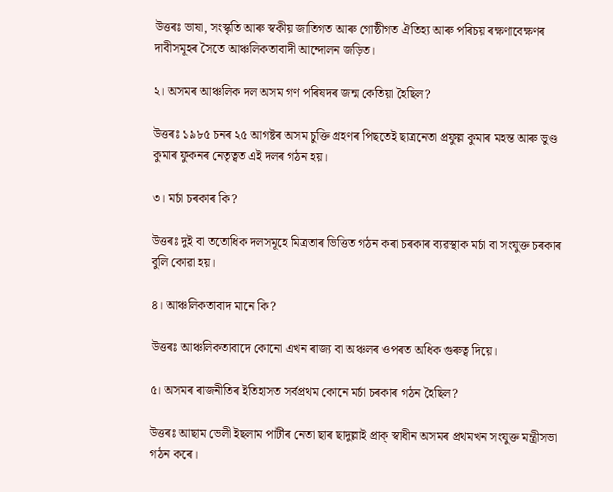উত্তৰঃ ভাষা, সংস্কৃতি আৰু স্বকীয় জাতিগত আৰু গোষ্ঠীগত ঐতিহ্য আৰু পৰিচয় ৰক্ষণাবেক্ষণৰ দাবীসমূহৰ সৈতে আঞ্চলিকতাবাদী আন্দোলন জড়িত।

২। অসমৰ আঞ্চলিক দল অসম গণ পৰিষদৰ জন্ম কেতিয়া হৈছিল?

উত্তৰঃ ১৯৮৫ চনৰ ২৫ আগষ্টৰ অসম চুক্তি গ্ৰহণৰ পিছতেই ছাত্রনেতা প্রফুল্ল কুমাৰ মহন্ত আৰু ভুণ্ড কুমাৰ ফুকনৰ নেতৃত্বত এই দলৰ গঠন হয়।

৩। মৰ্চা চৰকাৰ কি?

উত্তৰঃ দুই বা ততোধিক দলসমূহে মিত্ৰতাৰ ভিত্তিত গঠন কৰা চৰকাৰ ব্যৱস্থাক মর্চা বা সংযুক্ত চৰকাৰ বুলি কোৱা হয়।

৪। আঞ্চলিকতাবাদ মানে কি?

উত্তৰঃ আঞ্চলিকতাবাদে কোনো এখন ৰাজ্য বা অঞ্চলৰ ওপৰত অধিক গুৰুত্ব দিয়ে।

৫। অসমৰ ৰাজনীতিৰ ইতিহাসত সৰ্বপ্ৰথম কোনে মৰ্চা চৰকাৰ গঠন হৈছিল?

উত্তৰঃ আছাম ভেলী ইছলাম পাৰ্টীৰ নেতা ছাৰ ছাদুল্লাই প্ৰাক্ স্বাধীন অসমৰ প্ৰথমখন সংযুক্ত মন্ত্রীসভা গঠন কৰে।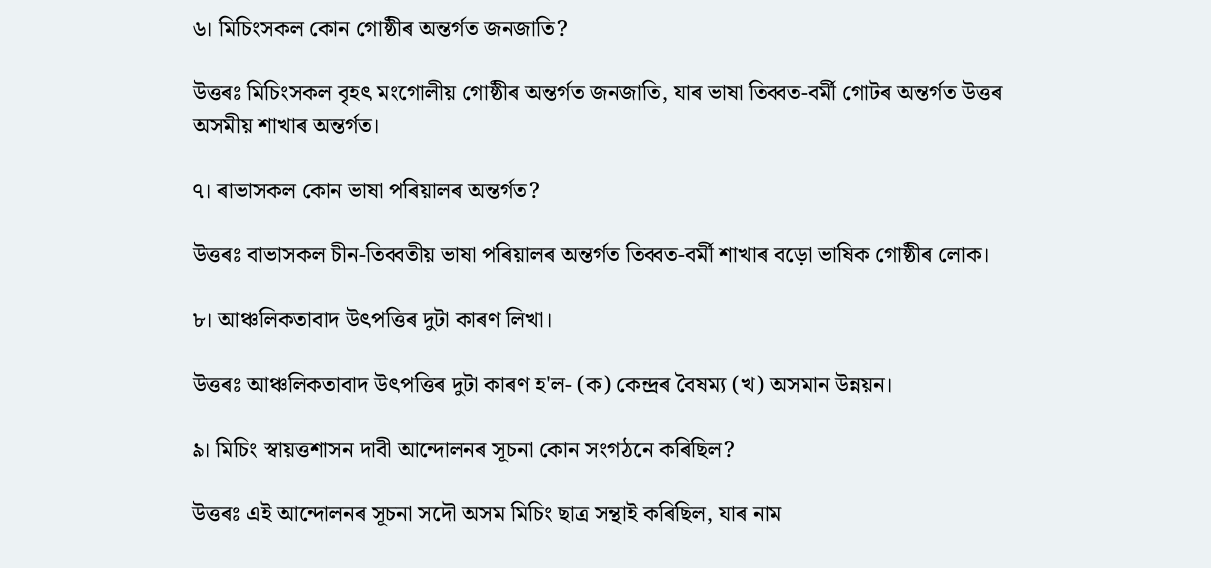৬। মিচিংসকল কোন গোষ্ঠীৰ অন্তৰ্গত জনজাতি?

উত্তৰঃ মিচিংসকল বৃহৎ মংগোলীয় গোষ্ঠীৰ অন্তৰ্গত জনজাতি, যাৰ ভাষা তিব্বত-বৰ্মী গোটৰ অন্তৰ্গত উত্তৰ অসমীয় শাখাৰ অন্তর্গত।

৭। ৰাভাসকল কোন ভাষা পৰিয়ালৰ অন্তর্গত?

উত্তৰঃ বাভাসকল চীন-তিব্বতীয় ভাষা পৰিয়ালৰ অন্তৰ্গত তিব্বত-বর্মী শাখাৰ বড়ো ভাষিক গোষ্ঠীৰ লোক।

৮। আঞ্চলিকতাবাদ উৎপত্তিৰ দুটা কাৰণ লিখা।

উত্তৰঃ আঞ্চলিকতাবাদ উৎপত্তিৰ দুটা কাৰণ হ'ল- (ক) কেন্দ্ৰৰ বৈষম্য (খ) অসমান উন্নয়ন।

৯। মিচিং স্বায়ত্তশাসন দাবী আন্দোলনৰ সূচনা কোন সংগঠনে কৰিছিল?

উত্তৰঃ এই আন্দোলনৰ সূচনা সদৌ অসম মিচিং ছাত্ৰ সন্থাই কৰিছিল, যাৰ নাম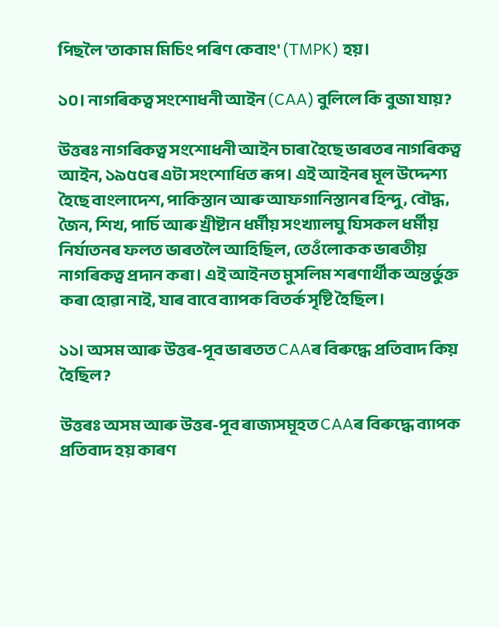পিছলৈ 'তাকাম মিচিং পৰিণ কেবাং' (TMPK) হয়।

১০। নাগৰিকত্ব সংশোধনী আইন (CAA) বুলিলে কি বুজা যায়?

উত্তৰঃ নাগৰিকত্ব সংশোধনী আইন চাৰা হৈছে ভাৰতৰ নাগৰিকত্ব আইন, ১৯৫৫ৰ এটা সংশোধিত ৰূপ। এই আইনৰ মূল উদ্দেশ্য হৈছে বাংলাদেশ, পাকিস্তান আৰু আফগানিস্তানৰ হিন্দু, বৌদ্ধ, জৈন, শিখ, পার্চি আৰু খ্ৰীষ্টান ধর্মীয় সংখ্যালঘু যিসকল ধর্মীয় নির্যাতনৰ ফলত ভাৰতলৈ আহিছিল, তেওঁলোকক ভাৰতীয় নাগৰিকত্ব প্রদান কৰা। এই আইনত মুসলিম শৰণাৰ্থীক অন্তর্ভুক্ত কৰা হোৱা নাই, যাৰ বাবে ব্যাপক বিতর্ক সৃষ্টি হৈছিল।

১১। অসম আৰু উত্তৰ-পূব ভাৰতত CAAৰ বিৰুদ্ধে প্রতিবাদ কিয় হৈছিল?

উত্তৰঃ অসম আৰু উত্তৰ-পূব ৰাজ্যসমূহত CAAৰ বিৰুদ্ধে ব্যাপক প্রতিবাদ হয় কাৰণ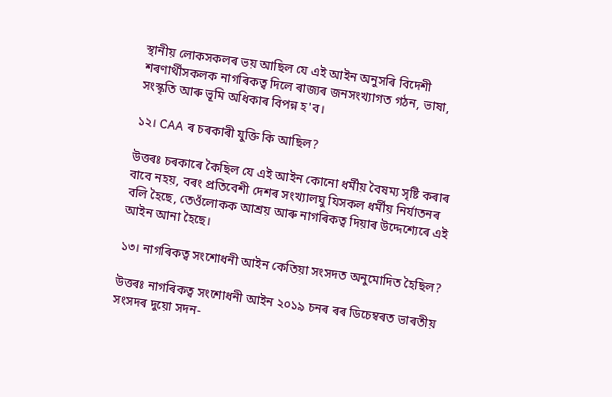স্থানীয় লোকসকলৰ ভয় আছিল যে এই আইন অনুসৰি বিদেশী শৰণাৰ্থীসকলক নাগৰিকত্ব দিলে ৰাজ্যৰ জনসংখ্যাগত গঠন, ভাষা, সংস্কৃতি আৰু ভূমি অধিকাৰ বিপন্ন হ'ব।

১২। CAA ৰ চৰকাৰী যুক্তি কি আছিল?

উত্তৰঃ চৰকাৰে কৈছিল যে এই আইন কোনো ধর্মীয় বৈষম্য সৃষ্টি কৰাৰ বাবে নহয়, বৰং প্রতিবেশী দেশৰ সংখ্যালঘু যিসকল ধর্মীয় নির্যাতনৰ বলি হৈছে, তেওঁলোকক আশ্ৰয় আৰু নাগৰিকত্ব দিয়াৰ উদ্দেশ্যেৰে এই আইন আনা হৈছে।

১৩। নাগৰিকত্ব সংশোধনী আইন কেতিয়া সংসদত অনুমোদিত হৈছিল?

উত্তৰঃ নাগৰিকত্ব সংশোধনী আইন ২০১৯ চনৰ ৰৰ ডিচেম্বৰত ভাৰতীয় সংসদৰ দুয়ো সদন-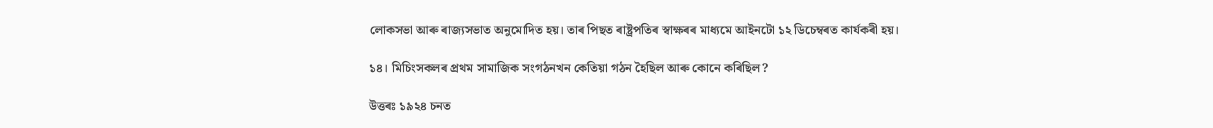লোকসভা আৰু ৰাজ্যসভাত অনুমোদিত হয়। তাৰ পিছত ৰাষ্ট্ৰপতিৰ স্বাক্ষৰৰ মাধ্যমে আইনটো ১২ ডিচেম্বৰত কাৰ্যকৰী হয়।

১৪। মিচিংসকলৰ প্ৰথম সামাজিক সংগঠনখন কেতিয়া গঠন হৈছিল আৰু কোনে কৰিছিল?

উত্তৰঃ ১৯২৪ চনত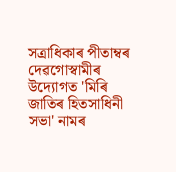সত্ৰাধিকাৰ পীতাম্বৰ দেৱগোস্বামীৰ উদ্যোগত 'মিৰি জাতিৰ হিতসাধিনী সভা' নামৰ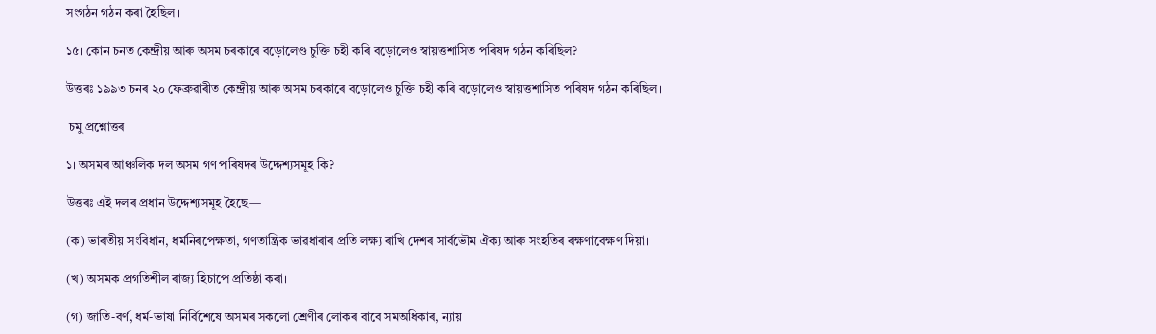সংগঠন গঠন কৰা হৈছিল।

১৫। কোন চনত কেন্দ্রীয় আৰু অসম চৰকাৰে বড়োলেণ্ড চুক্তি চহী কৰি বড়োলেও স্বায়ত্তশাসিত পৰিষদ গঠন কৰিছিল?

উত্তৰঃ ১৯৯৩ চনৰ ২০ ফেব্ৰুৱাৰীত কেন্দ্ৰীয় আৰু অসম চৰকাৰে বড়োলেও চুক্তি চহী কৰি বড়োলেও স্বায়ত্তশাসিত পৰিষদ গঠন কৰিছিল।

 চমু প্রশ্নোত্তৰ

১। অসমৰ আঞ্চলিক দল অসম গণ পৰিষদৰ উদ্দেশ্যসমূহ কি?

উত্তৰঃ এই দলৰ প্ৰধান উদ্দেশ্যসমূহ হৈছে—

(ক) ভাৰতীয় সংবিধান, ধৰ্মনিৰপেক্ষতা, গণতান্ত্রিক ভাৱধাৰাৰ প্ৰতি লক্ষ্য ৰাখি দেশৰ সাৰ্বভৌম ঐক্য আৰু সংহতিৰ ৰক্ষণাবেক্ষণ দিয়া।

(খ) অসমক প্রগতিশীল ৰাজ্য হিচাপে প্রতিষ্ঠা কৰা।

(গ) জাতি-বর্ণ, ধর্ম-ভাষা নির্বিশেষে অসমৰ সকলো শ্ৰেণীৰ লোকৰ বাবে সমঅধিকাৰ, ন্যায়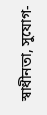স্বাধীনতা, সুযোগ-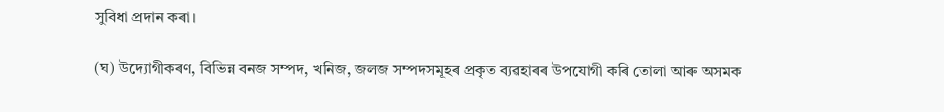সুবিধা প্রদান কৰা।

(ঘ) উদ্যোগীকৰণ, বিভিন্ন বনজ সম্পদ, খনিজ, জলজ সম্পদসমূহৰ প্ৰকৃত ব্যৱহাৰৰ উপযোগী কৰি তোলা আৰু অসমক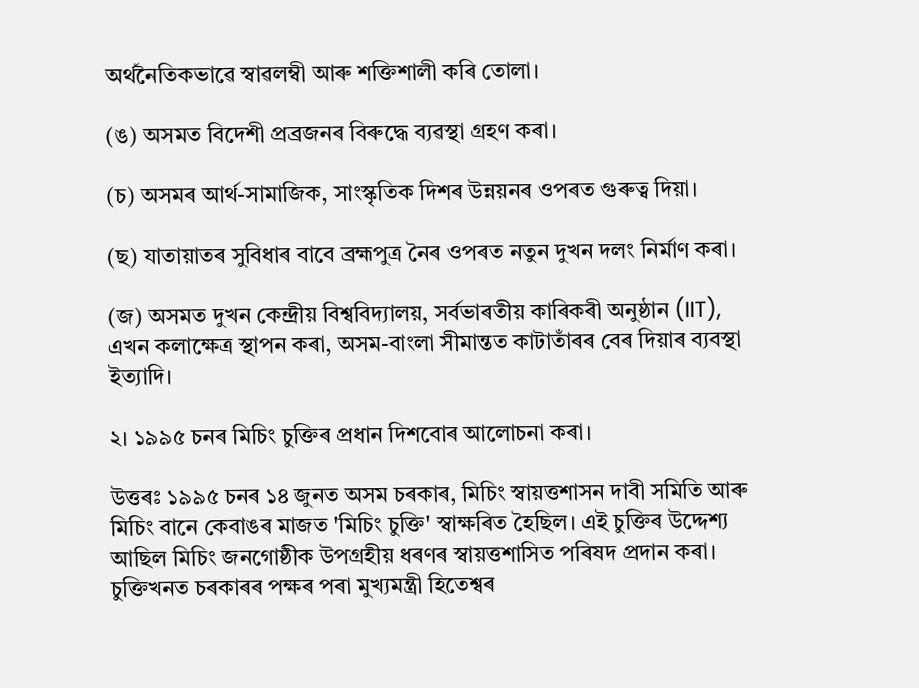অর্থনৈতিকভাৱে স্বাৱলম্বী আৰু শক্তিশালী কৰি তোলা।

(ঙ) অসমত বিদেশী প্ৰব্ৰজনৰ বিৰুদ্ধে ব্যৱস্থা গ্রহণ কৰা।

(চ) অসমৰ আৰ্থ-সামাজিক, সাংস্কৃতিক দিশৰ উন্নয়নৰ ওপৰত গুৰুত্ব দিয়া।

(ছ) যাতায়াতৰ সুবিধাৰ বাবে ব্ৰহ্মপুত্ৰ নৈৰ ওপৰত নতুন দুখন দলং নিৰ্মাণ কৰা।

(জ) অসমত দুখন কেন্দ্রীয় বিশ্ববিদ্যালয়, সৰ্বভাৰতীয় কাৰিকৰী অনুষ্ঠান (IIT), এখন কলাক্ষেত্র স্থাপন কৰা, অসম-বাংলা সীমান্তত কাটাতাঁৰৰ বেৰ দিয়াৰ ব্যবস্থা ইত্যাদি।

২। ১৯৯৫ চনৰ মিচিং চুক্তিৰ প্ৰধান দিশবোৰ আলোচনা কৰা।

উত্তৰঃ ১৯৯৫ চনৰ ১৪ জুনত অসম চৰকাৰ, মিচিং স্বায়ত্তশাসন দাবী সমিতি আৰু মিচিং বানে কেবাঙৰ মাজত 'মিচিং চুক্তি' স্বাক্ষৰিত হৈছিল। এই চুক্তিৰ উদ্দেশ্য আছিল মিচিং জনগোষ্ঠীক উপগ্রহীয় ধৰণৰ স্বায়ত্তশাসিত পৰিষদ প্ৰদান কৰা। চুক্তিখনত চৰকাৰৰ পক্ষৰ পৰা মুখ্যমন্ত্রী হিতেশ্বৰ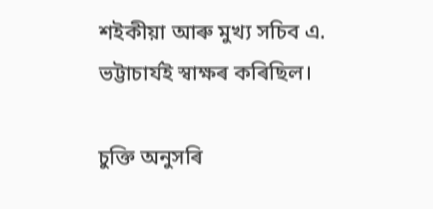শইকীয়া আৰু মুখ্য সচিব এ. ভট্টাচাৰ্যই স্বাক্ষৰ কৰিছিল।

চুক্তি অনুসৰি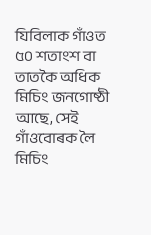যিবিলাক গাঁওত ৫০ শতাংশ বা তাতকৈ অধিক মিচিং জনগোষ্ঠী আছে, সেই গাঁওবোৰক লৈ মিচিং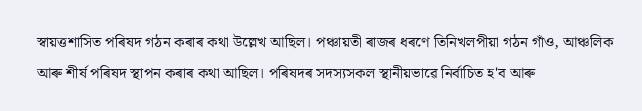স্বায়ত্তশাসিত পৰিষদ গঠন কৰাৰ কথা উল্লেখ আছিল। পঞ্চায়তী ৰাজৰ ধৰণে তিনিখলপীয়া গঠন গাঁও, আঞ্চলিক আৰু শীর্ষ পৰিষদ স্থাপন কৰাৰ কথা আছিল। পৰিষদৰ সদস্যসকল স্থানীয়ভাৱে নির্বাচিত হ'ব আৰু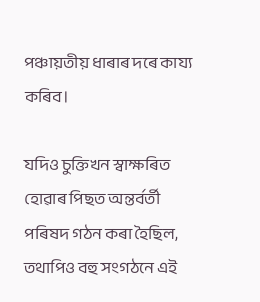পঞ্চায়তীয় ধাৰাৰ দৰে কায্য কৰিব।

যদিও চুক্তিখন স্বাক্ষৰিত হোৱাৰ পিছত অন্তর্বর্তী পৰিষদ গঠন কৰা হৈছিল, তথাপিও বহু সংগঠনে এই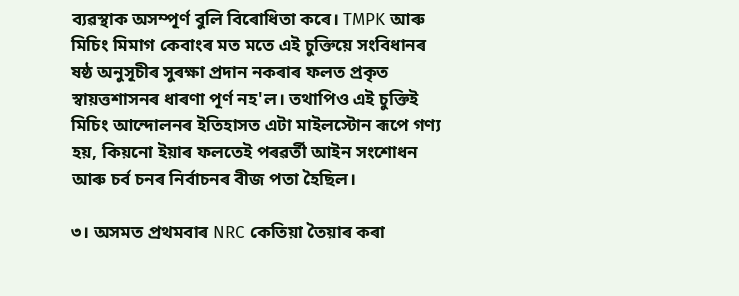ব্যৱস্থাক অসম্পূর্ণ বুলি বিৰোধিতা কৰে। TMPK আৰু মিচিং মিমাগ কেবাংৰ মত মতে এই চুক্তিয়ে সংবিধানৰ ষষ্ঠ অনুসূচীৰ সুৰক্ষা প্ৰদান নকৰাৰ ফলত প্রকৃত স্বায়ত্তশাসনৰ ধাৰণা পূৰ্ণ নহ'ল। তথাপিও এই চুক্তিই মিচিং আন্দোলনৰ ইতিহাসত এটা মাইলস্টোন ৰূপে গণ্য হয়, কিয়নো ইয়াৰ ফলতেই পৰৱৰ্তী আইন সংশোধন আৰু চৰ্ব চনৰ নিৰ্বাচনৰ বীজ পতা হৈছিল।

৩। অসমত প্ৰথমবাৰ NRC কেতিয়া তৈয়াৰ কৰা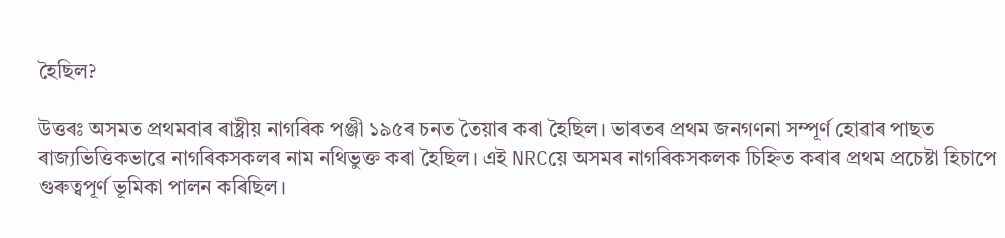হৈছিল?

উত্তৰঃ অসমত প্ৰথমবাৰ ৰাষ্ট্ৰীয় নাগৰিক পঞ্জী ১৯৫ৰ চনত তৈয়াৰ কৰা হৈছিল। ভাৰতৰ প্ৰথম জনগণনা সম্পূৰ্ণ হোৱাৰ পাছত ৰাজ্যভিত্তিকভাৱে নাগৰিকসকলৰ নাম নথিভুক্ত কৰা হৈছিল। এই NRCয়ে অসমৰ নাগৰিকসকলক চিহ্নিত কৰাৰ প্ৰথম প্ৰচেষ্টা হিচাপে গুৰুত্বপূৰ্ণ ভূমিকা পালন কৰিছিল।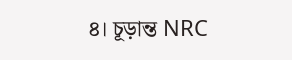৪। চূড়ান্ত NRC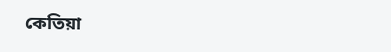কেতিয়া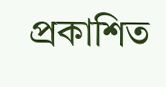প্রকাশিত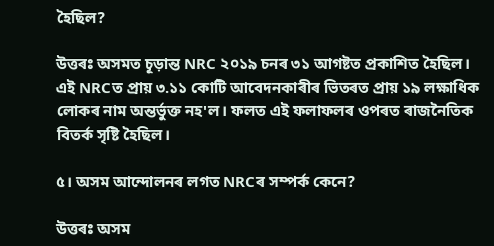হৈছিল?

উত্তৰঃ অসমত চূড়ান্ত NRC ২০১৯ চনৰ ৩১ আগষ্টত প্রকাশিত হৈছিল। এই NRCত প্রায় ৩.১১ কোটি আবেদনকাৰীৰ ভিতৰত প্ৰায় ১৯ লক্ষাধিক লোকৰ নাম অন্তর্ভুক্ত নহ'ল। ফলত এই ফলাফলৰ ওপৰত ৰাজনৈতিক বিতর্ক সৃষ্টি হৈছিল।

৫। অসম আন্দোলনৰ লগত NRCৰ সম্পৰ্ক কেনে?

উত্তৰঃ অসম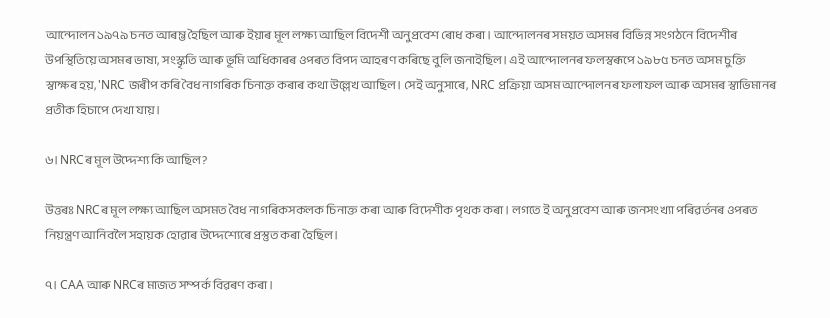আন্দোলন ১৯৭৯ চনত আৰম্ভ হৈছিল আৰু ইয়াৰ মূল লক্ষ্য আছিল বিদেশী অনুপ্রবেশ ৰোধ কৰা। আন্দোলনৰ সময়ত অসমৰ বিভিন্ন সংগঠনে বিদেশীৰ উপস্থিতিয়ে অসমৰ ভাষা, সংস্কৃতি আৰু ভূমি অধিকাৰৰ ওপৰত বিপদ আহৰণ কৰিছে বুলি জনাইছিল। এই আন্দোলনৰ ফলস্বৰূপে ১৯৮৫ চনত অসম চুক্তি স্বাক্ষৰ হয়, 'NRC জৰীপ কৰি বৈধ নাগৰিক চিনাক্ত কৰাৰ কথা উল্লেখ আছিল। সেই অনুসাৰে, NRC প্রক্রিয়া অসম আন্দোলনৰ ফলাফল আৰু অসমৰ স্বাভিমানৰ প্ৰতীক হিচাপে দেখা যায়।

৬। NRCৰ মূল উদ্দেশ্য কি আছিল?

উত্তৰঃ NRCৰ মূল লক্ষ্য আছিল অসমত বৈধ নাগৰিকসকলক চিনাক্ত কৰা আৰু বিদেশীক পৃথক কৰা। লগতে ই অনুপ্রবেশ আৰু জনসংখ্যা পৰিৱৰ্তনৰ ওপৰত নিয়ন্ত্রণ আনিবলৈ সহায়ক হোৱাৰ উদ্দেশ্যেৰে প্ৰস্তুত কৰা হৈছিল।

৭। CAA আৰু NRCৰ মাজত সম্পৰ্ক বিৱৰণ কৰা।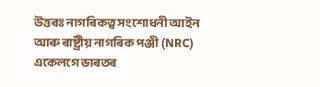উত্তৰঃ নাগৰিকত্ব সংশোধনী আইন আৰু ৰাষ্ট্ৰীয় নাগৰিক পঞ্জী (NRC) একেলগে ভাৰতৰ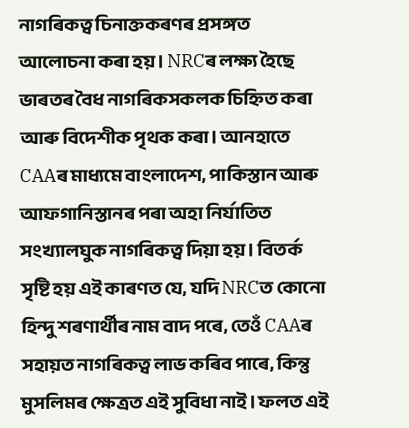নাগৰিকত্ব চিনাক্তকৰণৰ প্ৰসঙ্গত আলোচনা কৰা হয়। NRCৰ লক্ষ্য হৈছে ভাৰতৰ বৈধ নাগৰিকসকলক চিহ্নিত কৰা আৰু বিদেশীক পৃথক কৰা। আনহাতে CAAৰ মাধ্যমে বাংলাদেশ, পাকিস্তান আৰু আফগানিস্তানৰ পৰা অহা নির্যাতিত সংখ্যালঘুক নাগৰিকত্ব দিয়া হয়। বিতর্ক সৃষ্টি হয় এই কাৰণত যে, যদি NRCত কোনো হিন্দু শৰণাৰ্থীৰ নাম বাদ পৰে, তেওঁ CAAৰ সহায়ত নাগৰিকত্ব লাভ কৰিব পাৰে, কিন্তু মুসলিমৰ ক্ষেত্ৰত এই সুবিধা নাই। ফলত এই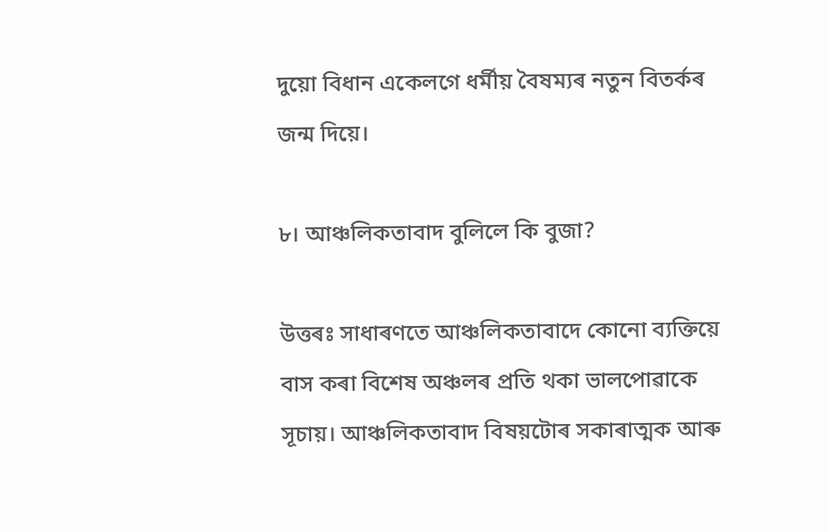দুয়ো বিধান একেলগে ধর্মীয় বৈষম্যৰ নতুন বিতৰ্কৰ জন্ম দিয়ে।

৮। আঞ্চলিকতাবাদ বুলিলে কি বুজা?

উত্তৰঃ সাধাৰণতে আঞ্চলিকতাবাদে কোনো ব্যক্তিয়ে বাস কৰা বিশেষ অঞ্চলৰ প্রতি থকা ভালপোৱাকে সূচায়। আঞ্চলিকতাবাদ বিষয়টোৰ সকাৰাত্মক আৰু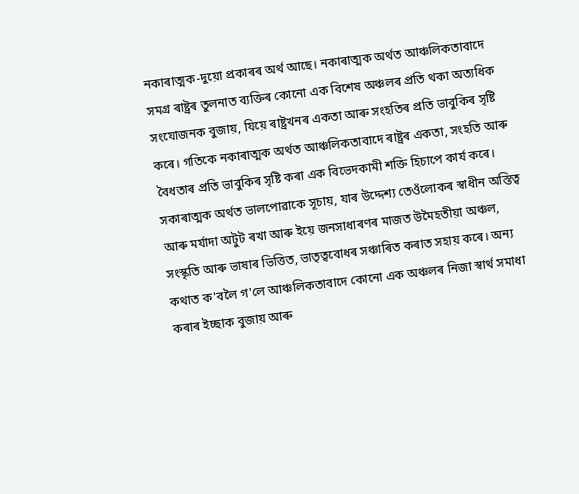নকাৰাত্মক-দুয়ো প্ৰকাৰৰ অৰ্থ আছে। নকাৰাত্মক অৰ্থত আঞ্চলিকতাবাদে সমগ্ৰ ৰাষ্ট্ৰৰ তুলনাত ব্যক্তিৰ কোনো এক বিশেষ অঞ্চলৰ প্ৰতি থকা অত্যধিক সংযোজনক বুজায়, যিয়ে ৰাষ্ট্ৰখনৰ একতা আৰু সংহতিৰ প্ৰতি ভাবুকিৰ সৃষ্টি কৰে। গতিকে নকাৰাত্মক অৰ্থত আঞ্চলিকতাবাদে ৰাষ্ট্ৰৰ একতা, সংহতি আৰু বৈধতাৰ প্ৰতি ভাবুকিৰ সৃষ্টি কৰা এক বিভেদকামী শক্তি হিচাপে কাৰ্য কৰে। সকাৰাত্মক অৰ্থত ভালপোৱাকে সূচায়, যাৰ উদ্দেশ্য তেওঁলোকৰ স্বাধীন অস্তিত্ব আৰু মর্যাদা অটুট ৰখা আৰু ইয়ে জনসাধাৰণৰ মাজত উমৈহতীয়া অঞ্চল, সংস্কৃতি আৰু ভাষাৰ ভিত্তিত, ভাতৃত্ববোধৰ সঞ্চাৰিত কৰাত সহায় কৰে। অন্য কথাত ক'বলৈ গ'লে আঞ্চলিকতাবাদে কোনো এক অঞ্চলৰ নিজা স্বার্থ সমাধা কৰাৰ ইচ্ছাক বুজায় আৰু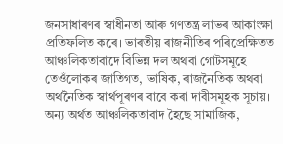জনসাধাৰণৰ স্বাধীনতা আৰু গণতন্ত্র লাভৰ আকাংক্ষা প্রতিফলিত কৰে। ভাৰতীয় ৰাজনীতিৰ পৰিপ্ৰেক্ষিতত আঞ্চলিকতাবাদে বিভিন্ন দল অথবা গোটসমূহে তেওঁলোকৰ জাতিগত, ভাষিক, ৰাজনৈতিক অথবা অৰ্থনৈতিক স্বার্থপূৰণৰ বাবে কৰা দাবীসমূহক সূচায়। অন্য অর্থত আঞ্চলিকতাবাদ হৈছে সামাজিক,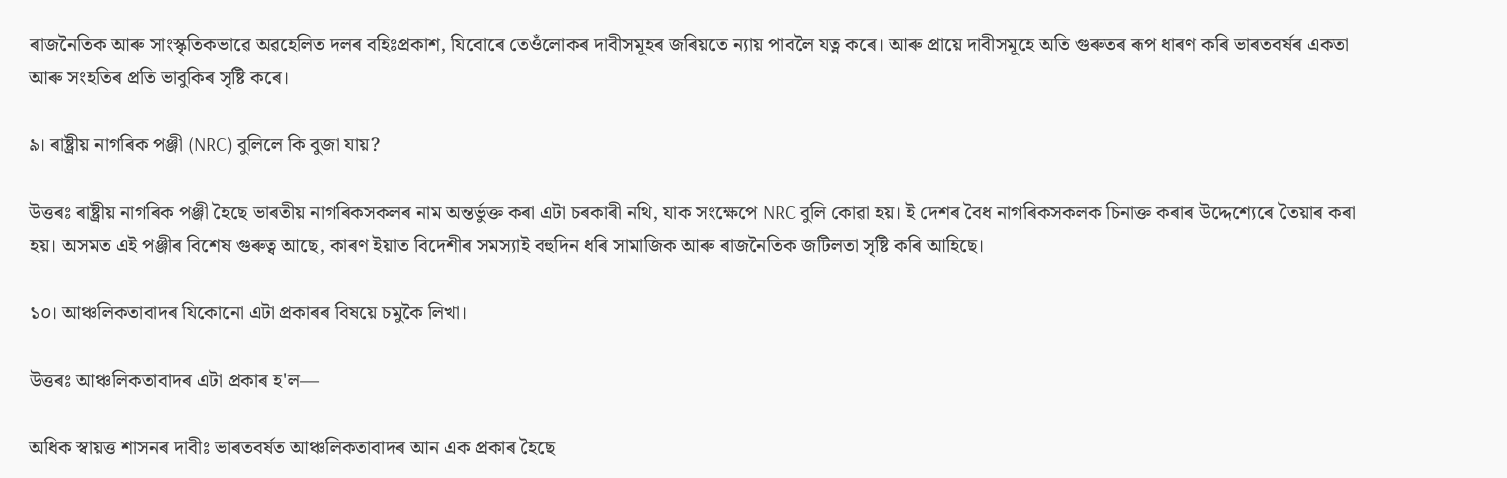ৰাজনৈতিক আৰু সাংস্কৃতিকভাৱে অৱহেলিত দলৰ বহিঃপ্রকাশ, যিবোৰে তেওঁলোকৰ দাবীসমূহৰ জৰিয়তে ন্যায় পাবলৈ যত্ন কৰে। আৰু প্ৰায়ে দাবীসমূহে অতি গুৰুতৰ ৰূপ ধাৰণ কৰি ভাৰতবৰ্ষৰ একতা আৰু সংহতিৰ প্ৰতি ভাবুকিৰ সৃষ্টি কৰে।

৯। ৰাষ্ট্ৰীয় নাগৰিক পঞ্জী (NRC) বুলিলে কি বুজা যায়?

উত্তৰঃ ৰাষ্ট্ৰীয় নাগৰিক পঞ্জী হৈছে ভাৰতীয় নাগৰিকসকলৰ নাম অন্তর্ভুক্ত কৰা এটা চৰকাৰী নথি, যাক সংক্ষেপে NRC বুলি কোৱা হয়। ই দেশৰ বৈধ নাগৰিকসকলক চিনাক্ত কৰাৰ উদ্দেশ্যেৰে তৈয়াৰ কৰা হয়। অসমত এই পঞ্জীৰ বিশেষ গুৰুত্ব আছে, কাৰণ ইয়াত বিদেশীৰ সমস্যাই বহুদিন ধৰি সামাজিক আৰু ৰাজনৈতিক জটিলতা সৃষ্টি কৰি আহিছে।

১০। আঞ্চলিকতাবাদৰ যিকোনো এটা প্ৰকাৰৰ বিষয়ে চমুকৈ লিখা।

উত্তৰঃ আঞ্চলিকতাবাদৰ এটা প্ৰকাৰ হ'ল—

অধিক স্বায়ত্ত শাসনৰ দাবীঃ ভাৰতবৰ্ষত আঞ্চলিকতাবাদৰ আন এক প্রকাৰ হৈছে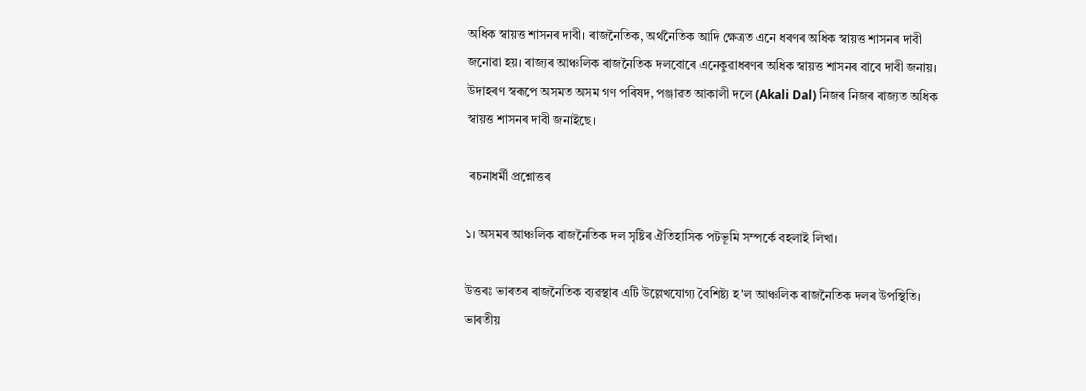অধিক স্বায়ত্ত শাসনৰ দাবী। ৰাজনৈতিক, অর্থনৈতিক আদি ক্ষেত্ৰত এনে ধৰণৰ অধিক স্বায়ত্ত শাসনৰ দাবী জনোৱা হয়। ৰাজ্যৰ আঞ্চলিক ৰাজনৈতিক দলবোৰে এনেকুৱাধৰণৰ অধিক স্বায়ত্ত শাসনৰ বাবে দাবী জনায়। উদাহৰণ স্বৰূপে অসমত অসম গণ পৰিষদ, পঞ্জাৱত আকালী দলে (Akali Dal) নিজৰ নিজৰ ৰাজ্যত অধিক স্বায়ত্ত শাসনৰ দাবী জনাইছে।

 ৰচনাধৰ্মী প্রশ্নোত্তৰ

১। অসমৰ আঞ্চলিক ৰাজনৈতিক দল সৃষ্টিৰ ঐতিহাসিক পটভূমি সম্পর্কে বহলাই লিখা।

উত্তৰঃ ভাৰতৰ ৰাজনৈতিক ব্যৱস্থাৰ এটি উল্লেখযোগ্য বৈশিষ্ট্য হ'ল আঞ্চলিক ৰাজনৈতিক দলৰ উপস্থিতি। ভাৰতীয়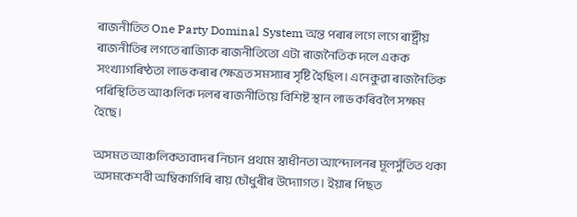ৰাজনীতিত One Party Dominal System অন্ত পৰাৰ লগে লগে ৰাষ্ট্ৰীয় ৰাজনীতিৰ লগতে ৰাজ্যিক ৰাজনীতিতো এটা ৰাজনৈতিক দলে একক সংখ্যাগৰিষ্ঠতা লাভ কৰাৰ ক্ষেত্ৰত সমস্যাৰ সৃষ্টি হৈছিল। এনেকুৱা ৰাজনৈতিক পৰিস্থিতিত আঞ্চলিক দলৰ ৰাজনীতিয়ে বিশিষ্ট স্থান লাভ কৰিবলৈ সক্ষম হৈছে।

অসমত আঞ্চলিকতাবাদৰ নিচান প্রথমে স্বাধীনতা আন্দোলনৰ মূলসুঁতিত থকা অসমকেশবী অম্বিকাগিৰি ৰায় চৌধুৰীৰ উদ্যোগত। ইয়াৰ পিছত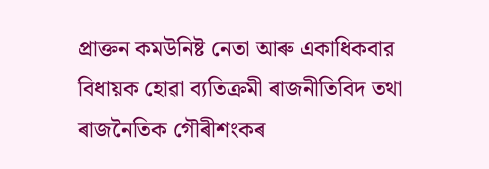প্রাক্তন কমউনিষ্ট নেতা আৰু একাধিকবার বিধায়ক হোৱা ব্যতিক্ৰমী ৰাজনীতিবিদ তথা ৰাজনৈতিক গৌৰীশংকৰ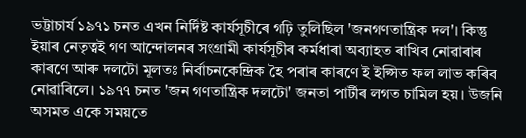ভট্টাচার্য ১৯৭১ চনত এখন নির্দিষ্ট কাৰ্যসূচীৰে গঢ়ি তুলিছিল 'জনগণতান্ত্রিক দল'। কিন্তু ইয়াৰ নেতৃত্বই গণ আন্দোলনৰ সংগ্রামী কাৰ্যসূচীৰ কৰ্মধাৰা অব্যাহত ৰাখিব নোৱাৰাৰ কাৰণে আৰু দলটো মূলতঃ নির্বাচনকেন্দ্ৰিক হৈ পৰাৰ কাৰণে ই ইপ্সিত ফল লাভ কৰিব নোৱাৰিলে। ১৯৭৭ চনত 'জন গণতান্ত্রিক দলটো' জনতা পার্টীৰ লগত চামিল হয়। উজনি অসমত একে সময়তে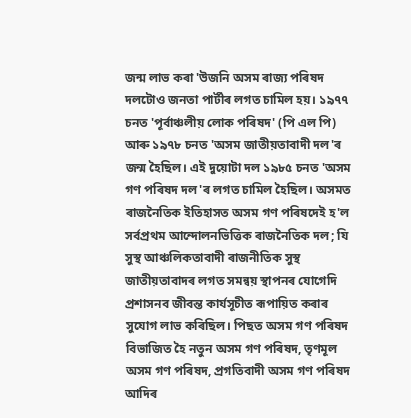জন্ম লাভ কৰা 'উজনি অসম ৰাজ্য পৰিষদ দলটোও জনতা পার্টীৰ লগত চামিল হয়। ১৯৭৭ চনত 'পূর্বাঞ্চলীয় লোক পৰিষদ' (পি এল পি) আৰু ১৯৭৮ চনত 'অসম জাতীয়তাবাদী দল'ৰ জন্ম হৈছিল। এই দুয়োটা দল ১৯৮৫ চনত 'অসম গণ পৰিষদ দল'ৰ লগত চামিল হৈছিল। অসমত ৰাজনৈতিক ইতিহাসত অসম গণ পৰিষদেই হ'ল সর্বপ্রথম আন্দোলনভিত্তিক ৰাজনৈতিক দল; যি সুস্থ আঞ্চলিকতাবাদী ৰাজনীতিক সুস্থ জাতীয়তাবাদৰ লগত সমন্বয় স্থাপনৰ যোগেদি প্রশাসনব জীবন্ত কাৰ্যসূচীত ৰূপায়িত কৰাৰ সুযোগ লাভ কৰিছিল। পিছত অসম গণ পৰিষদ বিভাজিত হৈ নতুন অসম গণ পৰিষদ, তৃণমূল অসম গণ পৰিষদ, প্রগতিবাদী অসম গণ পৰিষদ আদিৰ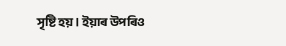সৃষ্টি হয়। ইয়াৰ উপৰিও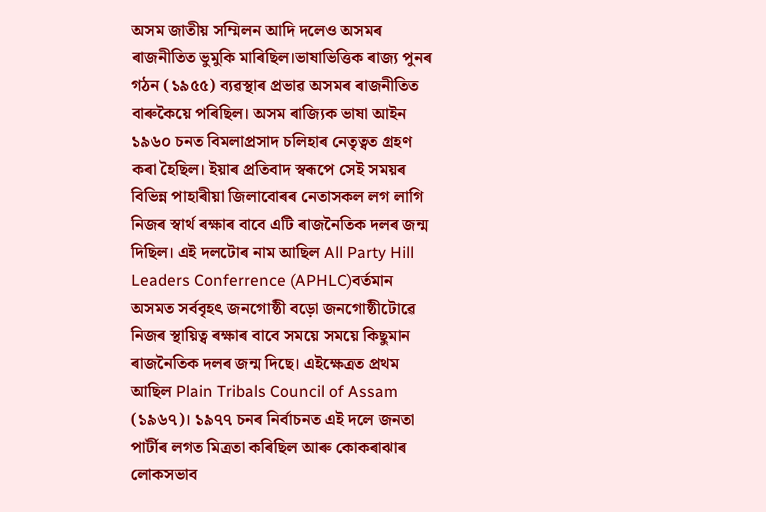অসম জাতীয় সম্মিলন আদি দলেও অসমৰ ৰাজনীতিত ভুমুকি মাৰিছিল।ভাষাভিত্তিক ৰাজ্য পুনৰ গঠন (১৯৫৫) ব্যৱস্থাৰ প্ৰভাৱ অসমৰ ৰাজনীতিত বাৰুকৈয়ে পৰিছিল। অসম ৰাজ্যিক ভাষা আইন ১৯৬০ চনত বিমলাপ্রসাদ চলিহাৰ নেতৃত্বত গ্ৰহণ কৰা হৈছিল। ইয়াৰ প্রতিবাদ স্বৰূপে সেই সময়ৰ বিভিন্ন পাহাৰীয়া জিলাবোৰৰ নেতাসকল লগ লাগি নিজৰ স্বাৰ্থ ৰক্ষাৰ বাবে এটি ৰাজনৈতিক দলৰ জন্ম দিছিল। এই দলটোৰ নাম আছিল All Party Hill Leaders Conferrence (APHLC)বর্তমান অসমত সর্ববৃহৎ জনগোষ্ঠী বড়ো জনগোষ্ঠীটোৱে নিজৰ স্থায়িত্ব ৰক্ষাৰ বাবে সময়ে সময়ে কিছুমান ৰাজনৈতিক দলৰ জন্ম দিছে। এইক্ষেত্রত প্রথম আছিল Plain Tribals Council of Assam (১৯৬৭)। ১৯৭৭ চনৰ নিৰ্বাচনত এই দলে জনতা পার্টীৰ লগত মিত্ৰতা কৰিছিল আৰু কোকৰাঝাৰ লোকসভাব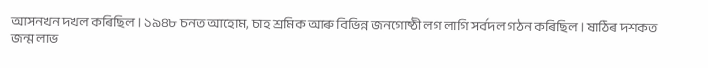আসনখন দখল কৰিছিল। ১৯৪৮ চনত আহোম, চাহ শ্রমিক আৰু বিভিন্ন জনগোষ্ঠী লগ লাগি সর্বদল গঠন কৰিছিল। ষাঠিৰ দশকত জন্ম লাভ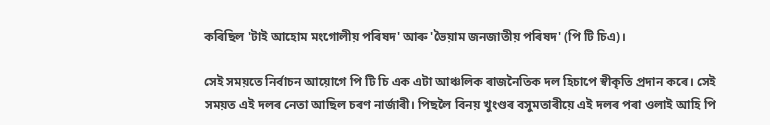কৰিছিল 'টাই আহোম মংগোলীয় পৰিষদ' আৰু 'ভৈয়াম জনজাতীয় পৰিষদ' (পি টি চিএ)।

সেই সময়তে নির্বাচন আয়োগে পি টি চি এক এটা আঞ্চলিক ৰাজনৈতিক দল হিচাপে স্বীকৃতি প্রদান কৰে। সেই সময়ত এই দলৰ নেতা আছিল চৰণ নাৰ্জাৰী। পিছলৈ বিনয় খুংণ্ডৰ বসুমতাৰীয়ে এই দলৰ পৰা ওলাই আহি পি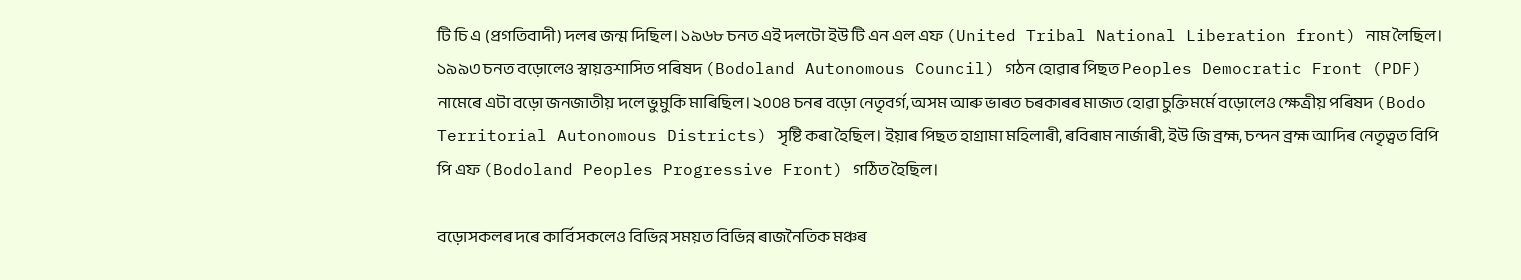টি চি এ (প্রগতিবাদী) দলৰ জন্ম দিছিল। ১৯৬৮ চনত এই দলটো ইউ টি এন এল এফ (United Tribal National Liberation front) নাম লৈছিল। ১৯৯৩ চনত বড়োলেও স্বায়ত্তশাসিত পৰিষদ (Bodoland Autonomous Council) গঠন হোৱাৰ পিছত Peoples Democratic Front (PDF) নামেৰে এটা বড়ো জনজাতীয় দলে ভুমুকি মাৰিছিল। ২০০৪ চনৰ বড়ো নেতৃবর্গ, অসম আৰু ভাৰত চৰকাৰৰ মাজত হোৱা চুক্তিমর্মে বড়োলেও ক্ষেত্রীয় পৰিষদ (Bodo Territorial Autonomous Districts) সৃষ্টি কৰা হৈছিল। ইয়াৰ পিছত হাগ্রামা মহিলাৰী, ৰবিৰাম নাৰ্জাৰী, ইউ জি ব্রহ্ম, চন্দন ব্রহ্ম আদিৰ নেতৃত্বত বিপি পি এফ (Bodoland Peoples Progressive Front) গঠিত হৈছিল।

বড়োসকলৰ দৰে কাৰ্বিসকলেও বিভিন্ন সময়ত বিভিন্ন ৰাজনৈতিক মঞ্চৰ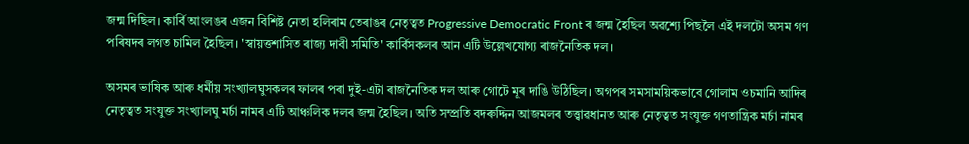জন্ম দিছিল। কাৰ্বি আংলঙৰ এজন বিশিষ্ট নেতা হলিৰাম তেৰাঙৰ নেতৃত্বত Progressive Democratic Front ৰ জন্ম হৈছিল অৱশ্যে পিছলৈ এই দলটো অসম গণ পৰিষদৰ লগত চামিল হৈছিল। 'স্বায়ত্তশাসিত ৰাজ্য দাবী সমিতি' কাৰ্বিসকলৰ আন এটি উল্লেখযোগ্য ৰাজনৈতিক দল।

অসমৰ ভাষিক আৰু ধর্মীয় সংখ্যালঘুসকলৰ ফালৰ পৰা দুই-এটা ৰাজনৈতিক দল আৰু গোটে মূৰ দাঙি উঠিছিল। অগপৰ সমসাময়িকভাবে গোলাম ওচমানি আদিৰ নেতৃত্বত সংযুক্ত সংখ্যালঘু মৰ্চা নামৰ এটি আঞ্চলিক দলৰ জন্ম হৈছিল। অতি সম্প্রতি বদৰুদ্দিন আজমলৰ তত্ত্বাৱধানত আৰু নেতৃত্বত সংযুক্ত গণতান্ত্রিক মর্চা নামৰ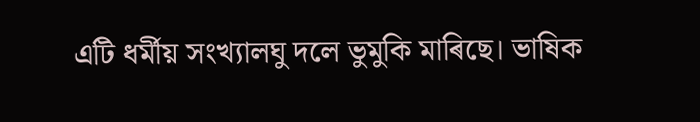এটি ধর্মীয় সংখ্যালঘু দলে ভুমুকি মাৰিছে। ভাষিক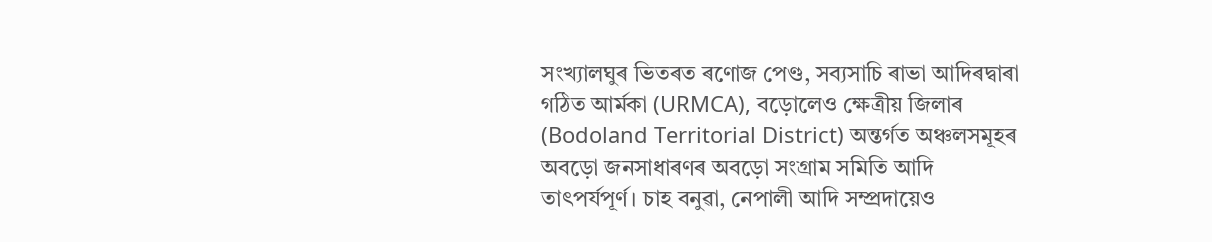সংখ্যালঘুৰ ভিতৰত ৰণোজ পেণ্ড, সব্যসাচি ৰাভা আদিৰদ্বাৰা গঠিত আর্মকা (URMCA), বড়োলেও ক্ষেত্রীয় জিলাৰ (Bodoland Territorial District) অন্তর্গত অঞ্চলসমূহৰ অবড়ো জনসাধাৰণৰ অবড়ো সংগ্ৰাম সমিতি আদি তাৎপর্যপূর্ণ। চাহ বনুৱা, নেপালী আদি সম্প্রদায়েও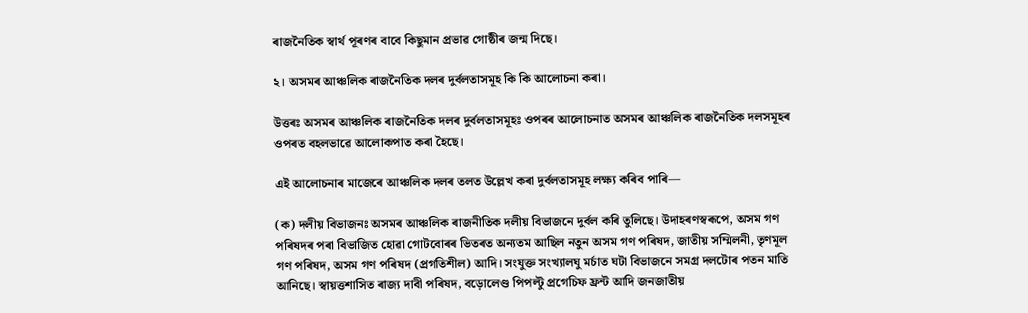ৰাজনৈতিক স্বার্থ পূৰণৰ বাবে কিছুমান প্রভাৱ গোষ্ঠীৰ জন্ম দিছে।

২। অসমৰ আঞ্চলিক ৰাজনৈতিক দলৰ দুৰ্বলতাসমূহ কি কি আলোচনা কৰা।

উত্তৰঃ অসমৰ আঞ্চলিক ৰাজনৈতিক দলৰ দুৰ্বলতাসমূহঃ ওপৰৰ আলোচনাত অসমৰ আঞ্চলিক ৰাজনৈতিক দলসমূহৰ ওপৰত বহলভাৱে আলোকপাত কৰা হৈছে।

এই আলোচনাৰ মাজেৰে আঞ্চলিক দলৰ তলত উল্লেখ কৰা দুৰ্বলতাসমূহ লক্ষ্য কৰিব পাৰি—

(ক) দলীয় বিভাজনঃ অসমৰ আঞ্চলিক ৰাজনীতিক দলীয় বিভাজনে দুৰ্বল কৰি তুলিছে। উদাহৰণস্বৰূপে, অসম গণ পৰিষদৰ পৰা বিভাজিত হোৱা গোটবোৰৰ ভিতৰত অন্যতম আছিল নতুন অসম গণ পৰিষদ, জাতীয় সম্মিলনী, তৃণমূল গণ পৰিষদ, অসম গণ পৰিষদ (প্রগতিশীল) আদি। সংযুক্ত সংখ্যালঘু মর্চাত ঘটা বিভাজনে সমগ্র দলটোৰ পতন মাতি আনিছে। স্বায়ত্তশাসিত ৰাজ্য দাবী পৰিষদ, বড়োলেণ্ড পিপল্টু প্রগেচিফ ফ্রন্ট আদি জনজাতীয়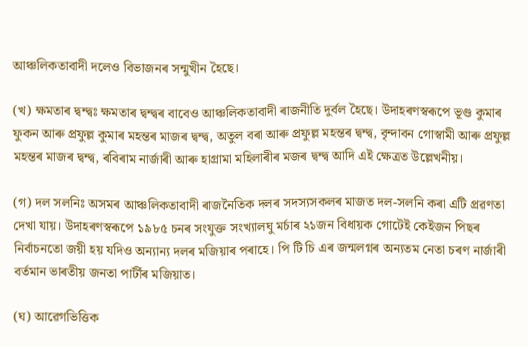আঞ্চলিকতাবাদী দলেও বিভাজনৰ সন্মুখীন হৈছে।

(খ) ক্ষমতাৰ দ্বন্দ্বঃ ক্ষমতাৰ দ্বন্দ্বৰ বাবেও আঞ্চলিকতাবাদী ৰাজনীতি দুৰ্বল হৈছে। উদাহৰণস্বৰূপে ভূণ্ড কুমাৰ ফুকন আৰু প্ৰফুল্ল কুমাৰ মহন্তৰ মাজৰ দ্বন্দ্ব, অতুল বৰা আৰু প্ৰফুল্ল মহন্তৰ দ্বন্দ্ব, বৃন্দাবন গোস্বামী আৰু প্ৰফুল্ল মহন্তৰ মাজৰ দ্বন্দ্ব, ৰবিৰাম নাৰ্জাৰী আৰু হাগ্রামা মহিলাৰীৰ মজৰ দ্বন্দ্ব আদি এই ক্ষেত্রত উল্লেখনীয়।

(গ) দল সলনিঃ অসমৰ আঞ্চলিকতাবাদী ৰাজনৈতিক দলৰ সদস্যসকলৰ মাজত দল-সলনি কৰা এটি প্রৱণতা দেখা যায়। উদাহৰণস্বৰূপে ১৯৮৫ চনৰ সংযুক্ত সংখ্যালঘু মৰ্চাৰ ২১জন বিধায়ক গোটেই কেইজন পিছৰ নিৰ্বাচনতো জয়ী হয় যদিও অন্যান্য দলৰ মজিয়াৰ পৰাহে। পি টি চি এৰ জন্মলগ্নৰ অন্যতম নেতা চৰণ নাৰ্জাৰী বৰ্তমান ভাৰতীয় জনতা পার্টীৰ মজিয়াত।

(ঘ) আৱেগভিত্তিক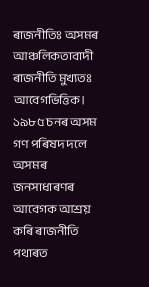ৰাজনীতিঃ অসমৰ আঞ্চলিকতাবাদী ৰাজনীতি মুখ্যতঃ আবেগভিত্তিক। ১৯৮৫ চনৰ অসম গণ পৰিষদ দলে অসমৰ জনসাধাৰণৰ আবেগক আশ্ৰয় কৰি ৰাজনীতি পথাৰত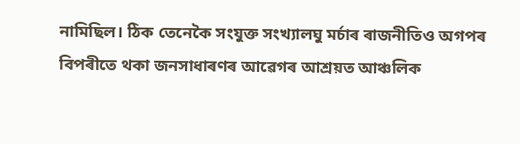নামিছিল। ঠিক তেনেকৈ সংযুক্ত সংখ্যালঘু মৰ্চাৰ ৰাজনীতিও অগপৰ বিপৰীতে থকা জনসাধাৰণৰ আৱেগৰ আশ্রয়ত আঞ্চলিক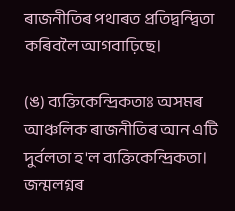ৰাজনীতিৰ পথাৰত প্রতিদ্বন্দ্বিতা কৰিবলৈ আগবাঢ়িছে।

(ঙ) ব্যক্তিকেন্দ্রিকতাঃ অসমৰ আঞ্চলিক ৰাজনীতিৰ আন এটি দুর্বলতা হ'ল ব্যক্তিকেন্দ্রিকতা। জন্মলগ্নৰ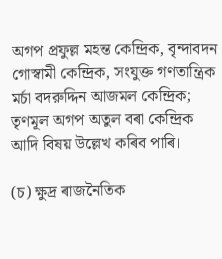অগপ প্রফুল্ল মহন্ত কেন্দ্রিক, বৃন্দাবদন গোস্বামী কেন্দ্রিক, সংযুক্ত গণতান্ত্রিক মর্চা বদরুদ্দিন আজমল কেন্দ্রিক; তৃণমূল অগপ অতুল বৰা কেন্দ্রিক আদি বিষয় উল্লেখ কৰিব পাৰি।

(চ) ক্ষুদ্ৰ ৰাজনৈতিক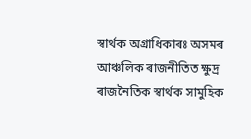স্বার্থক অগ্রাধিকাৰঃ অসমৰ আঞ্চলিক ৰাজনীতিত ক্ষুদ্ৰ ৰাজনৈতিক স্বার্থক সামুহিক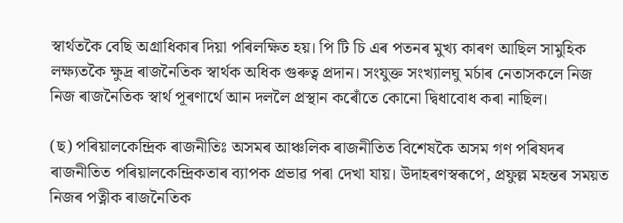স্বাৰ্থতকৈ বেছি অগ্রাধিকাৰ দিয়া পৰিলক্ষিত হয়। পি টি চি এৰ পতনৰ মুখ্য কাৰণ আছিল সামুহিক লক্ষ্যতকৈ ক্ষুদ্ৰ ৰাজনৈতিক স্বার্থক অধিক গুৰুত্ব প্রদান। সংযুক্ত সংখ্যালঘু মৰ্চাৰ নেতাসকলে নিজ নিজ ৰাজনৈতিক স্বার্থ পূৰণাৰ্থে আন দললৈ প্রস্থান কৰোঁতে কোনো দ্বিধাবোধ কৰা নাছিল।

(ছ) পৰিয়ালকেন্দ্ৰিক ৰাজনীতিঃ অসমৰ আঞ্চলিক ৰাজনীতিত বিশেষকৈ অসম গণ পৰিষদৰ ৰাজনীতিত পৰিয়ালকেন্দ্ৰিকতাৰ ব্যাপক প্ৰভাৱ পৰা দেখা যায়। উদাহৰণস্বৰূপে, প্রফুল্ল মহন্তৰ সময়ত নিজৰ পত্নীক ৰাজনৈতিক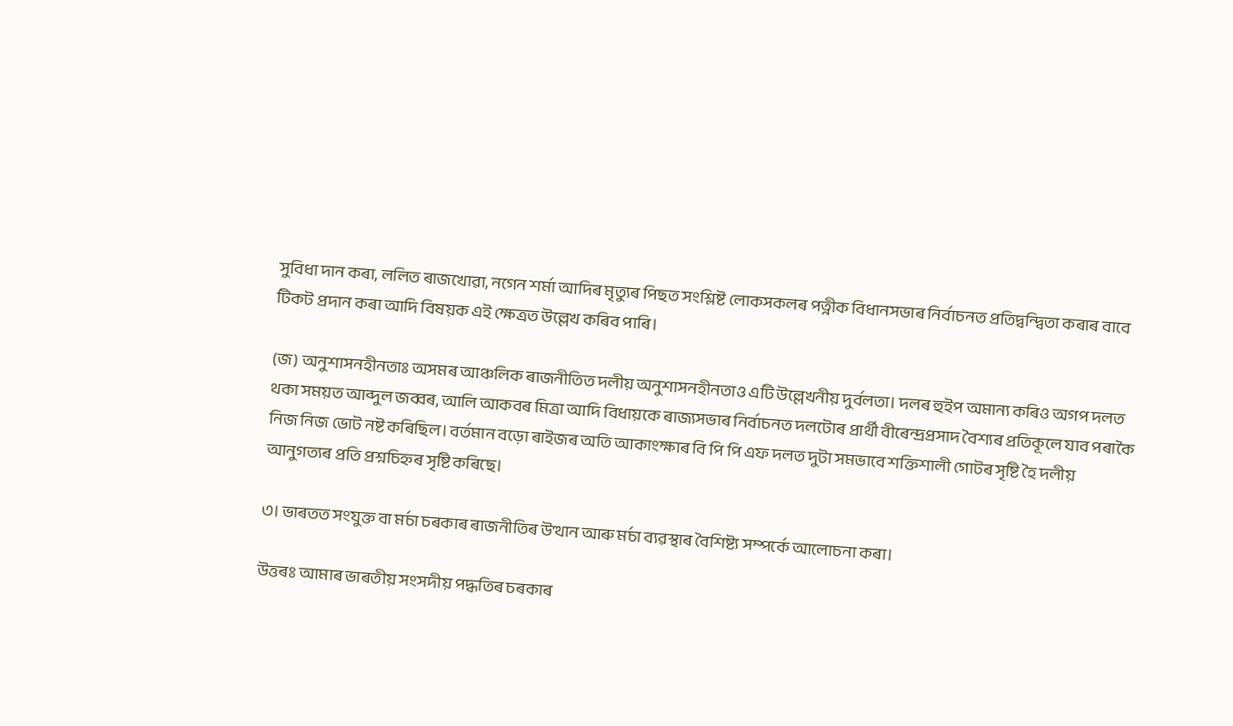সুবিধা দান কৰা, ললিত ৰাজখোৱা, নগেন শৰ্মা আদিৰ মৃত্যুৰ পিছত সংশ্লিষ্ট লোকসকলৰ পত্নীক বিধানসভাৰ নিৰ্বাচনত প্রতিদ্বন্দ্বিতা কৰাৰ বাবে টিকট প্রদান কৰা আদি বিষয়ক এই ক্ষেত্রত উল্লেখ কৰিব পাৰি।

(জ) অনুশাসনহীনতাঃ অসমৰ আঞ্চলিক ৰাজনীতিত দলীয় অনুশাসনহীনতাও এটি উল্লেখনীয় দুর্বলতা। দলৰ হুইপ অমান্য কৰিও অগপ দলত থকা সময়ত আব্দুল জব্বৰ, আলি আকবৰ মিত্ৰা আদি বিধায়কে ৰাজ্যসভাৰ নিৰ্বাচনত দলটোৰ প্ৰাৰ্থী বীৰেন্দ্ৰপ্ৰসাদ বৈশ্যৰ প্রতিকূলে যাব পৰাকৈ নিজ নিজ ভোট নষ্ট কৰিছিল। বর্তমান বড়ো ৰাইজৰ অতি আকাংক্ষাৰ বি পি পি এফ দলত দুটা সমভাবে শক্তিশালী গোটৰ সৃষ্টি হৈ দলীয় আনুগত্যৰ প্ৰতি প্ৰশ্নচিহ্নৰ সৃষ্টি কৰিছে।

৩। ভাৰতত সংযুক্ত বা মৰ্চা চৰকাৰ ৰাজনীতিৰ উত্থান আৰু মৰ্চা ব্যৱস্থাৰ বৈশিষ্ট্য সম্পর্কে আলোচনা কৰা।

উত্তৰঃ আমাৰ ভাৰতীয় সংসদীয় পদ্ধতিৰ চৰকাৰ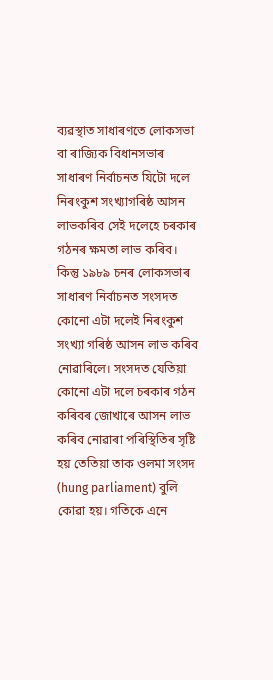ব্যৱস্থাত সাধাৰণতে লোকসভা বা ৰাজ্যিক বিধানসভাৰ সাধাৰণ নিৰ্বাচনত যিটো দলে নিৰংকুশ সংখ্যাগৰিষ্ঠ আসন লাভকৰিব সেই দলেহে চৰকাৰ গঠনৰ ক্ষমতা লাভ কৰিব। কিন্তু ১৯৮৯ চনৰ লোকসভাৰ সাধাৰণ নিৰ্বাচনত সংসদত কোনো এটা দলেই নিৰংকুশ সংখ্যা গৰিষ্ঠ আসন লাভ কৰিব নোৱাৰিলে। সংসদত যেতিয়া কোনো এটা দলে চৰকাৰ গঠন কৰিবৰ জোখাৰে আসন লাভ কৰিব নোৱাৰা পৰিস্থিতিৰ সৃষ্টি হয় তেতিয়া তাক ওলমা সংসদ (hung parliament) বুলি কোৱা হয়। গতিকে এনে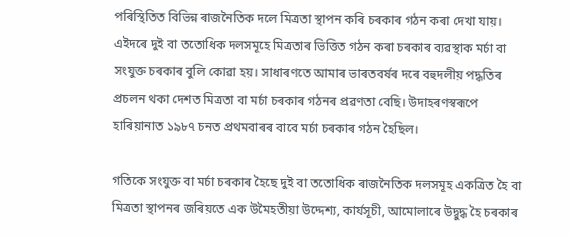পৰিস্থিতিত বিভিন্ন ৰাজনৈতিক দলে মিত্রতা স্থাপন কৰি চৰকাৰ গঠন কৰা দেখা যায়। এইদৰে দুই বা ততোধিক দলসমূহে মিত্ৰতাৰ ভিত্তিত গঠন কৰা চৰকাৰ ব্যৱস্থাক মৰ্চা বা সংযুক্ত চৰকাৰ বুলি কোৱা হয়। সাধাৰণতে আমাৰ ভাৰতবৰ্ষৰ দৰে বহুদলীয় পদ্ধতিৰ প্ৰচলন থকা দেশত মিত্রতা বা মৰ্চা চৰকাৰ গঠনৰ প্ৰৱণতা বেছি। উদাহৰণস্বৰূপে হাৰিয়ানাত ১৯৮৭ চনত প্ৰথমবাৰৰ বাবে মৰ্চা চৰকাৰ গঠন হৈছিল।

গতিকে সংযুক্ত বা মৰ্চা চৰকাৰ হৈছে দুই বা ততোধিক ৰাজনৈতিক দলসমূহ একত্রিত হৈ বা মিত্ৰতা স্থাপনৰ জৰিয়তে এক উমৈহতীয়া উদ্দেশ্য, কার্যসূচী, আমোলাৰে উদ্বুদ্ধ হৈ চৰকাৰ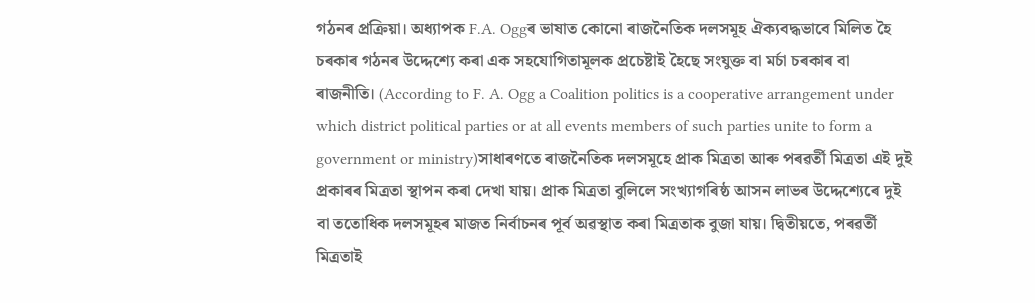গঠনৰ প্রক্রিয়া। অধ্যাপক F.A. Oggৰ ভাষাত কোনো ৰাজনৈতিক দলসমূহ ঐক্যবদ্ধভাবে মিলিত হৈ চৰকাৰ গঠনৰ উদ্দেশ্যে কৰা এক সহযোগিতামূলক প্রচেষ্টাই হৈছে সংযুক্ত বা মৰ্চা চৰকাৰ বা ৰাজনীতি। (According to F. A. Ogg a Coalition politics is a cooperative arrangement under which district political parties or at all events members of such parties unite to form a government or ministry)সাধাৰণতে ৰাজনৈতিক দলসমূহে প্রাক মিত্ৰতা আৰু পৰৱৰ্তী মিত্ৰতা এই দুই প্ৰকাৰৰ মিত্ৰতা স্থাপন কৰা দেখা যায়। প্রাক মিত্রতা বুলিলে সংখ্যাগৰিষ্ঠ আসন লাভৰ উদ্দেশ্যেৰে দুই বা ততোধিক দলসমূহৰ মাজত নিৰ্বাচনৰ পূৰ্ব অৱস্থাত কৰা মিত্ৰতাক বুজা যায়। দ্বিতীয়তে, পৰৱৰ্তী মিত্ৰতাই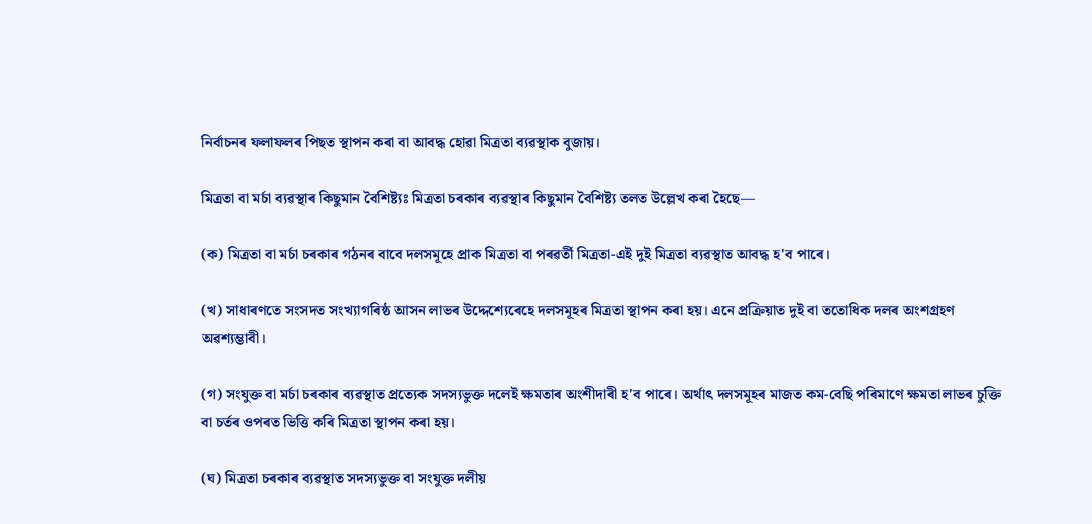নিৰ্বাচনৰ ফলাফলৰ পিছত স্থাপন কৰা বা আবদ্ধ হোৱা মিত্ৰতা ব্যৱস্থাক বুজায়।

মিত্ৰতা বা মৰ্চা ব্যৱস্থাৰ কিছুমান বৈশিষ্ট্যঃ মিত্ৰতা চৰকাৰ ব্যৱস্থাৰ কিছুমান বৈশিষ্ট্য তলত উল্লেখ কৰা হৈছে—

(ক) মিত্ৰতা বা মৰ্চা চৰকাৰ গঠনৰ বাবে দলসমূহে প্রাক মিত্ৰতা বা পৰৱৰ্তী মিত্ৰতা-এই দুই মিত্রতা ব্যৱস্থাত আবদ্ধ হ'ব পাৰে।

(খ) সাধাৰণতে সংসদত সংখ্যাগৰিষ্ঠ আসন লাভৰ উদ্দেশ্যেৰেহে দলসমূহৰ মিত্ৰতা স্থাপন কৰা হয়। এনে প্রক্রিয়াত দুই বা ততোধিক দলৰ অংশগ্রহণ অৱশ্যম্ভাবী।

(গ) সংযুক্ত বা মৰ্চা চৰকাৰ ব্যৱস্থাত প্ৰত্যেক সদস্যভুক্ত দলেই ক্ষমতাৰ অংশীদাৰী হ'ব পাৰে। অৰ্থাৎ দলসমূহৰ মাজত কম-বেছি পৰিমাণে ক্ষমতা লাভৰ চুক্তি বা চৰ্তৰ ওপৰত ভিত্তি কৰি মিত্ৰতা স্থাপন কৰা হয়।

(ঘ) মিত্ৰতা চৰকাৰ ব্যৱস্থাত সদস্যভুক্ত বা সংযুক্ত দলীয়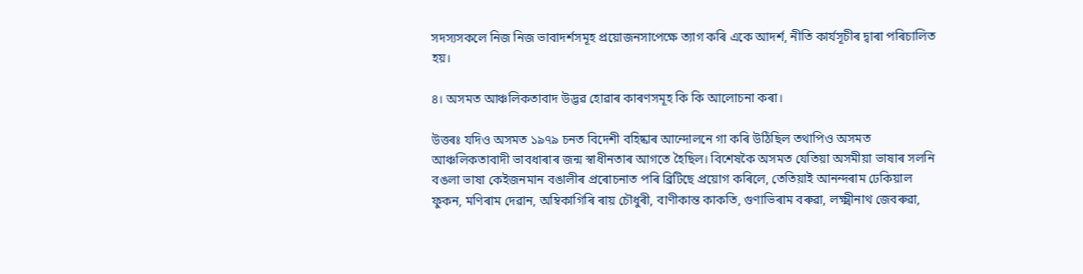সদস্যসকলে নিজ নিজ ভাবাদর্শসমূহ প্রয়োজনসাপেক্ষে ত্যাগ কৰি একে আদর্শ, নীতি কাৰ্যসূচীৰ দ্বাৰা পৰিচালিত হয়।

৪। অসমত আঞ্চলিকতাবাদ উদ্ভৱ হোৱাৰ কাৰণসমূহ কি কি আলোচনা কৰা।

উত্তৰঃ যদিও অসমত ১৯৭৯ চনত বিদেশী বহিষ্কাৰ আন্দোলনে গা কৰি উঠিছিল তথাপিও অসমত আঞ্চলিকতাবাদী ভাবধাৰাৰ জন্ম স্বাধীনতাৰ আগতে হৈছিল। বিশেষকৈ অসমত যেতিয়া অসমীয়া ভাষাৰ সলনি বঙলা ভাষা কেইজনমান বঙালীৰ প্ৰৰোচনাত পৰি ব্ৰিটিছে প্রয়োগ কৰিলে, তেতিয়াই আনন্দৰাম ঢেকিয়াল ফুকন, মণিৰাম দেৱান, অম্বিকাগিৰি ৰায় চৌধুৰী, বাণীকান্ত কাকতি, গুণাভিৰাম বৰুৱা, লক্ষ্মীনাথ জেবৰুৱা,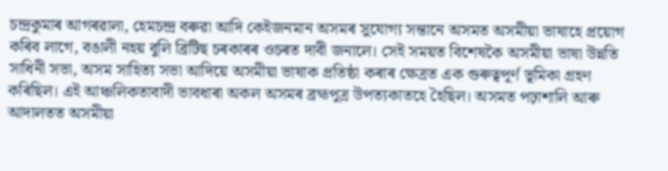চন্দ্ৰকুমাৰ আগৰৱালা, হেমচন্দ্ৰ বৰুৱা আদি কেইজনমান অসমৰ সুযোগ্য সন্তানে অসমত অসমীয়া ভাষাহে প্রয়োগ কৰিব লাগে, বঙালী নহয় বুলি ব্ৰিটিছ চৰকাৰৰ ওচৰত দাবী জনালে। সেই সময়ত বিশেষকৈ অসমীয়া ভাষা উন্নতি সাধিনী সভা, অসম সাহিত্য সভা আদিয়ে অসমীয়া ভাষাক প্রতিষ্ঠা কৰাৰ ক্ষেত্ৰত এক গুৰুত্বপূৰ্ণ ভূমিকা গ্রহণ কৰিছিল। এই আঞ্চলিকতাবাদী ভাবধাৰা অকল অসমৰ ব্ৰহ্মপুত্ৰ উপত্যকাতহে হৈছিল। অসমত পঢ়াশালি আৰু আদালতত অসমীয়া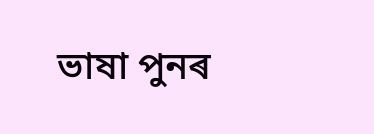ভাষা পুনৰ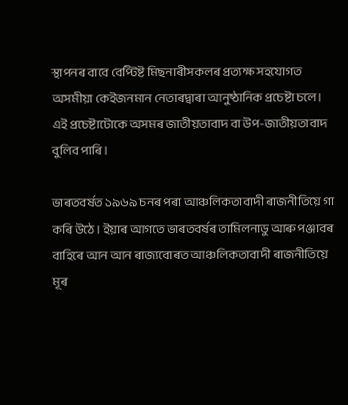স্থাপনৰ বাবে বেপ্টিষ্ট মিছনাৰীসকলৰ প্রত্যক্ষ সহযোগত অসমীয়া কেইজনমান নেতাৰদ্বাৰা আনুষ্ঠানিক প্রচেষ্টা চলে। এই প্রচেষ্টাটোকে অসমৰ জাতীয়তাবাদ বা উপ-জাতীয়তাবাদ বুলিব পাৰি।

ভাৰতবৰ্ষত ১৯৬৯ চনৰ পৰা আঞ্চলিকতাবাদী ৰাজনীতিয়ে গা কৰি উঠে। ইয়াৰ আগতে ভাৰতবৰ্ষৰ তামিলনাডু আৰু পঞ্জাবৰ বাহিৰে আন আন ৰাজ্যবোৰত আঞ্চলিকতাবাদী ৰাজনীতিয়ে মূৰ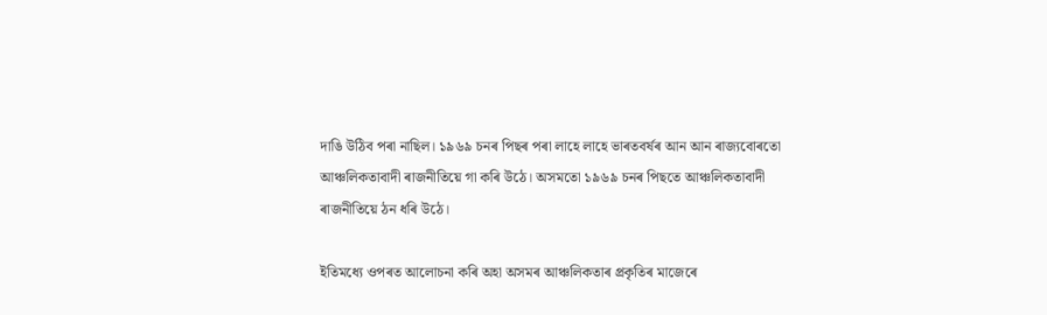দাঙি উঠিব পৰা নাছিল। ১৯৬৯ চনৰ পিছৰ পৰা লাহে লাহে ভাৰতবৰ্ষৰ আন আন ৰাজ্যবোৰতো আঞ্চলিকতাবাদী ৰাজনীতিয়ে গা কৰি উঠে। অসমতো ১৯৬৯ চনৰ পিছতে আঞ্চলিকতাবাদী ৰাজনীতিয়ে ঠন ধৰি উঠে।

ইতিমধ্যে ওপৰত আলোচনা কৰি অহা অসমৰ আঞ্চলিকতাৰ প্ৰকৃতিৰ মাজেৰে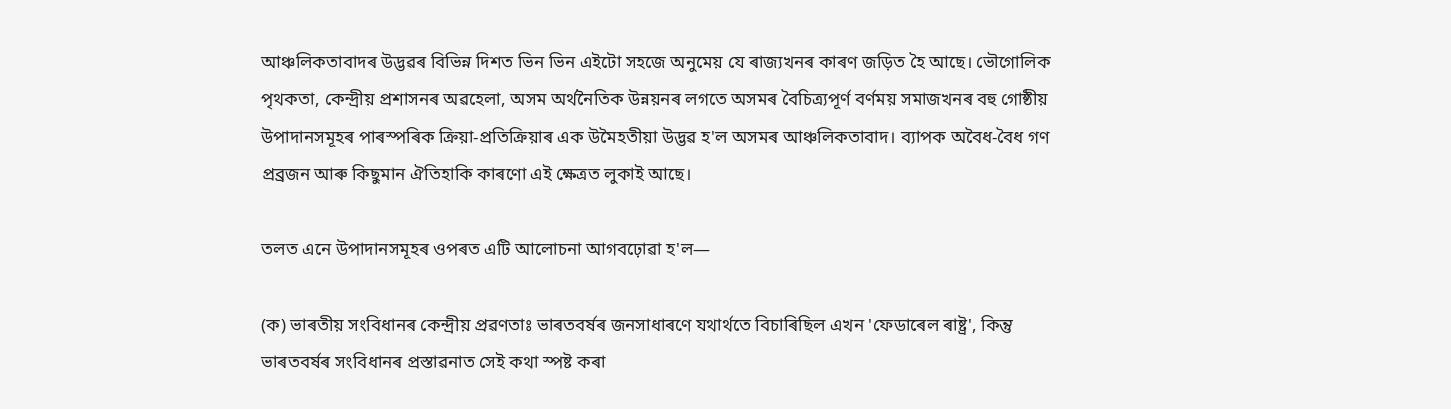আঞ্চলিকতাবাদৰ উদ্ভৱৰ বিভিন্ন দিশত ভিন ভিন এইটো সহজে অনুমেয় যে ৰাজ্যখনৰ কাৰণ জড়িত হৈ আছে। ভৌগোলিক পৃথকতা, কেন্দ্রীয় প্রশাসনৰ অৱহেলা, অসম অর্থনৈতিক উন্নয়নৰ লগতে অসমৰ বৈচিত্র্যপূর্ণ বৰ্ণময় সমাজখনৰ বহু গোষ্ঠীয় উপাদানসমূহৰ পাৰস্পৰিক ক্রিয়া-প্রতিক্ৰিয়াৰ এক উমৈহতীয়া উদ্ভৱ হ'ল অসমৰ আঞ্চলিকতাবাদ। ব্যাপক অবৈধ-বৈধ গণ প্ৰব্ৰজন আৰু কিছুমান ঐতিহাকি কাৰণো এই ক্ষেত্রত লুকাই আছে।

তলত এনে উপাদানসমূহৰ ওপৰত এটি আলোচনা আগবঢ়োৱা হ'ল—

(ক) ভাৰতীয় সংবিধানৰ কেন্দ্ৰীয় প্ৰৱণতাঃ ভাৰতবৰ্ষৰ জনসাধাৰণে যথার্থতে বিচাৰিছিল এখন 'ফেডাৰেল ৰাষ্ট্ৰ', কিন্তু ভাৰতবৰ্ষৰ সংবিধানৰ প্ৰস্তাৱনাত সেই কথা স্পষ্ট কৰা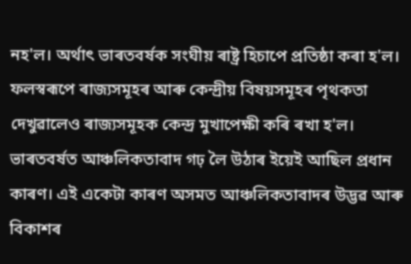নহ'ল। অর্থাৎ ভাৰতবৰ্ষক সংঘীয় ৰাষ্ট্ৰ হিচাপে প্রতিষ্ঠা কৰা হ'ল। ফলস্বৰূপে ৰাজ্যসমূহৰ আৰু কেন্দ্ৰীয় বিষয়সমূহৰ পৃথকতা দেখুৱালেও ৰাজ্যসমূহক কেন্দ্ৰ মুখাপেক্ষী কৰি ৰখা হ'ল। ভাৰতবৰ্ষত আঞ্চলিকতাবাদ গঢ় লৈ উঠাৰ ইয়েই আছিল প্রধান কাৰণ। এই একেটা কাৰণ অসমত আঞ্চলিকতাবাদৰ উদ্ভৱ আৰু বিকাশৰ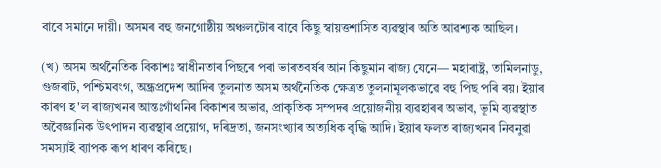বাবে সমানে দায়ী। অসমৰ বহু জনগোষ্ঠীয় অঞ্চলটোৰ বাবে কিছু স্বায়ত্তশাসিত ব্যৱস্থাৰ অতি আৱশ্যক আছিল।

(খ) অসম অর্থনৈতিক বিকাশঃ স্বাধীনতাৰ পিছৰে পৰা ভাৰতবৰ্ষৰ আন কিছুমান ৰাজ্য যেনে— মহাৰাষ্ট্ৰ, তামিলনাডু, গুজৰাট, পশ্চিমবংগ, অন্ধ্রপ্রদেশ আদিৰ তুলনাত অসম অর্থনৈতিক ক্ষেত্রত তুলনামূলকভাৱে বহু পিছ পৰি ৰয়। ইয়াৰ কাৰণ হ'ল ৰাজ্যখনৰ আন্তঃগাঁথনিৰ বিকাশৰ অভাৱ, প্রাকৃতিক সম্পদৰ প্রয়োজনীয় ব্যৱহাৰৰ অভাব, ভূমি ব্যৱস্থাত অবৈজ্ঞানিক উৎপাদন ব্যৱস্থাৰ প্রয়োগ, দৰিদ্রতা, জনসংখ্যাৰ অত্যধিক বৃদ্ধি আদি। ইয়াৰ ফলত ৰাজ্যখনৰ নিবনুৱা সমস্যাই ব্যাপক ৰূপ ধাৰণ কৰিছে।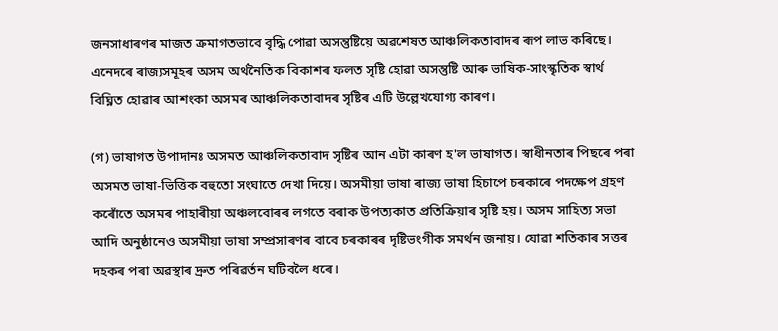জনসাধাৰণৰ মাজত ক্রমাগতভাবে বৃদ্ধি পোৱা অসন্তুষ্টিয়ে অৱশেষত আঞ্চলিকতাবাদৰ ৰূপ লাভ কৰিছে। এনেদৰে ৰাজ্যসমূহৰ অসম অর্থনৈতিক বিকাশৰ ফলত সৃষ্টি হোৱা অসন্তুষ্টি আৰু ভাষিক-সাংস্কৃতিক স্বার্থ বিঘ্নিত হোৱাৰ আশংকা অসমৰ আঞ্চলিকতাবাদৰ সৃষ্টিৰ এটি উল্লেখযোগ্য কাৰণ।

(গ) ভাষাগত উপাদানঃ অসমত আঞ্চলিকতাবাদ সৃষ্টিৰ আন এটা কাৰণ হ'ল ভাষাগত। স্বাধীনতাৰ পিছৰে পৰা অসমত ভাষা-ভিত্তিক বহুতো সংঘাতে দেখা দিয়ে। অসমীয়া ভাষা ৰাজ্য ভাষা হিচাপে চৰকাৰে পদক্ষেপ গ্রহণ কৰোঁতে অসমৰ পাহাৰীয়া অঞ্চলবোৰৰ লগতে বৰাক উপত্যকাত প্রতিক্ৰিয়াৰ সৃষ্টি হয়। অসম সাহিত্য সভা আদি অনুষ্ঠানেও অসমীয়া ভাষা সম্প্ৰসাৰণৰ বাবে চৰকাৰৰ দৃষ্টিভংগীক সমর্থন জনায়। যোৱা শতিকাৰ সত্তৰ দহকৰ পৰা অৱস্থাৰ দ্রুত পৰিৱৰ্তন ঘটিবলৈ ধৰে।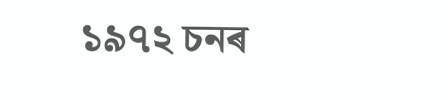১৯৭২ চনৰ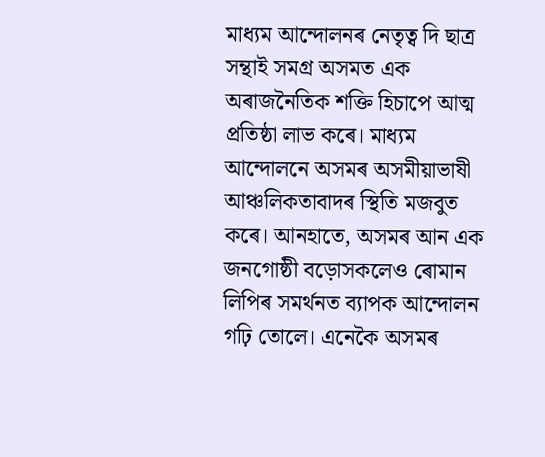মাধ্যম আন্দোলনৰ নেতৃত্ব দি ছাত্র সন্থাই সমগ্ৰ অসমত এক অৰাজনৈতিক শক্তি হিচাপে আত্ম প্রতিষ্ঠা লাভ কৰে। মাধ্যম আন্দোলনে অসমৰ অসমীয়াভাষী আঞ্চলিকতাবাদৰ স্থিতি মজবুত কৰে। আনহাতে, অসমৰ আন এক জনগোষ্ঠী বড়োসকলেও ৰোমান লিপিৰ সমর্থনত ব্যাপক আন্দোলন গঢ়ি তোলে। এনেকৈ অসমৰ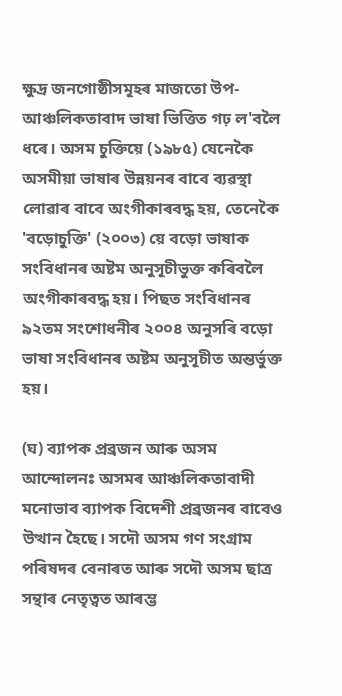ক্ষুদ্র জনগোষ্ঠীসমূহৰ মাজতো উপ-আঞ্চলিকতাবাদ ভাষা ভিত্তিত গঢ় ল'বলৈ ধৰে। অসম চুক্তিয়ে (১৯৮৫) যেনেকৈ অসমীয়া ভাষাৰ উন্নয়নৰ বাবে ব্যৱস্থা লোৱাৰ বাবে অংগীকাৰবদ্ধ হয়, তেনেকৈ 'বড়োচুক্তি' (২০০৩) য়ে বড়ো ভাষাক সংবিধানৰ অষ্টম অনুসূচীভুক্ত কৰিবলৈ অংগীকাৰবদ্ধ হয়। পিছত সংবিধানৰ ৯২তম সংশোধনীৰ ২০০৪ অনুসৰি বড়ো ভাষা সংবিধানৰ অষ্টম অনুসূচীত অন্তর্ভুক্ত হয়।

(ঘ) ব্যাপক প্ৰব্ৰজন আৰু অসম আন্দোলনঃ অসমৰ আঞ্চলিকতাবাদী মনোভাব ব্যাপক বিদেশী প্ৰব্ৰজনৰ বাবেও উত্থান হৈছে। সদৌ অসম গণ সংগ্রাম পৰিষদৰ বেনাৰত আৰু সদৌ অসম ছাত্ৰ সন্থাৰ নেতৃত্বত আৰম্ভ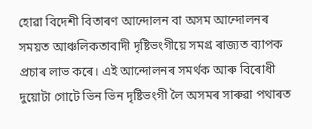হোৱা বিদেশী বিতাৰণ আন্দোলন বা অসম আন্দোলনৰ সময়ত আঞ্চলিকতাবাদী দৃষ্টিভংগীয়ে সমগ্র ৰাজ্যত ব্যাপক প্ৰচাৰ লাভ কৰে। এই আন্দোলনৰ সমৰ্থক আৰু বিৰোধী দুয়োটা গোটে ভিন ভিন দৃষ্টিভংগী লৈ অসমৰ সাৰুৱা পথাৰত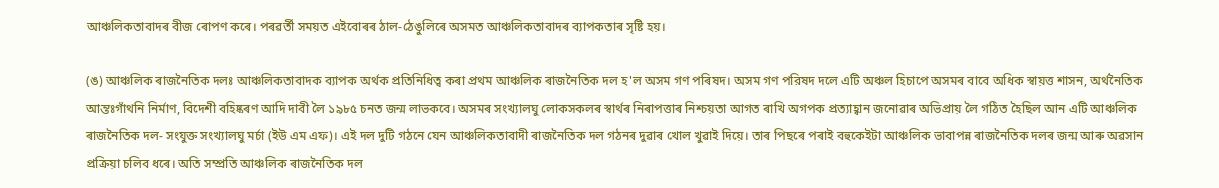আঞ্চলিকতাবাদৰ বীজ ৰোপণ কৰে। পৰৱৰ্তী সময়ত এইবোৰৰ ঠাল-ঠেঙুলিৰে অসমত আঞ্চলিকতাবাদৰ ব্যাপকতাৰ সৃষ্টি হয়।

(ঙ) আঞ্চলিক ৰাজনৈতিক দলঃ আঞ্চলিকতাবাদক ব্যাপক অর্থক প্রতিনিধিত্ব কৰা প্ৰথম আঞ্চলিক ৰাজনৈতিক দল হ'ল অসম গণ পৰিষদ। অসম গণ পরিষদ দলে এটি অঞ্চল হিচাপে অসমৰ বাবে অধিক স্বায়ত্ত শাসন, অর্থনৈতিক আন্তঃগাঁথনি নির্মাণ, বিদেশী বহিষ্কৰণ আদি দাবী লৈ ১৯৮৫ চনত জন্ম লাভকবে। অসমৰ সংখ্যালঘু লোকসকলৰ স্বাৰ্থৰ নিৰাপত্তাৰ নিশ্চয়তা আগত ৰাখি অগপক প্রত্যাহ্বান জনোৱাৰ অভিপ্রায় লৈ গঠিত হৈছিল আন এটি আঞ্চলিক ৰাজনৈতিক দল- সংযুক্ত সংখ্যালঘু মর্চা (ইউ এম এফ)। এই দল দুটি গঠনে যেন আঞ্চলিকতাবাদী ৰাজনৈতিক দল গঠনৰ দুৱাৰ খোল খুৱাই দিয়ে। তাৰ পিছৰে পৰাই বহুকেইটা আঞ্চলিক ভাবাপন্ন ৰাজনৈতিক দলৰ জন্ম আৰু অৱসান প্রক্রিয়া চলিব ধৰে। অতি সম্প্রতি আঞ্চলিক ৰাজনৈতিক দল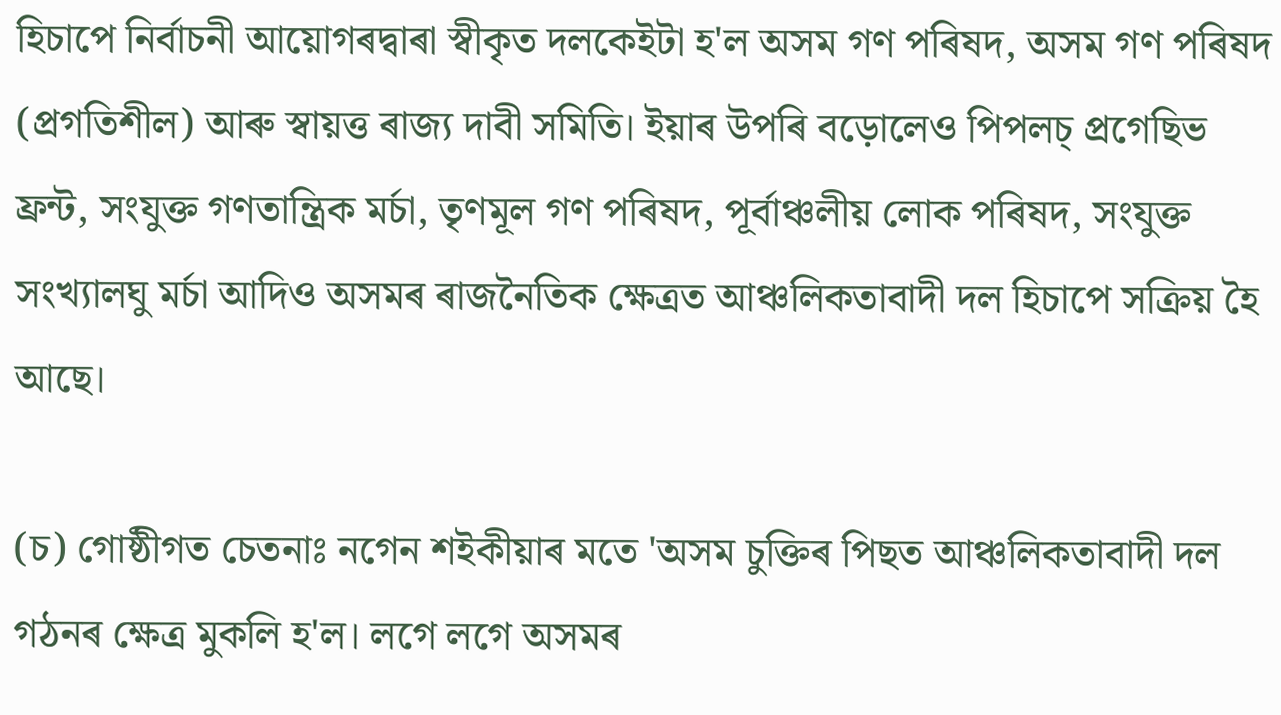হিচাপে নির্বাচনী আয়োগৰদ্বাৰা স্বীকৃত দলকেইটা হ'ল অসম গণ পৰিষদ, অসম গণ পৰিষদ (প্রগতিশীল) আৰু স্বায়ত্ত ৰাজ্য দাবী সমিতি। ইয়াৰ উপৰি বড়োলেও পিপলচ্ প্রগেছিভ ফ্রন্ট, সংযুক্ত গণতান্ত্রিক মৰ্চা, তৃণমূল গণ পৰিষদ, পূৰ্বাঞ্চলীয় লোক পৰিষদ, সংযুক্ত সংখ্যালঘু মৰ্চা আদিও অসমৰ ৰাজনৈতিক ক্ষেত্ৰত আঞ্চলিকতাবাদী দল হিচাপে সক্রিয় হৈ আছে।

(চ) গোষ্ঠীগত চেতনাঃ নগেন শইকীয়াৰ মতে 'অসম চুক্তিৰ পিছত আঞ্চলিকতাবাদী দল গঠনৰ ক্ষেত্ৰ মুকলি হ'ল। লগে লগে অসমৰ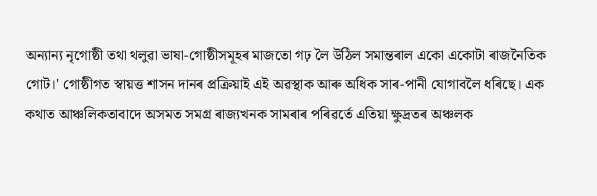অন্যান্য নৃগোষ্ঠী তথা থলুৱা ভাষা-গোষ্ঠীসমূহৰ মাজতো গঢ় লৈ উঠিল সমান্তৰাল একো একোটা ৰাজনৈতিক গোট।' গোষ্ঠীগত স্বায়ত্ত শাসন দানৰ প্ৰক্ৰিয়াই এই অৱস্থাক আৰু অধিক সাৰ-পানী যোগাবলৈ ধৰিছে। এক কথাত আঞ্চলিকতাবাদে অসমত সমগ্ৰ ৰাজ্যখনক সামৰাৰ পৰিৱৰ্তে এতিয়া ক্ষুদ্ৰতৰ অঞ্চলক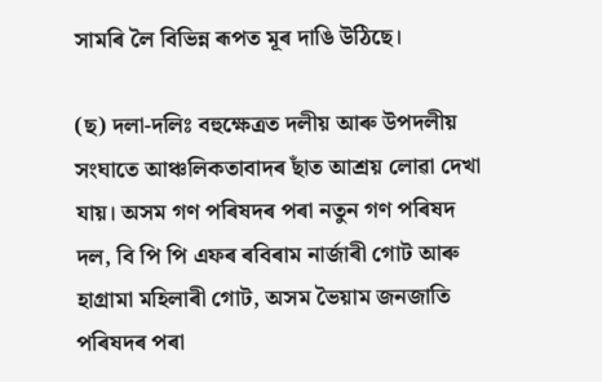সামৰি লৈ বিভিন্ন ৰূপত মূৰ দাঙি উঠিছে।

(ছ) দলা-দলিঃ বহুক্ষেত্রত দলীয় আৰু উপদলীয় সংঘাতে আঞ্চলিকতাবাদৰ ছাঁত আশ্রয় লোৱা দেখা যায়। অসম গণ পৰিষদৰ পৰা নতুন গণ পৰিষদ দল, বি পি পি এফৰ ৰবিৰাম নাৰ্জাৰী গোট আৰু হাগ্রামা মহিলাৰী গোট, অসম ভৈয়াম জনজাতি পৰিষদৰ পৰা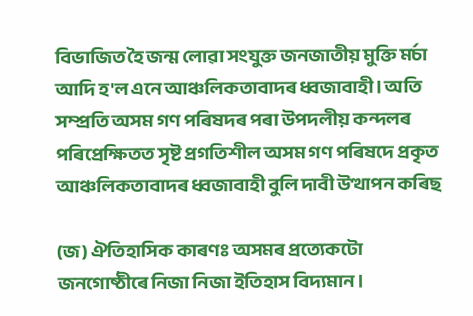বিভাজিত হৈ জন্ম লোৱা সংযুক্ত জনজাতীয় মুক্তি মর্চা আদি হ'ল এনে আঞ্চলিকতাবাদৰ ধ্বজাবাহী। অতি সম্প্রতি অসম গণ পৰিষদৰ পৰা উপদলীয় কন্দলৰ পৰিপ্ৰেক্ষিতত সৃষ্ট প্রগতিশীল অসম গণ পৰিষদে প্রকৃত আঞ্চলিকতাবাদৰ ধ্বজাবাহী বুলি দাবী উত্থাপন কৰিছ

(জ) ঐতিহাসিক কাৰণঃ অসমৰ প্ৰত্যেকটো জনগোষ্ঠীৰে নিজা নিজা ইতিহাস বিদ্যমান।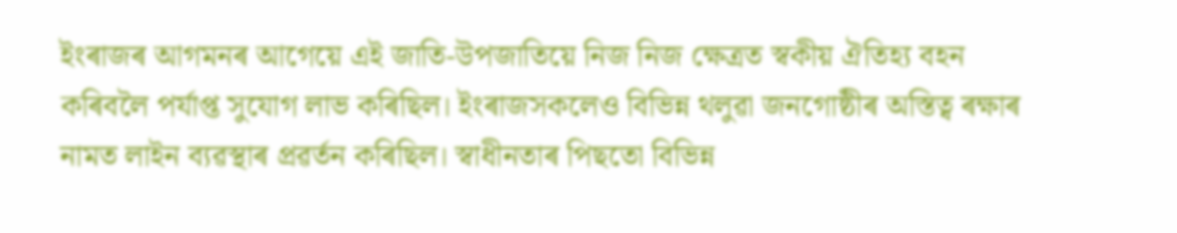ইংৰাজৰ আগমনৰ আগেয়ে এই জাতি-উপজাতিয়ে নিজ নিজ ক্ষেত্রত স্বকীয় ঐতিহ্য বহন কৰিবলৈ পর্যাপ্ত সুযোগ লাভ কৰিছিল। ইংৰাজসকলেও বিভিন্ন থলুৱা জনগোষ্ঠীৰ অস্তিত্ব ৰক্ষাৰ নামত লাইন ব্যৱস্থাৰ প্ৰৱৰ্তন কৰিছিল। স্বাধীনতাৰ পিছতো বিভিন্ন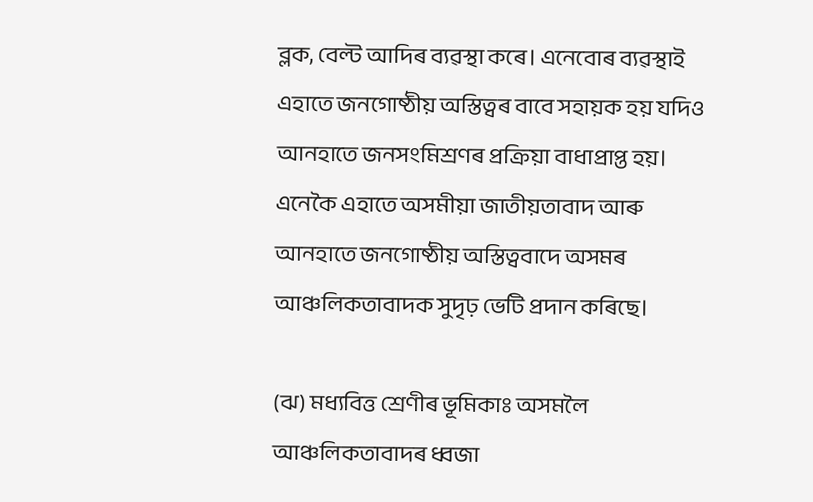ব্লক, বেল্ট আদিৰ ব্যৱস্থা কৰে। এনেবোৰ ব্যৱস্থাই এহাতে জনগোষ্ঠীয় অস্তিত্বৰ বাবে সহায়ক হয় যদিও আনহাতে জনসংমিশ্রণৰ প্রক্রিয়া বাধাপ্রাপ্ত হয়। এনেকৈ এহাতে অসমীয়া জাতীয়তাবাদ আৰু আনহাতে জনগোষ্ঠীয় অস্তিত্ববাদে অসমৰ আঞ্চলিকতাবাদক সুদৃঢ় ভেটি প্রদান কৰিছে।

(ঝ) মধ্যবিত্ত শ্ৰেণীৰ ভূমিকাঃ অসমলৈ আঞ্চলিকতাবাদৰ ধ্বজা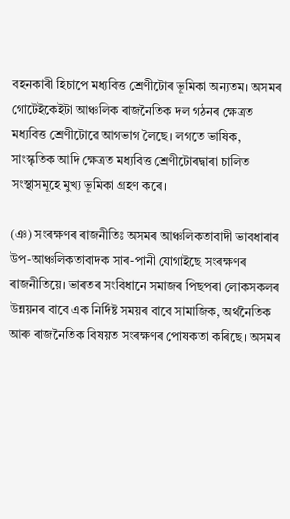বহনকাৰী হিচাপে মধ্যবিত্ত শ্ৰেণীটোৰ ভূমিকা অন্যতম। অসমৰ গোটেইকেইটা আঞ্চলিক ৰাজনৈতিক দল গঠনৰ ক্ষেত্রত মধ্যবিত্ত শ্রেণীটোৱে আগভাগ লৈছে। লগতে ভাষিক, সাংস্কৃতিক আদি ক্ষেত্ৰত মধ্যবিত্ত শ্ৰেণীটোৰদ্বাৰা চালিত সংস্থাসমূহে মুখ্য ভূমিকা গ্রহণ কৰে।

(ঞ) সংৰক্ষণৰ ৰাজনীতিঃ অসমৰ আঞ্চলিকতাবাদী ভাবধাৰাৰ উপ-আঞ্চলিকতাবাদক সাৰ-পানী যোগাইছে সংৰক্ষণৰ ৰাজনীতিয়ে। ভাৰতৰ সংবিধানে সমাজৰ পিছপৰা লোকসকলৰ উন্নয়নৰ বাবে এক নির্দিষ্ট সময়ৰ বাবে সামাজিক, অর্থনৈতিক আৰু ৰাজনৈতিক বিষয়ত সংৰক্ষণৰ পোষকতা কৰিছে। অসমৰ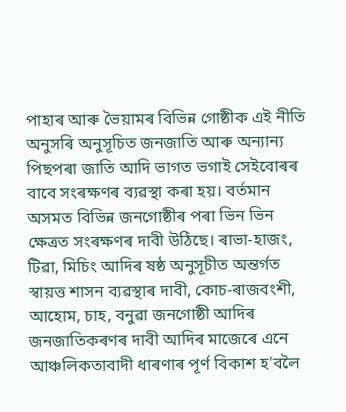পাহাৰ আৰু ভৈয়ামৰ বিভিন্ন গোষ্ঠীক এই নীতি অনুসৰি অনুসূচিত জনজাতি আৰু অন্যান্য পিছপৰা জাতি আদি ভাগত ভগাই সেইবোৰৰ বাবে সংৰক্ষণৰ ব্যৱস্থা কৰা হয়। বর্তমান অসমত বিভিন্ন জনগোষ্ঠীৰ পৰা ভিন ভিন ক্ষেত্ৰত সংৰক্ষণৰ দাবী উঠিছে। ৰাভা-হাজং, টিৱা, মিচিং আদিৰ ষষ্ঠ অনুসূচীত অন্তর্গত স্বায়ত্ত শাসন ব্যৱস্থাৰ দাবী, কোচ-ৰাজবংশী, আহোম, চাহ, বনুৱা জনগোষ্ঠী আদিৰ জনজাতিকৰণৰ দাবী আদিৰ মাজেৰে এনে আঞ্চলিকতাবাদী ধাৰণাৰ পূৰ্ণ বিকাশ হ'বলৈ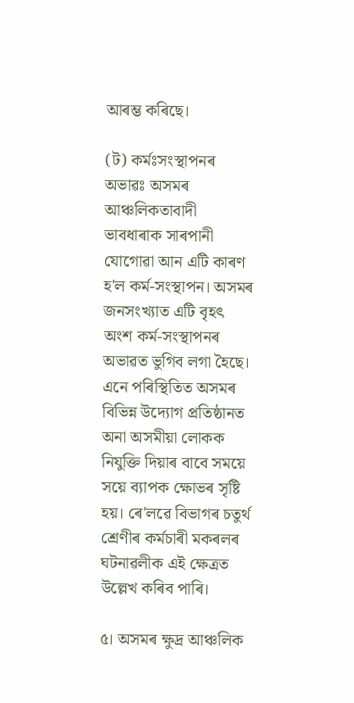আৰম্ভ কৰিছে।

(ট) কৰ্মঃসংস্থাপনৰ অভাৱঃ অসমৰ আঞ্চলিকতাবাদী ভাবধাৰাক সাৰপানী যোগোৱা আন এটি কাৰণ হ'ল কর্ম-সংস্থাপন। অসমৰ জনসংখ্যাত এটি বৃহৎ অংশ কর্ম-সংস্থাপনৰ অভাৱত ভুগিব লগা হৈছে। এনে পৰিস্থিতিত অসমৰ বিভিন্ন উদ্যোগ প্রতিষ্ঠানত অনা অসমীয়া লোকক নিযুক্তি দিয়াৰ বাবে সময়ে সয়ে ব্যাপক ক্ষোভৰ সৃষ্টি হয়। ৰে'লৱে বিভাগৰ চতুৰ্থ শ্ৰেণীৰ কৰ্মচাৰী মকৰলৰ ঘটনাৱলীক এই ক্ষেত্ৰত উল্লেখ কৰিব পাৰি।

৫। অসমৰ ক্ষুদ্ৰ আঞ্চলিক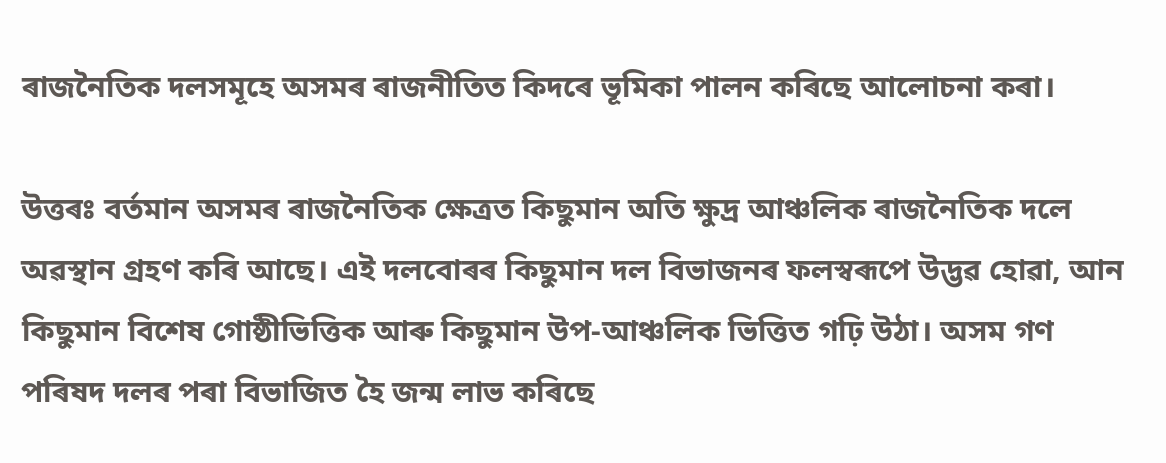ৰাজনৈতিক দলসমূহে অসমৰ ৰাজনীতিত কিদৰে ভূমিকা পালন কৰিছে আলোচনা কৰা।

উত্তৰঃ বৰ্তমান অসমৰ ৰাজনৈতিক ক্ষেত্ৰত কিছুমান অতি ক্ষুদ্র আঞ্চলিক ৰাজনৈতিক দলে অৱস্থান গ্রহণ কৰি আছে। এই দলবোৰৰ কিছুমান দল বিভাজনৰ ফলস্বৰূপে উদ্ভৱ হোৱা, আন কিছুমান বিশেষ গোষ্ঠীভিত্তিক আৰু কিছুমান উপ-আঞ্চলিক ভিত্তিত গঢ়ি উঠা। অসম গণ পৰিষদ দলৰ পৰা বিভাজিত হৈ জন্ম লাভ কৰিছে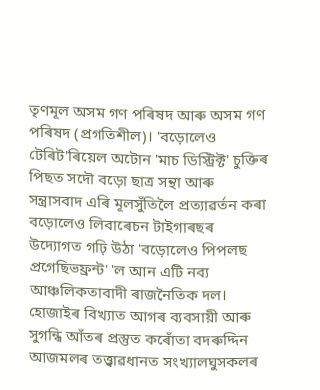তৃণমূল অসম গণ পৰিষদ আৰু অসম গণ পৰিষদ (প্রগতিশীল)। 'বড়োলেও টেৰিট'ৰিয়েল অটোন 'মাচ ডিস্ট্রিক্ট' চুক্তিৰ পিছত সদৌ বড়ো ছাত্ৰ সন্থা আৰু সন্ত্রাসবাদ এৰি মূলসুঁতিলৈ প্ৰত্যাৱৰ্তন কৰা বড়োলেও লিবাৰেচন টাইগাৰছৰ উদ্যোগত গঢ়ি উঠা 'বড়োলেও পিপলছ প্রগেছিভফ্রন্ট' 'ল আন এটি নব্য আঞ্চলিকতাবাদী ৰাজনৈতিক দল। হোজাইৰ বিখ্যাত আগৰ ব্যবসায়ী আৰু সুগন্ধি আঁতৰ প্ৰস্তুত কৰোঁতা বদৰুদ্দিন আজমলৰ তত্ত্বাৱধানত সংখ্যালঘুসকলৰ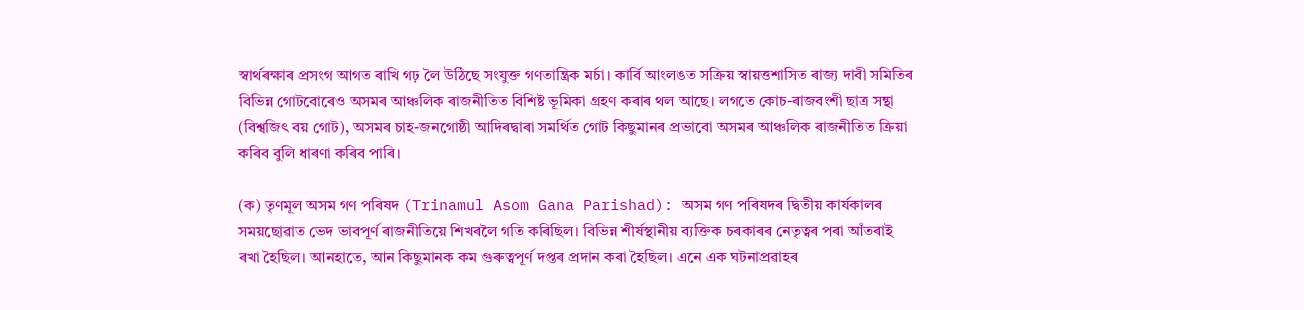স্বাৰ্থৰক্ষাৰ প্ৰসংগ আগত ৰাখি গঢ় লৈ উঠিছে সংযুক্ত গণতান্ত্রিক মর্চা। কার্বি আংলঙত সক্রিয় স্বায়ত্তশাসিত ৰাজ্য দাবী সমিতিৰ বিভিন্ন গোটবোৰেও অসমৰ আঞ্চলিক ৰাজনীতিত বিশিষ্ট ভূমিকা গ্ৰহণ কৰাৰ থল আছে। লগতে কোচ-ৰাজবংশী ছাত্র সন্থা (বিশ্বজিৎ বয় গোট), অসমৰ চাহ-জনগোষ্ঠী আদিৰদ্বাৰা সমৰ্থিত গোট কিছুমানৰ প্রভাবো অসমৰ আঞ্চলিক ৰাজনীতিত ক্ৰিয়া কৰিব বুলি ধাৰণা কৰিব পাৰি।

(ক) তৃণমূল অসম গণ পৰিষদ (Trinamul Asom Gana Parishad): অসম গণ পৰিষদৰ দ্বিতীয় কার্যকালৰ সময়ছোৱাত ভেদ ভাবপূৰ্ণ ৰাজনীতিয়ে শিখৰলৈ গতি কৰিছিল। বিভিন্ন শীর্ষস্থানীয় ব্যক্তিক চৰকাৰৰ নেতৃত্বৰ পৰা আঁতৰাই ৰখা হৈছিল। আনহাতে, আন কিছুমানক কম গুৰুত্বপূৰ্ণ দপ্তৰ প্ৰদান কৰা হৈছিল। এনে এক ঘটনাপ্রৱাহৰ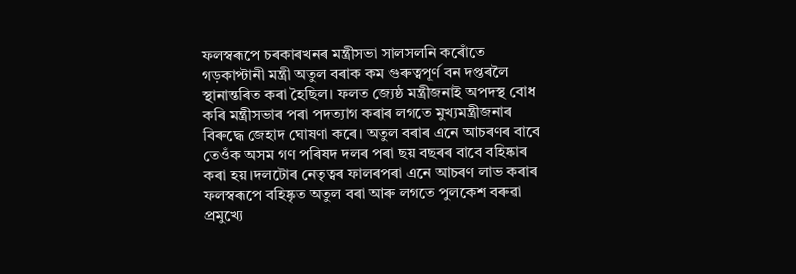ফলস্বৰূপে চৰকাৰখনৰ মন্ত্রীসভা সালসলনি কৰোঁতে গড়কাপ্টানী মন্ত্রী অতুল বৰাক কম গুৰুত্বপূর্ণ বন দপ্তৰলৈ স্থানান্তৰিত কৰা হৈছিল। ফলত জ্যেষ্ঠ মন্ত্রীজনাই অপদস্থ বোধ কৰি মন্ত্রীসভাৰ পৰা পদত্যাগ কৰাৰ লগতে মুখ্যমন্ত্ৰীজনাৰ বিৰুদ্ধে জেহাদ ঘোষণা কৰে। অতুল বৰাৰ এনে আচৰণৰ বাবে তেওঁক অসম গণ পৰিষদ দলৰ পৰা ছয় বছৰৰ বাবে বহিষ্কাৰ কৰা হয়।দলটোৰ নেতৃত্বৰ ফালৰপৰা এনে আচৰণ লাভ কৰাৰ ফলস্বৰূপে বহিষ্কৃত অতুল বৰা আৰু লগতে পুলকেশ বৰুৱা প্ৰমুখ্যে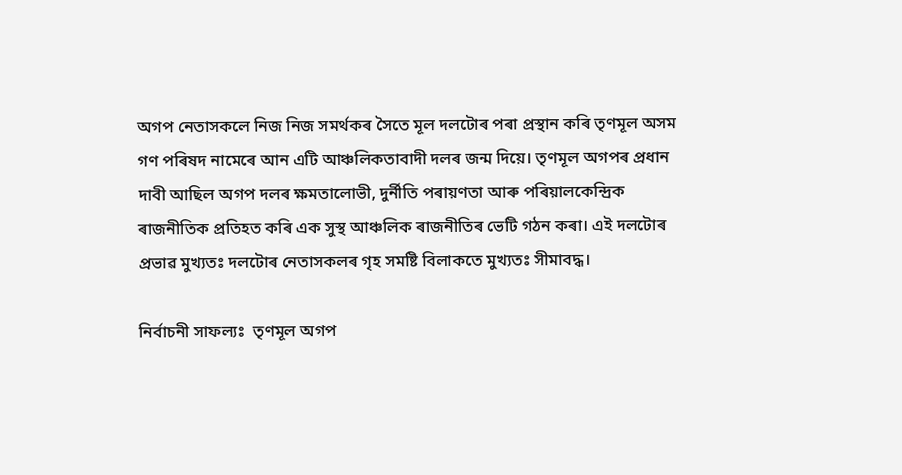অগপ নেতাসকলে নিজ নিজ সমৰ্থকৰ সৈতে মূল দলটোৰ পৰা প্ৰস্থান কৰি তৃণমূল অসম গণ পৰিষদ নামেৰে আন এটি আঞ্চলিকতাবাদী দলৰ জন্ম দিয়ে। তৃণমূল অগপৰ প্ৰধান দাবী আছিল অগপ দলৰ ক্ষমতালোভী, দুর্নীতি পৰায়ণতা আৰু পৰিয়ালকেন্দ্রিক ৰাজনীতিক প্রতিহত কৰি এক সুস্থ আঞ্চলিক ৰাজনীতিৰ ভেটি গঠন কৰা। এই দলটোৰ প্ৰভাৱ মুখ্যতঃ দলটোৰ নেতাসকলৰ গৃহ সমষ্টি বিলাকতে মুখ্যতঃ সীমাবদ্ধ।

নির্বাচনী সাফল্যঃ  তৃণমূল অগপ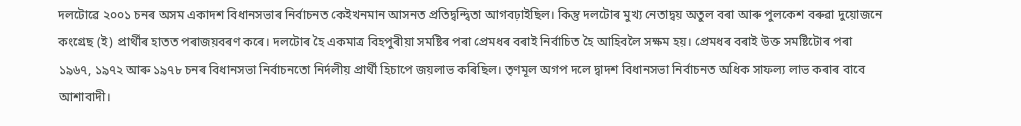দলটোৱে ২০০১ চনৰ অসম একাদশ বিধানসভাৰ নির্বাচনত কেইখনমান আসনত প্রতিদ্বন্দ্বিতা আগবঢ়াইছিল। কিন্তু দলটোৰ মুখ্য নেতাদ্বয় অতুল বৰা আৰু পুলকেশ বৰুৱা দুয়োজনে কংগ্ৰেছ (ই) প্রার্থীৰ হাতত পৰাজয়বৰণ কৰে। দলটোৰ হৈ একমাত্র বিহপুৰীয়া সমষ্টিৰ পৰা প্ৰেমধৰ বৰাই নিৰ্বাচিত হৈ আহিবলৈ সক্ষম হয়। প্ৰেমধৰ বৰাই উক্ত সমষ্টিটোৰ পৰা ১৯৬৭, ১৯৭২ আৰু ১৯৭৮ চনৰ বিধানসভা নির্বাচনতো নির্দলীয় প্রার্থী হিচাপে জয়লাভ কৰিছিল। তৃণমূল অগপ দলে দ্বাদশ বিধানসভা নির্বাচনত অধিক সাফল্য লাভ কৰাৰ বাবে আশাবাদী।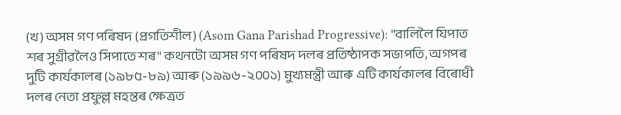(খ) অসম গণ পৰিষদ (প্রগতিশীল) (Asom Gana Parishad Progressive): "বালিলৈ যিপাত শৰ সুগ্ৰীৱলৈও সিপাতে শৰ" কথনটো অসম গণ পৰিষদ দলৰ প্রতিষ্ঠাপক সভাপতি, অগপৰ দুটি কার্যকালৰ (১৯৮৫-৮৯) আৰু (১৯৯৬-২০০১) মুখ্যমন্ত্রী আৰু এটি কার্যকালৰ বিৰোধী দলৰ নেতা প্রফুল্ল মহন্তৰ ক্ষেত্ৰত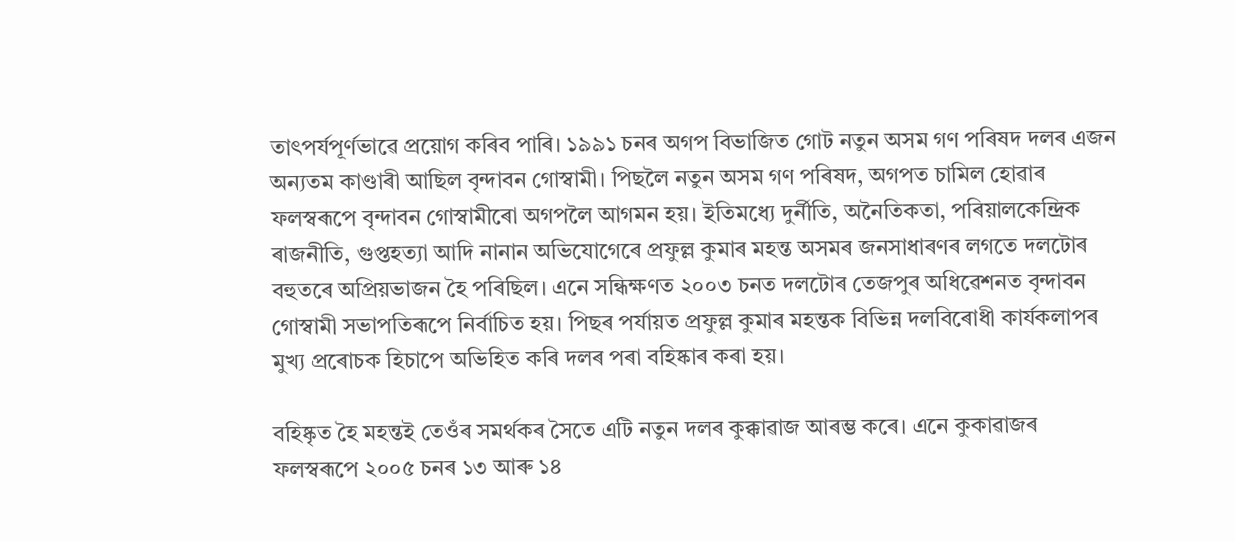তাৎপর্যপূর্ণভাৱে প্রয়োগ কৰিব পাৰি। ১৯৯১ চনৰ অগপ বিভাজিত গোট নতুন অসম গণ পৰিষদ দলৰ এজন অন্যতম কাণ্ডাৰী আছিল বৃন্দাবন গোস্বামী। পিছলৈ নতুন অসম গণ পৰিষদ, অগপত চামিল হোৱাৰ ফলস্বৰূপে বৃন্দাবন গোস্বামীৰো অগপলৈ আগমন হয়। ইতিমধ্যে দুর্নীতি, অনৈতিকতা, পৰিয়ালকেন্দ্রিক ৰাজনীতি, গুপ্তহত্যা আদি নানান অভিযোগেৰে প্ৰফুল্ল কুমাৰ মহন্ত অসমৰ জনসাধাৰণৰ লগতে দলটোৰ বহুতৰে অপ্রিয়ভাজন হৈ পৰিছিল। এনে সন্ধিক্ষণত ২০০৩ চনত দলটোৰ তেজপুৰ অধিৱেশনত বৃন্দাবন গোস্বামী সভাপতিৰূপে নির্বাচিত হয়। পিছৰ পৰ্যায়ত প্রফুল্ল কুমাৰ মহন্তক বিভিন্ন দলবিৰোধী কার্যকলাপৰ মুখ্য প্ৰৰোচক হিচাপে অভিহিত কৰি দলৰ পৰা বহিষ্কাৰ কৰা হয়।

বহিষ্কৃত হৈ মহন্তই তেওঁৰ সমৰ্থকৰ সৈতে এটি নতুন দলৰ কুক্কাৱাজ আৰম্ভ কৰে। এনে কুকাৱাজৰ ফলস্বৰূপে ২০০৫ চনৰ ১৩ আৰু ১৪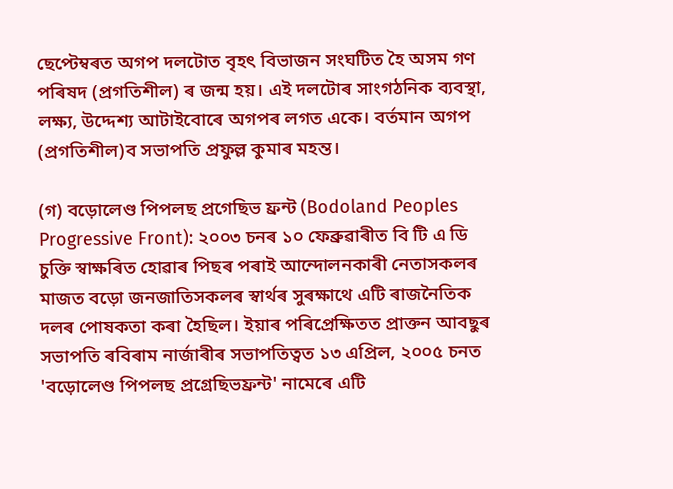ছেপ্টেম্বৰত অগপ দলটোত বৃহৎ বিভাজন সংঘটিত হৈ অসম গণ পৰিষদ (প্রগতিশীল) ৰ জন্ম হয়। এই দলটোৰ সাংগঠনিক ব্যবস্থা, লক্ষ্য, উদ্দেশ্য আটাইবোৰে অগপৰ লগত একে। বর্তমান অগপ (প্রগতিশীল)ব সভাপতি প্রফুল্ল কুমাৰ মহন্ত।

(গ) বড়োলেণ্ড পিপলছ প্রগেছিভ ফ্রন্ট (Bodoland Peoples Progressive Front): ২০০৩ চনৰ ১০ ফেব্ৰুৱাৰীত বি টি এ ডি চুক্তি স্বাক্ষৰিত হোৱাৰ পিছৰ পৰাই আন্দোলনকাৰী নেতাসকলৰ মাজত বড়ো জনজাতিসকলৰ স্বাৰ্থৰ সুৰক্ষাথে এটি ৰাজনৈতিক দলৰ পোষকতা কৰা হৈছিল। ইয়াৰ পৰিপ্ৰেক্ষিতত প্রাক্তন আবছুৰ সভাপতি ৰবিৰাম নাৰ্জাৰীৰ সভাপতিত্বত ১৩ এপ্রিল, ২০০৫ চনত 'বড়োলেণ্ড পিপলছ প্রগ্রেছিভফ্রন্ট' নামেৰে এটি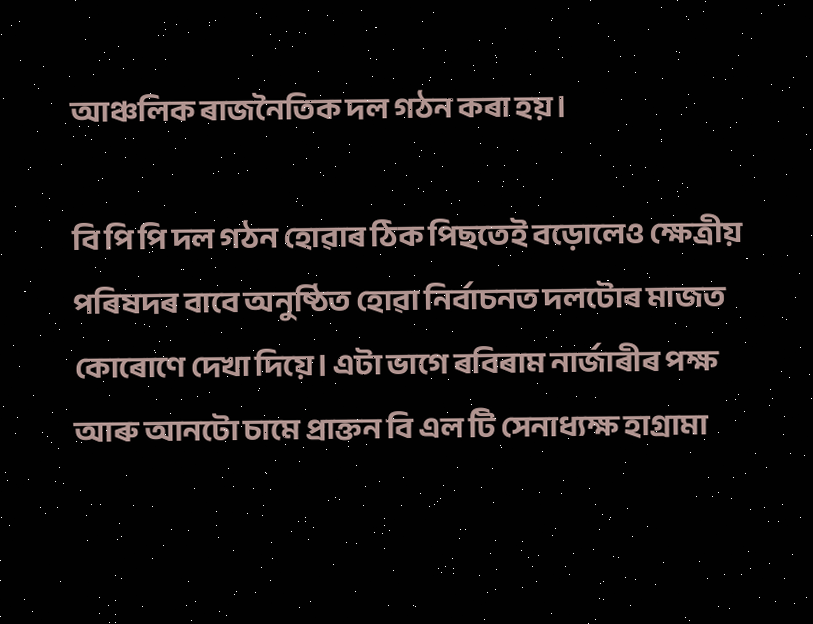আঞ্চলিক ৰাজনৈতিক দল গঠন কৰা হয়।

বি পি পি দল গঠন হোৱাৰ ঠিক পিছতেই বড়োলেও ক্ষেত্রীয় পৰিষদৰ বাবে অনুষ্ঠিত হোৱা নিৰ্বাচনত দলটোৰ মাজত কোৰোণে দেখা দিয়ে। এটা ভাগে ৰবিৰাম নাৰ্জাৰীৰ পক্ষ আৰু আনটো চামে প্রাক্তন বি এল টি সেনাধ্যক্ষ হাগ্রামা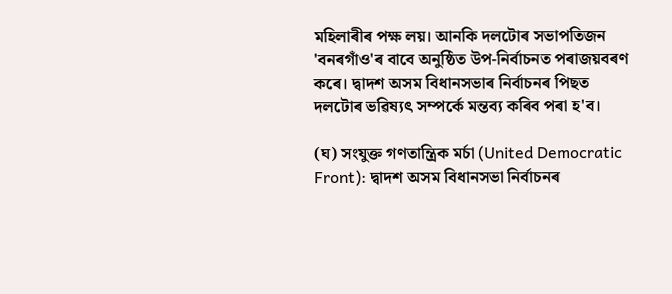মহিলাৰীৰ পক্ষ লয়। আনকি দলটোৰ সভাপতিজন 'বনৰগাঁও'ৰ বাবে অনুষ্ঠিত উপ-নির্বাচনত পৰাজয়বৰণ কৰে। দ্বাদশ অসম বিধানসভাৰ নিৰ্বাচনৰ পিছত দলটোৰ ভৱিষ্যৎ সম্পর্কে মন্তব্য কৰিব পৰা হ'ব।

(ঘ) সংযুক্ত গণতান্ত্রিক মর্চা (United Democratic Front): দ্বাদশ অসম বিধানসভা নির্বাচনৰ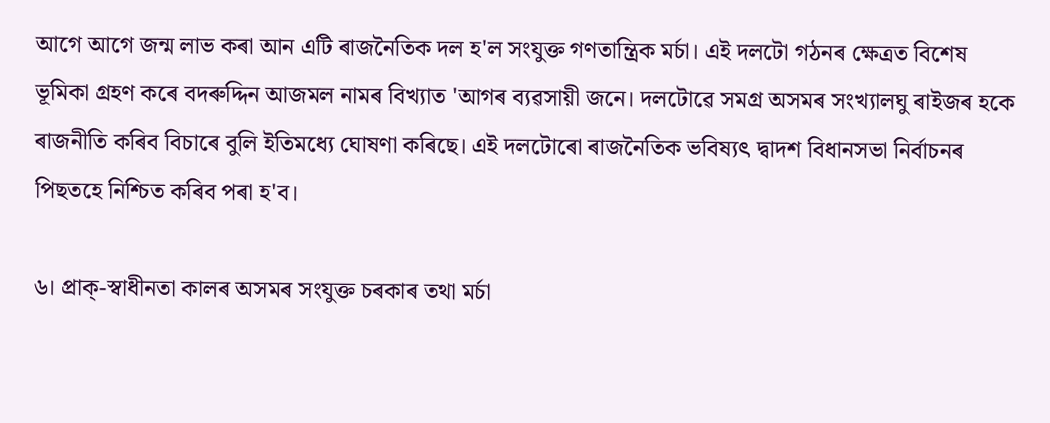আগে আগে জন্ম লাভ কৰা আন এটি ৰাজনৈতিক দল হ'ল সংযুক্ত গণতান্ত্রিক মর্চা। এই দলটো গঠনৰ ক্ষেত্ৰত বিশেষ ভূমিকা গ্রহণ কৰে বদৰুদ্দিন আজমল নামৰ বিখ্যাত 'আগৰ ব্যৱসায়ী জনে। দলটোৱে সমগ্ৰ অসমৰ সংখ্যালঘু ৰাইজৰ হকে ৰাজনীতি কৰিব বিচাৰে বুলি ইতিমধ্যে ঘোষণা কৰিছে। এই দলটোৰো ৰাজনৈতিক ভবিষ্যৎ দ্বাদশ বিধানসভা নির্বাচনৰ পিছতহে নিশ্চিত কৰিব পৰা হ'ব।

৬। প্রাক্-স্বাধীনতা কালৰ অসমৰ সংযুক্ত চৰকাৰ তথা মৰ্চা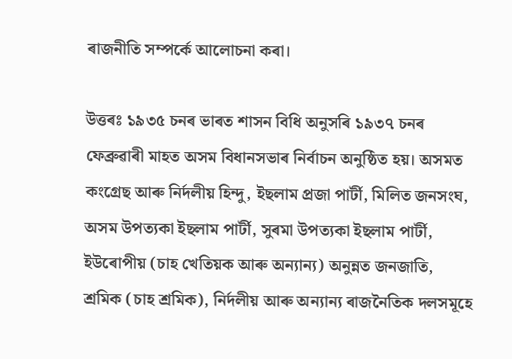ৰাজনীতি সম্পর্কে আলোচনা কৰা।

উত্তৰঃ ১৯৩৫ চনৰ ভাৰত শাসন বিধি অনুসৰি ১৯৩৭ চনৰ ফেব্ৰুৱাৰী মাহত অসম বিধানসভাৰ নির্বাচন অনুষ্ঠিত হয়। অসমত কংগ্ৰেছ আৰু নির্দলীয় হিন্দু, ইছলাম প্রজা পার্টী, মিলিত জনসংঘ, অসম উপত্যকা ইছলাম পার্টী, সুৰমা উপত্যকা ইছলাম পার্টী, ইউৰোপীয় (চাহ খেতিয়ক আৰু অন্যান্য) অনুন্নত জনজাতি, শ্রমিক (চাহ শ্রমিক), নির্দলীয় আৰু অন্যান্য ৰাজনৈতিক দলসমূহে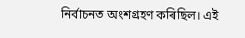নির্বাচনত অংশগ্ৰহণ কৰিছিল। এই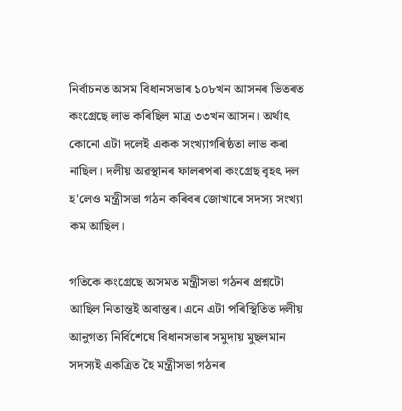নির্বাচনত অসম বিধানসভাৰ ১০৮খন আসনৰ ভিতৰত কংগ্ৰেছে লাভ কৰিছিল মাত্র ৩৩খন আসন। অর্থাৎ কোনো এটা দলেই একক সংখ্যাগৰিষ্ঠতা লাভ কৰা নাছিল। দলীয় অৱস্থানৰ ফালৰপৰা কংগ্ৰেছ বৃহৎ দল হ'লেও মন্ত্রীসভা গঠন কৰিবৰ জোখাৰে সদস্য সংখ্যা কম আছিল।

গতিকে কংগ্ৰেছে অসমত মন্ত্রীসভা গঠনৰ প্ৰশ্নটো আছিল নিতান্তই অবান্তৰ। এনে এটা পৰিস্থিতিত দলীয় আনুগত্য নির্বিশেষে বিধানসভাৰ সমুদায় মুছলমান সদস্যই একত্রিত হৈ মন্ত্রীসভা গঠনৰ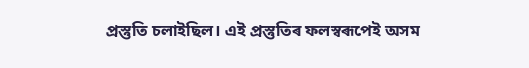প্ৰস্তুতি চলাইছিল। এই প্ৰস্তুতিৰ ফলস্বৰূপেই অসম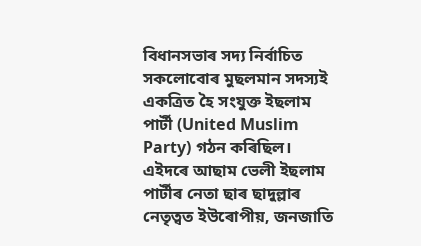বিধানসভাৰ সদ্য নির্বাচিত সকলোবোৰ মুছলমান সদস্যই একত্ৰিত হৈ সংযুক্ত ইছলাম পার্টী (United Muslim Party) গঠন কৰিছিল। এইদৰে আছাম ভেলী ইছলাম পার্টীৰ নেতা ছাৰ ছাদুল্লাৰ নেতৃত্বত ইউৰোপীয়, জনজাতি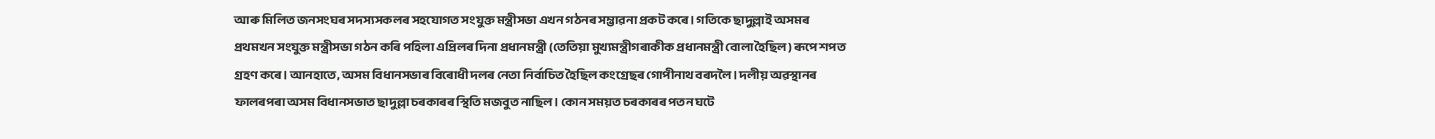আৰু মিলিত জনসংঘৰ সদস্যসকলৰ সহযোগত সংযুক্ত মন্ত্রীসভা এখন গঠনৰ সম্ভাৱনা প্রকট কৰে। গতিকে ছাদুল্লাই অসমৰ প্ৰথমখন সংযুক্ত মন্ত্রীসভা গঠন কৰি পহিলা এপ্ৰিলৰ দিনা প্ৰধানমন্ত্ৰী (তেতিয়া মুখ্যমন্ত্ৰীগৰাকীক প্রধানমন্ত্রী বোলা হৈছিল) ৰূপে শপত গ্রহণ কৰে। আনহাতে, অসম বিধানসভাৰ বিৰোধী দলৰ নেতা নির্বাচিত হৈছিল কংগ্ৰেছৰ গোপীনাথ বৰদলৈ। দলীয় অৱস্থানৰ ফালৰপৰা অসম বিধানসভাত ছাদুল্লা চৰকাৰৰ স্থিতি মজবুত নাছিল। কোন সময়ত চৰকাৰৰ পতন ঘটে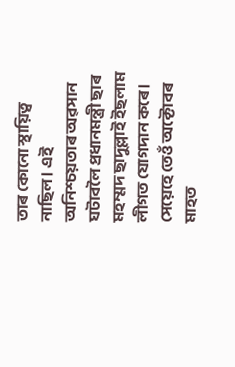তাৰ কোনো স্থায়িত্ব নাছিল। এই অনিশ্চয়তাৰ অৱসান ঘটাবলৈ প্ৰধানমন্ত্ৰী ছাৰ মহম্মদ ছাদুল্লাই ইছলাম লীগত যোগদান কৰে। সেয়েহে তেওঁ অক্টোবৰ মাহত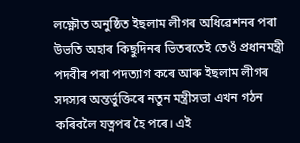লক্ষ্ণৌত অনুষ্ঠিত ইছলাম লীগৰ অধিৱেশনৰ পৰা উভতি অহাৰ কিছুদিনৰ ভিতৰতেই তেওঁ প্রধানমন্ত্রী পদবীৰ পৰা পদত্যাগ কৰে আৰু ইছলাম লীগৰ সদস্যৰ অন্তর্ভুক্তিৰে নতুন মন্ত্রীসভা এখন গঠন কৰিবলৈ যত্নপৰ হৈ পৰে। এই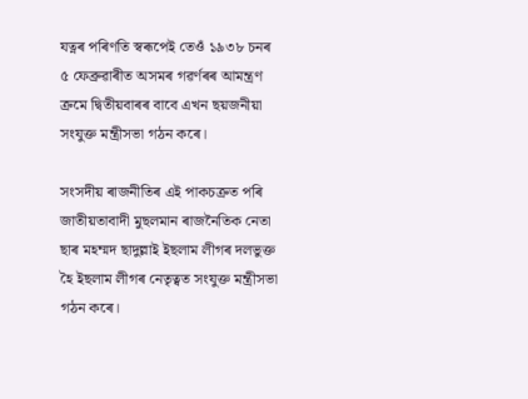যত্নৰ পৰিণতি স্বৰূপেই তেওঁ ১৯৩৮ চনৰ ৫ ফেব্ৰুৱাৰীত অসমৰ গৱৰ্ণৰৰ আমন্ত্রণ ক্রমে দ্বিতীয়বাৰৰ বাবে এখন ছয়জনীয়া সংযুক্ত মন্ত্রীসভা গঠন কৰে।

সংসদীয় ৰাজনীতিৰ এই পাকচক্ৰত পৰি জাতীয়তাবাদী মুছলমান ৰাজনৈতিক নেতা ছাৰ মহম্মদ ছাদুল্লাই ইছলাম লীগৰ দলভুক্ত হৈ ইছলাম লীগৰ নেতৃত্বত সংযুক্ত মন্ত্রীসভা গঠন কৰে।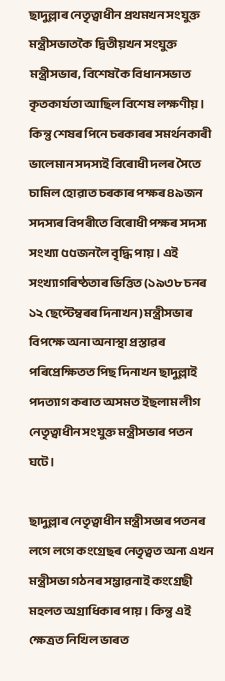ছাদুল্লাৰ নেতৃত্বাধীন প্রথমখন সংযুক্ত মন্ত্রীসভাতকৈ দ্বিতীয়খন সংযুক্ত মন্ত্রীসভাৰ, বিশেষকৈ বিধানসভাত কৃতকার্যতা আছিল বিশেষ লক্ষণীয়। কিন্তু শেষৰ পিনে চৰকাৰৰ সমর্থনকাৰী ভালেমান সদস্যই বিৰোধী দলৰ সৈতে চামিল হোৱাত চৰকাৰ পক্ষৰ ৪৯জন সদস্যৰ বিপৰীতে বিৰোধী পক্ষৰ সদস্য সংখ্যা ৫৫জনলৈ বৃদ্ধি পায়। এই সংখ্যাগৰিষ্ঠতাৰ ভিত্তিত (১৯৩৮ চনৰ ১২ ছেপ্টেম্বৰৰ দিনাখন) মন্ত্রীসভাৰ বিপক্ষে অনা অনাস্থা প্রস্তাৱৰ পৰিপ্ৰেক্ষিতত পিছ দিনাখন ছাদুল্লাই পদত্যাগ কৰাত অসমত ইছলাম লীগ নেতৃত্বাধীন সংযুক্ত মন্ত্রীসভাৰ পতন ঘটে।

ছাদুল্লাৰ নেতৃত্বাধীন মন্ত্রীসভাৰ পতনৰ লগে লগে কংগ্ৰেছৰ নেতৃত্বত অন্য এখন মন্ত্রীসভা গঠনৰ সম্ভাৱনাই কংগ্ৰেছী মহলত অগ্রাধিকাৰ পায়। কিন্তু এই ক্ষেত্রত নিখিল ভাৰত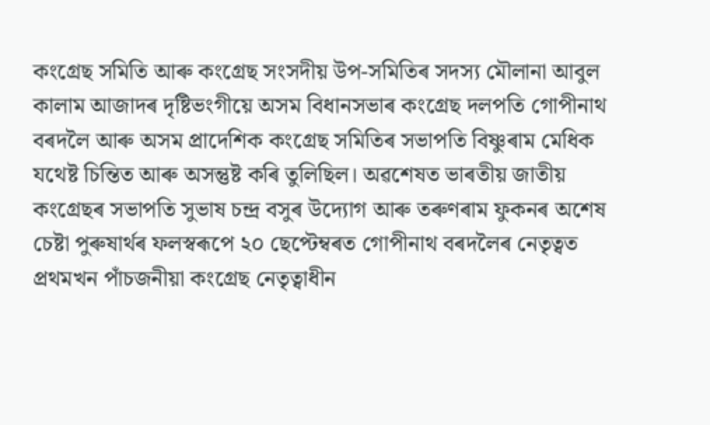কংগ্ৰেছ সমিতি আৰু কংগ্ৰেছ সংসদীয় উপ-সমিতিৰ সদস্য মৌলানা আবুল কালাম আজাদৰ দৃষ্টিভংগীয়ে অসম বিধানসভাৰ কংগ্ৰেছ দলপতি গোপীনাথ বৰদলৈ আৰু অসম প্রাদেশিক কংগ্ৰেছ সমিতিৰ সভাপতি বিষ্ণুৰাম মেধিক যথেষ্ট চিন্তিত আৰু অসন্তুষ্ট কৰি তুলিছিল। অৱশেষত ভাৰতীয় জাতীয় কংগ্ৰেছৰ সভাপতি সুভাষ চন্দ্র বসুৰ উদ্যোগ আৰু তৰুণৰাম ফুকনৰ অশেষ চেষ্টা পুৰুষাৰ্থৰ ফলস্বৰূপে ২০ ছেপ্টেম্বৰত গোপীনাথ বৰদলৈৰ নেতৃত্বত প্রথমখন পাঁচজনীয়া কংগ্রেছ নেতৃত্বাধীন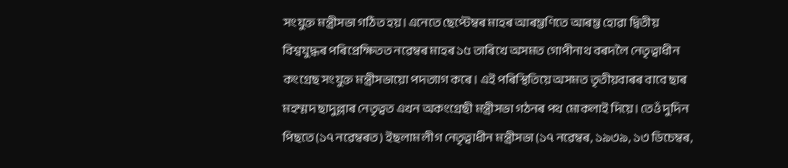সংযুক্ত মন্ত্রীসভা গঠিত হয়। এনেতে ছেপ্টেম্বৰ মাহৰ আৰম্ভণিতে আৰম্ভ হোৱা দ্বিতীয় বিশ্বযুদ্ধৰ পৰিপ্ৰেক্ষিতত নৱেম্বৰ মাহৰ ১৫ তাৰিখে অসমত গোপীনাথ বৰদলৈ নেতৃত্বাধীন কংগ্রেছ সংযুক্ত মন্ত্রীসভায়ো পদত্যাগ কৰে। এই পৰিস্থিতিয়ে অসমত তৃতীয়বাৰৰ বাবে ছাৰ মহম্মদ ছাদুল্লাৰ নেতৃত্বত এখন অকংগ্রেছী মন্ত্রীসভা গঠনৰ পথ মোকলাই দিয়ে। তেওঁ দুদিন পিছতে (১৭ নৱেম্বৰত) ইছলাম লীগ নেতৃত্বাধীন মন্ত্রীসভা (১৭ নৱেম্বৰ, ১৯৩৯, ১৩ ডিচেম্বৰ,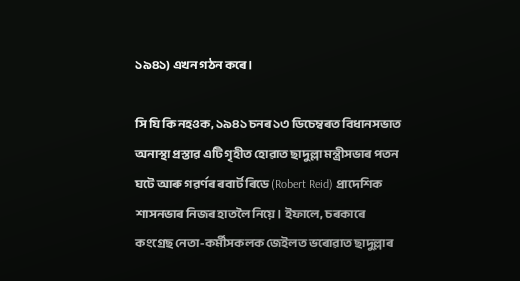১৯৪১) এখন গঠন কৰে।

সি যি কি নহওক, ১৯৪১ চনৰ ১৩ ডিচেম্বৰত বিধানসভাত অনাস্থা প্রস্তাৱ এটি গৃহীত হোৱাত ছাদুল্লা মন্ত্রীসভাৰ পতন ঘটে আৰু গৱৰ্ণৰ ৰবাৰ্ট ৰিডে (Robert Reid) প্রাদেশিক শাসনভাৰ নিজৰ হাতলৈ নিয়ে। ইফালে, চৰকাৰে কংগ্ৰেছ নেতা-কর্মীসকলক জেইলত ভৰোৱাত ছাদুল্লাৰ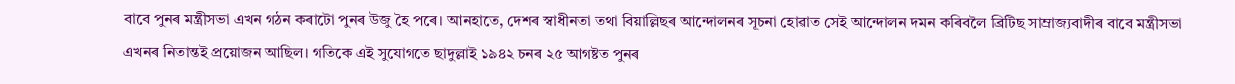বাবে পুনৰ মন্ত্রীসভা এখন গঠন কৰাটো পুনৰ উজু হৈ পৰে। আনহাতে, দেশৰ স্বাধীনতা তথা বিয়াল্লিছৰ আন্দোলনৰ সূচনা হোৱাত সেই আন্দোলন দমন কৰিবলৈ ব্রিটিছ সাম্রাজ্যবাদীৰ বাবে মন্ত্রীসভা এখনৰ নিতান্তই প্রয়োজন আছিল। গতিকে এই সুযোগতে ছাদুল্লাই ১৯৪২ চনৰ ২৫ আগষ্টত পুনৰ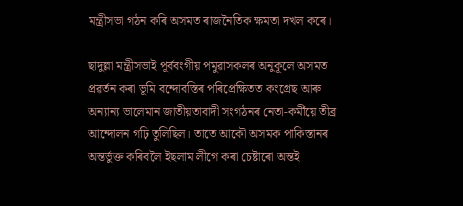মন্ত্রীসভা গঠন কৰি অসমত ৰাজনৈতিক ক্ষমতা দখল কৰে।

ছাদুল্লা মন্ত্রীসভাই পূর্ববংগীয় পমুৱাসকলৰ অনুকূলে অসমত প্ৰৱৰ্তন কৰা ভূমি বন্দোবস্তিৰ পৰিপ্ৰেক্ষিতত কংগ্ৰেছ আৰু অন্যান্য ভালেমান জাতীয়তাবাদী সংগঠনৰ নেতা-কর্মীয়ে তীব্র আন্দোলন গঢ়ি তুলিছিল। তাতে আকৌ অসমক পাকিস্তানৰ অন্তর্ভুক্ত কৰিবলৈ ইছলাম লীগে কৰা চেষ্টাৰো অন্তই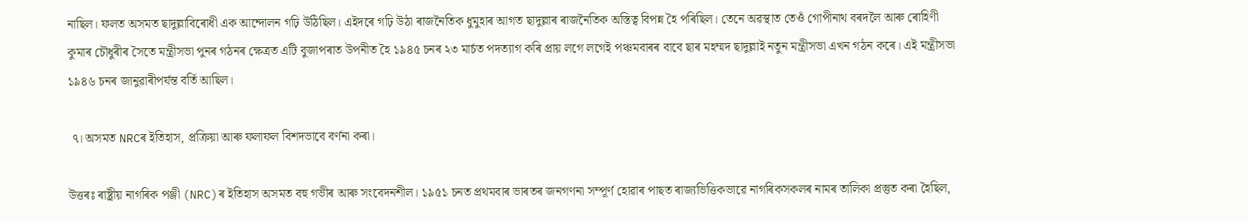নাছিল। ফলত অসমত ছাদুল্লাবিৰোধী এক আন্দোলন গঢ়ি উঠিছিল। এইদৰে গঢ়ি উঠা ৰাজনৈতিক ধুমুহাৰ আগত ছাদুল্লাৰ ৰাজনৈতিক অস্তিত্ব বিপন্ন হৈ পৰিছিল। তেনে অৱস্থাত তেওঁ গোপীনাথ বৰদলৈ আৰু ৰোহিণী কুমাৰ চৌধুৰীৰ সৈতে মন্ত্রীসভা পুনৰ গঠনৰ ক্ষেত্ৰত এটি বুজাপৰাত উপনীত হৈ ১৯৪৫ চনৰ ২৩ মাৰ্চত পদত্যাগ কৰি প্ৰায় লগে লগেই পঞ্চমবাৰৰ বাবে ছাৰ মহম্মদ ছাদুল্লাই নতুন মন্ত্রীসভা এখন গঠন কৰে। এই মন্ত্রীসভা ১৯৪৬ চনৰ জানুৱাৰীপর্যন্ত বৰ্তি আছিল।

 ৭। অসমত NRCৰ ইতিহাস, প্ৰক্ৰিয়া আৰু ফলাফল বিশদভাবে বর্ণনা কৰা।

উত্তৰঃ ৰাষ্ট্ৰীয় নাগৰিক পঞ্জী (NRC)ৰ ইতিহাস অসমত বহু গভীৰ আৰু সংবেদনশীল। ১৯৫১ চনত প্ৰথমবাৰ ভাৰতৰ জনগণনা সম্পূৰ্ণ হোৱাৰ পাছত ৰাজ্যভিত্তিকভাৱে নাগৰিকসকলৰ নামৰ তালিকা প্রস্তুত কৰা হৈছিল,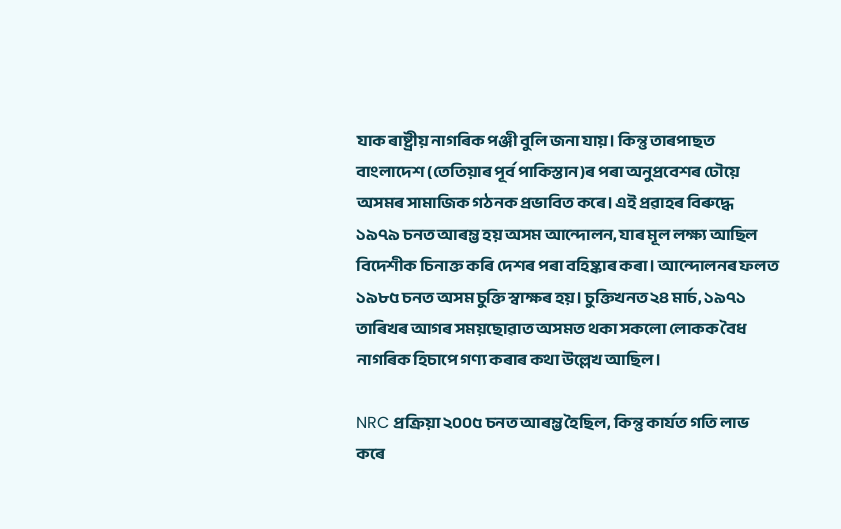যাক ৰাষ্ট্ৰীয় নাগৰিক পঞ্জী বুলি জনা যায়। কিন্তু তাৰপাছত বাংলাদেশ (তেতিয়াৰ পূর্ব পাকিস্তান)ৰ পৰা অনুপ্ৰবেশৰ ঢৌয়ে অসমৰ সামাজিক গঠনক প্রভাবিত কৰে। এই প্ৰৱাহৰ বিৰুদ্ধে ১৯৭৯ চনত আৰম্ভ হয় অসম আন্দোলন, যাৰ মূল লক্ষ্য আছিল বিদেশীক চিনাক্ত কৰি দেশৰ পৰা বহিষ্কাৰ কৰা। আন্দোলনৰ ফলত ১৯৮৫ চনত অসম চুক্তি স্বাক্ষৰ হয়। চুক্তিখনত ২৪ মার্চ, ১৯৭১ তাৰিখৰ আগৰ সময়ছোৱাত অসমত থকা সকলো লোকক বৈধ নাগৰিক হিচাপে গণ্য কৰাৰ কথা উল্লেখ আছিল।

NRC প্রক্রিয়া ২০০৫ চনত আৰম্ভ হৈছিল, কিন্তু কার্যত গতি লাভ কৰে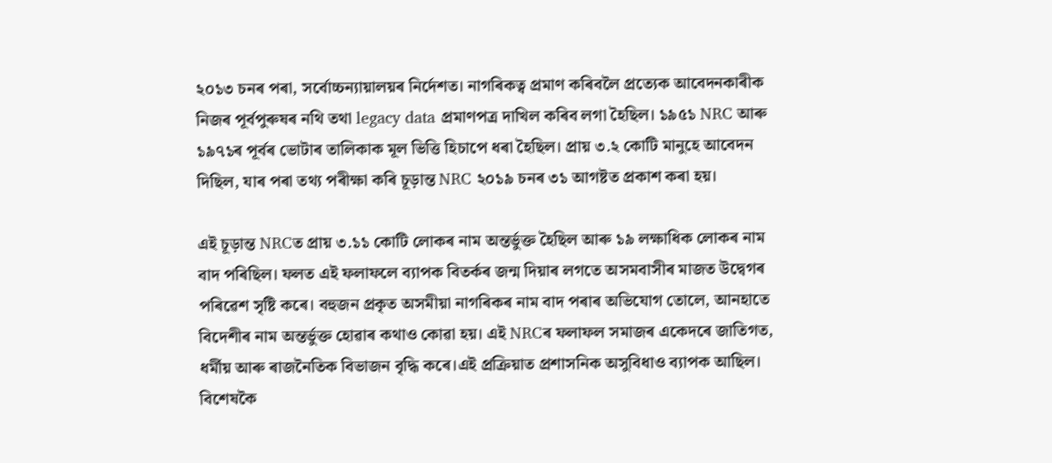২০১৩ চনৰ পৰা, সর্বোচ্চন্যায়ালয়ৰ নিৰ্দেশত। নাগৰিকত্ব প্রমাণ কৰিবলৈ প্রত্যেক আবেদনকাৰীক নিজৰ পূৰ্বপুৰুষৰ নথি তথা legacy data প্রমাণপত্র দাখিল কৰিব লগা হৈছিল। ১৯৫১ NRC আৰু ১৯৭১ৰ পূৰ্বৰ ভোটাৰ তালিকাক মূল ভিত্তি হিচাপে ধৰা হৈছিল। প্রায় ৩.২ কোটি মানুহে আবেদন দিছিল, যাৰ পৰা তথ্য পৰীক্ষা কৰি চূড়ান্ত NRC ২০১৯ চনৰ ৩১ আগষ্টত প্রকাশ কৰা হয়।

এই চূড়ান্ত NRCত প্রায় ৩.১১ কোটি লোকৰ নাম অন্তর্ভুক্ত হৈছিল আৰু ১৯ লক্ষাধিক লোকৰ নাম বাদ পৰিছিল। ফলত এই ফলাফলে ব্যাপক বিতৰ্কৰ জন্ম দিয়াৰ লগতে অসমবাসীৰ মাজত উদ্বেগৰ পৰিৱেশ সৃষ্টি কৰে। বহুজন প্রকৃত অসমীয়া নাগৰিকৰ নাম বাদ পৰাৰ অভিযোগ তোলে, আনহাতে বিদেশীৰ নাম অন্তর্ভুক্ত হোৱাৰ কথাও কোৱা হয়। এই NRCৰ ফলাফল সমাজৰ একেদৰে জাতিগত, ধর্মীয় আৰু ৰাজনৈতিক বিভাজন বৃদ্ধি কৰে।এই প্রক্রিয়াত প্রশাসনিক অসুবিধাও ব্যাপক আছিল। বিশেষকৈ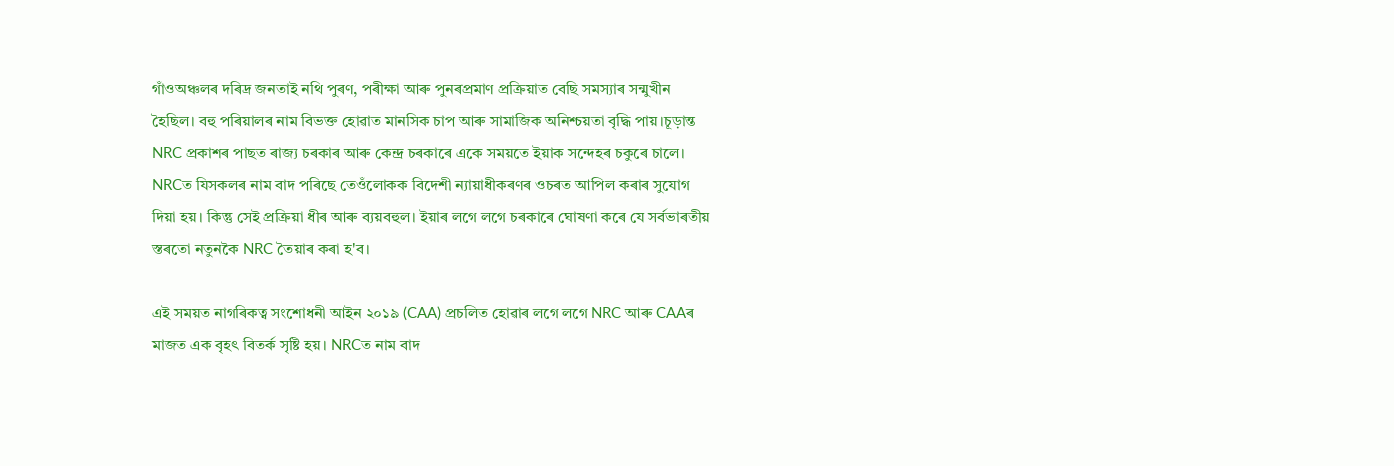গাঁওঅঞ্চলৰ দৰিদ্ৰ জনতাই নথি পুৰণ, পৰীক্ষা আৰু পুনৰপ্ৰমাণ প্ৰক্ৰিয়াত বেছি সমস্যাৰ সন্মুখীন হৈছিল। বহু পৰিয়ালৰ নাম বিভক্ত হোৱাত মানসিক চাপ আৰু সামাজিক অনিশ্চয়তা বৃদ্ধি পায়।চূড়ান্ত NRC প্ৰকাশৰ পাছত ৰাজ্য চৰকাৰ আৰু কেন্দ্ৰ চৰকাৰে একে সময়তে ইয়াক সন্দেহৰ চকুৰে চালে। NRCত যিসকলৰ নাম বাদ পৰিছে তেওঁলোকক বিদেশী ন্যায়াধীকৰণৰ ওচৰত আপিল কৰাৰ সুযোগ দিয়া হয়। কিন্তু সেই প্রক্রিয়া ধীৰ আৰু ব্যয়বহুল। ইয়াৰ লগে লগে চৰকাৰে ঘোষণা কৰে যে সৰ্বভাৰতীয় স্তৰতো নতুনকৈ NRC তৈয়াৰ কৰা হ'ব।

এই সময়ত নাগৰিকত্ব সংশোধনী আইন ২০১৯ (CAA) প্রচলিত হোৱাৰ লগে লগে NRC আৰু CAAৰ মাজত এক বৃহৎ বিতর্ক সৃষ্টি হয়। NRCত নাম বাদ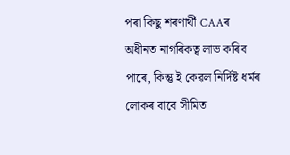পৰা কিছু শৰণাৰ্থী CAAৰ অধীনত নাগৰিকত্ব লাভ কৰিব পাৰে, কিন্তু ই কেৱল নির্দিষ্ট ধৰ্মৰ লোকৰ বাবে সীমিত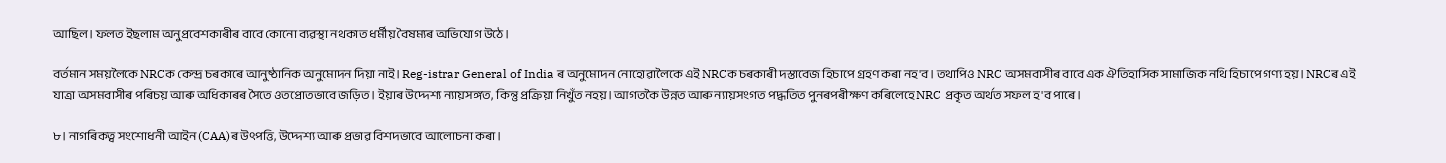আছিল। ফলত ইছলাম অনুপ্রবেশকাৰীৰ বাবে কোনো ব্যৱস্থা নথকাত ধর্মীয় বৈষম্যৰ অভিযোগ উঠে।

বর্তমান সময়লৈকে NRCক কেন্দ্ৰ চৰকাৰে আনুষ্ঠানিক অনুমোদন দিয়া নাই। Reg-istrar General of India ৰ অনুমোদন নোহোৱালৈকে এই NRCক চৰকাৰী দস্তাবেজ হিচাপে গ্রহণ কৰা নহ'ব। তথাপিও NRC অসমবাসীৰ বাবে এক ঐতিহাসিক সামাজিক নথি হিচাপে গণ্য হয়। NRCৰ এই যাত্ৰা অসমবাসীৰ পৰিচয় আৰু অধিকাৰৰ সৈতে ওতপ্রোতভাবে জড়িত। ইয়াৰ উদ্দেশ্য ন্যায়সঙ্গত, কিন্তু প্রক্রিয়া নিখুঁত নহয়। আগতকৈ উন্নত আৰু ন্যায়সংগত পদ্ধতিত পুনৰপৰীক্ষণ কৰিলেহে NRC প্রকৃত অৰ্থত সফল হ'ব পাৰে।

৮। নাগৰিকত্ব সংশোধনী আইন (CAA)ৰ উৎপত্তি, উদ্দেশ্য আৰু প্ৰভাৱ বিশদভাবে আলোচনা কৰা।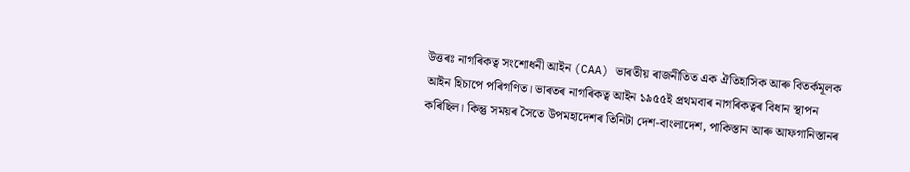উত্তৰঃ নাগৰিকত্ব সংশোধনী আইন (CAA) ভাৰতীয় ৰাজনীতিত এক ঐতিহাসিক আৰু বিতর্কমূলক আইন হিচাপে পৰিগণিত। ভাৰতৰ নাগৰিকত্ব আইন ১৯৫৫ই প্ৰথমবাৰ নাগৰিকত্বৰ বিধান স্থাপন কৰিছিল। কিন্তু সময়ৰ সৈতে উপমহাদেশৰ তিনিটা দেশ-বাংলাদেশ, পাকিস্তান আৰু আফগানিস্তানৰ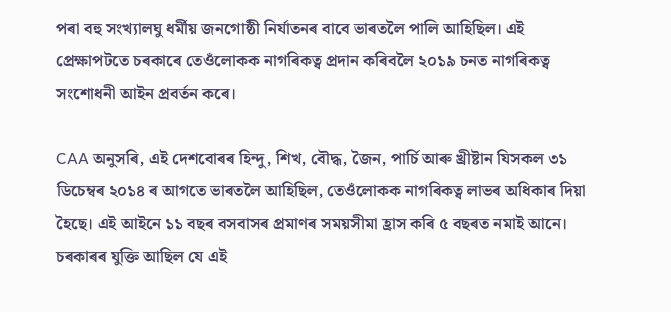পৰা বহু সংখ্যালঘু ধর্মীয় জনগোষ্ঠী নির্যাতনৰ বাবে ভাৰতলৈ পালি আহিছিল। এই প্রেক্ষাপটতে চৰকাৰে তেওঁলোকক নাগৰিকত্ব প্রদান কৰিবলৈ ২০১৯ চনত নাগৰিকত্ব সংশোধনী আইন প্রবর্তন কৰে।

CAA অনুসৰি, এই দেশবোৰৰ হিন্দু, শিখ, বৌদ্ধ, জৈন, পার্চি আৰু খ্রীষ্টান যিসকল ৩১ ডিচেম্বৰ ২০১৪ ৰ আগতে ভাৰতলৈ আহিছিল, তেওঁলোকক নাগৰিকত্ব লাভৰ অধিকাৰ দিয়া হৈছে। এই আইনে ১১ বছৰ বসবাসৰ প্ৰমাণৰ সময়সীমা হ্রাস কৰি ৫ বছৰত নমাই আনে। চৰকাৰৰ যুক্তি আছিল যে এই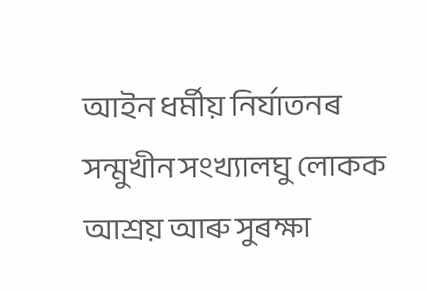আইন ধর্মীয় নির্যাতনৰ সন্মুখীন সংখ্যালঘু লোকক আশ্রয় আৰু সুৰক্ষা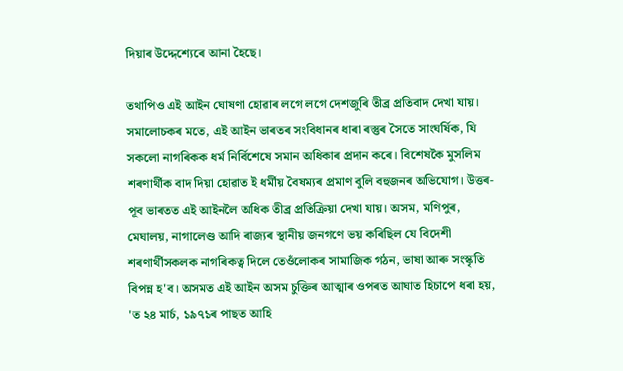দিয়াৰ উদ্দেশ্যেৰে আনা হৈছে।

তথাপিও এই আইন ঘোষণা হোৱাৰ লগে লগে দেশজুৰি তীব্র প্রতিবাদ দেখা যায়। সমালোচকৰ মতে, এই আইন ভাৰতৰ সংবিধানৰ ধাৰা ৰস্তুৰ সৈতে সাংঘর্ষিক, যি সকলো নাগৰিকক ধর্ম নির্বিশেষে সমান অধিকাৰ প্ৰদান কৰে। বিশেষকৈ মুসলিম শৰণাৰ্থীক বাদ দিয়া হোৱাত ই ধর্মীয় বৈষম্যৰ প্ৰমাণ বুলি বহুজনৰ অভিযোগ। উত্তৰ-পূব ভাৰতত এই আইনলৈ অধিক তীব্র প্রতিক্রিয়া দেখা যায়। অসম, মণিপুৰ, মেঘালয়, নাগালেণ্ড আদি ৰাজ্যৰ স্থানীয় জনগণে ভয় কৰিছিল যে বিদেশী শৰণাৰ্থীসকলক নাগৰিকত্ব দিলে তেওঁলোকৰ সামাজিক গঠন, ভাষা আৰু সংস্কৃতি বিপন্ন হ'ব। অসমত এই আইন অসম চুক্তিৰ আত্মাৰ ওপৰত আঘাত হিচাপে ধৰা হয়, 'ত ২৪ মার্চ, ১৯৭১ৰ পাছত আহি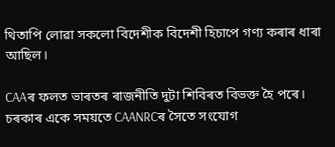থিতাপি লোৱা সকলো বিদেশীক বিদেশী হিচাপে গণ্য কৰাৰ ধাৰা আছিল।

CAAৰ ফলত ভাৰতৰ ৰাজনীতি দুটা শিবিৰত বিভক্ত হৈ পৰে। চৰকাৰ একে সময়তে CAANRCৰ সৈতে সংযোগ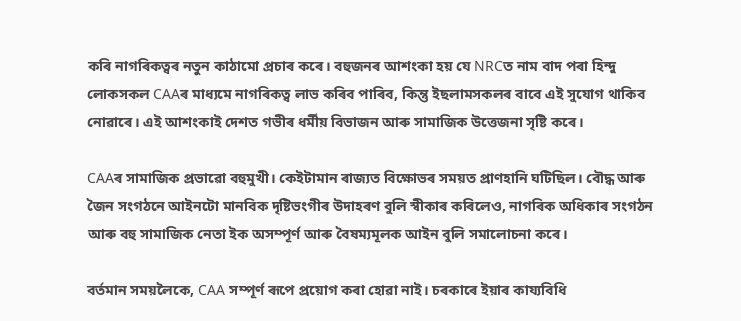কৰি নাগৰিকত্বৰ নতুন কাঠামো প্ৰচাৰ কৰে। বহুজনৰ আশংকা হয় যে NRCত নাম বাদ পৰা হিন্দু লোকসকল CAAৰ মাধ্যমে নাগৰিকত্ব লাভ কৰিব পাৰিব, কিন্তু ইছলামসকলৰ বাবে এই সুযোগ থাকিব নোৱাৰে। এই আশংকাই দেশত গভীৰ ধৰ্মীয় বিভাজন আৰু সামাজিক উত্তেজনা সৃষ্টি কৰে।

CAAৰ সামাজিক প্ৰভাৱো বহুমুখী। কেইটামান ৰাজ্যত বিক্ষোভৰ সময়ত প্রাণহানি ঘটিছিল। বৌদ্ধ আৰু জৈন সংগঠনে আইনটো মানবিক দৃষ্টিভংগীৰ উদাহৰণ বুলি স্বীকাৰ কৰিলেও, নাগৰিক অধিকাৰ সংগঠন আৰু বহু সামাজিক নেতা ইক অসম্পূর্ণ আৰু বৈষম্যমূলক আইন বুলি সমালোচনা কৰে।

বর্তমান সময়লৈকে, CAA সম্পূৰ্ণ ৰূপে প্রয়োগ কৰা হোৱা নাই। চৰকাৰে ইয়াৰ কায্যবিধি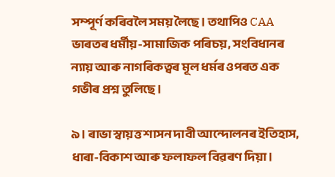সম্পূর্ণ কৰিবলৈ সময় লৈছে। তথাপিও CAA ভাৰতৰ ধৰ্মীয়-সামাজিক পৰিচয়, সংবিধানৰ ন্যায় আৰু নাগৰিকত্বৰ মূল ধৰ্মৰ ওপৰত এক গভীৰ প্ৰশ্ন তুলিছে।

৯। ৰাভা স্বায়ত্ত শাসন দাবী আন্দোলনৰ ইতিহাস, ধাৰা-বিকাশ আৰু ফলাফল বিৱৰণ দিয়া।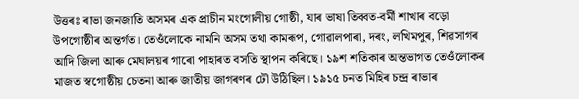উত্তৰঃ ৰাভা জনজাতি অসমৰ এক প্রাচীন মংগোলীয় গোষ্ঠী, যাৰ ভাষা তিব্বত-বর্মী শাখাৰ বড়ো উপগোষ্ঠীৰ অন্তৰ্গত। তেওঁলোকে নামনি অসম তথা কামৰূপ, গোৱালপাৰা, দৰং, লখিমপুৰ, শিৱসাগৰ আদি জিলা আৰু মেঘালয়ৰ গাৰো পাহাৰত বসতি স্থাপন কৰিছে। ১৯শ শতিকাৰ অন্তভাগত তেওঁলোকৰ মাজত স্বগোষ্ঠীয় চেতনা আৰু জাতীয় জাগৰণৰ ঢৌ উঠিছিল। ১৯১৫ চনত মিহিৰ চন্দ্ৰ ৰাভাৰ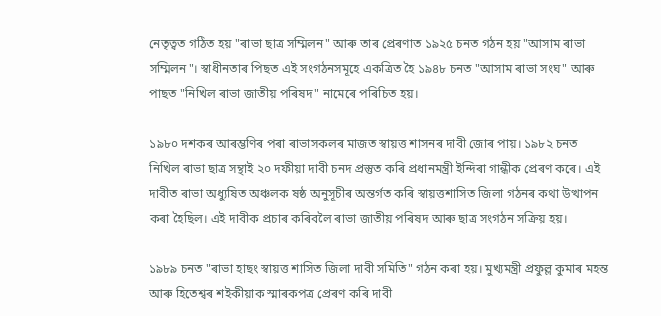নেতৃত্বত গঠিত হয় "ৰাভা ছাত্র সম্মিলন" আৰু তাৰ প্ৰেৰণাত ১৯২৫ চনত গঠন হয় "আসাম ৰাভা সম্মিলন"। স্বাধীনতাৰ পিছত এই সংগঠনসমূহে একত্রিত হৈ ১৯৪৮ চনত "আসাম ৰাভা সংঘ" আৰু পাছত "নিখিল ৰাভা জাতীয় পৰিষদ" নামেৰে পৰিচিত হয়।

১৯৮০ দশকৰ আৰম্ভণিৰ পৰা ৰাভাসকলৰ মাজত স্বায়ত্ত শাসনৰ দাবী জোৰ পায়। ১৯৮২ চনত নিখিল ৰাভা ছাত্ৰ সন্থাই ২০ দফীয়া দাবী চনদ প্রস্তুত কৰি প্ৰধানমন্ত্ৰী ইন্দিৰা গান্ধীক প্ৰেৰণ কৰে। এই দাবীত ৰাভা অধ্যুষিত অঞ্চলক ষষ্ঠ অনুসূচীৰ অন্তৰ্গত কৰি স্বায়ত্তশাসিত জিলা গঠনৰ কথা উত্থাপন কৰা হৈছিল। এই দাবীক প্ৰচাৰ কৰিবলৈ ৰাভা জাতীয় পৰিষদ আৰু ছাত্র সংগঠন সক্রিয় হয়।

১৯৮৯ চনত "ৰাভা হাছং স্বায়ত্ত শাসিত জিলা দাবী সমিতি" গঠন কৰা হয়। মুখ্যমন্ত্রী প্রফুল্ল কুমাৰ মহন্ত আৰু হিতেশ্বৰ শইকীয়াক স্মাৰকপত্ৰ প্ৰেৰণ কৰি দাবী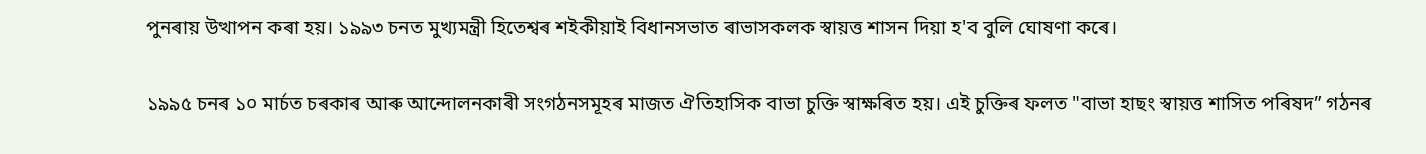পুনৰায় উত্থাপন কৰা হয়। ১৯৯৩ চনত মুখ্যমন্ত্রী হিতেশ্বৰ শইকীয়াই বিধানসভাত ৰাভাসকলক স্বায়ত্ত শাসন দিয়া হ'ব বুলি ঘোষণা কৰে।

১৯৯৫ চনৰ ১০ মাৰ্চত চৰকাৰ আৰু আন্দোলনকাৰী সংগঠনসমূহৰ মাজত ঐতিহাসিক বাভা চুক্তি স্বাক্ষৰিত হয়। এই চুক্তিৰ ফলত "বাভা হাছং স্বায়ত্ত শাসিত পৰিষদ” গঠনৰ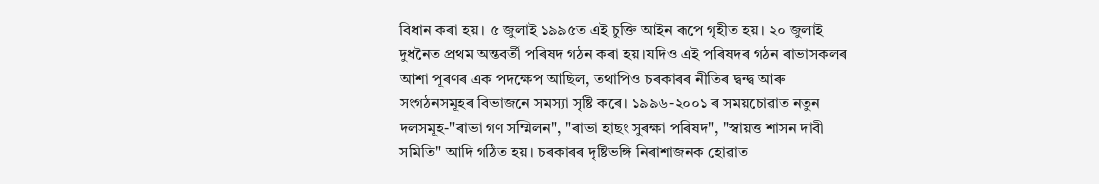বিধান কৰা হয়। ৫ জুলাই ১৯৯৫ত এই চুক্তি আইন ৰূপে গৃহীত হয়। ২০ জুলাই দুধনৈত প্রথম অন্তবর্তী পৰিষদ গঠন কৰা হয়।যদিও এই পৰিষদৰ গঠন ৰাভাসকলৰ আশা পূৰণৰ এক পদক্ষেপ আছিল, তথাপিও চৰকাৰৰ নীতিৰ দ্বন্দ্ব আৰু সংগঠনসমূহৰ বিভাজনে সমস্যা সৃষ্টি কৰে। ১৯৯৬-২০০১ ৰ সময়চোৱাত নতুন দলসমূহ-"ৰাভা গণ সম্মিলন", "ৰাভা হাছং সুৰক্ষা পৰিষদ", "স্বায়ত্ত শাসন দাবী সমিতি" আদি গঠিত হয়। চৰকাৰৰ দৃষ্টিভঙ্গি নিৰাশাজনক হোৱাত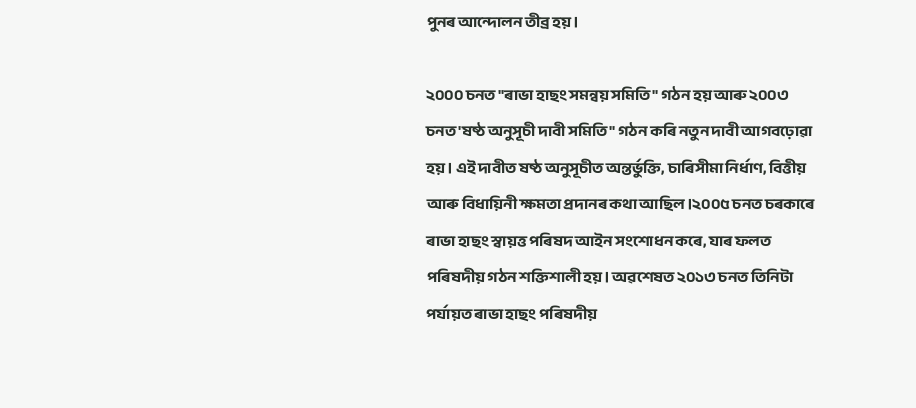পুনৰ আন্দোলন তীব্র হয়।

২০০০ চনত "ৰাভা হাছং সমন্বয় সমিতি" গঠন হয় আৰু ২০০৩ চনত 'ষষ্ঠ অনুসূচী দাবী সমিতি" গঠন কৰি নতুন দাবী আগবঢ়োৱা হয়। এই দাবীত ষষ্ঠ অনুসূচীত অন্তর্ভুক্তি, চাৰিসীমা নির্ধাণ, বিত্তীয় আৰু বিধায়িনী ক্ষমতা প্রদানৰ কথা আছিল।২০০৫ চনত চৰকাৰে ৰাভা হাছং স্বায়ত্ত পৰিষদ আইন সংশোধন কৰে, যাৰ ফলত পৰিষদীয় গঠন শক্তিশালী হয়। অৱশেষত ২০১৩ চনত তিনিটা পৰ্যায়ত ৰাভা হাছং পৰিষদীয়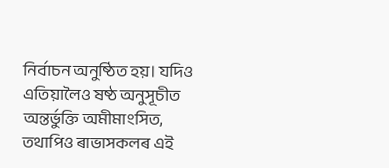নির্বাচন অনুষ্ঠিত হয়। যদিও এতিয়ালৈও ষষ্ঠ অনুসূচীত অন্তর্ভুক্তি অমীমাংসিত, তথাপিও ৰাভাসকলৰ এই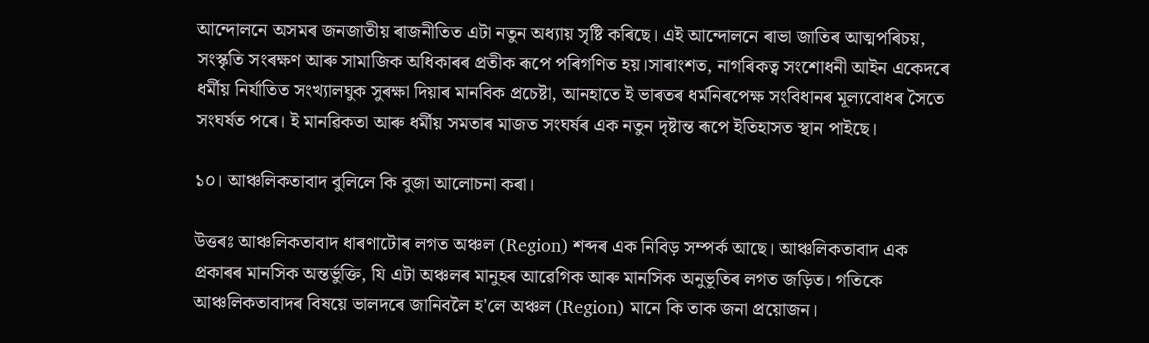আন্দোলনে অসমৰ জনজাতীয় ৰাজনীতিত এটা নতুন অধ্যায় সৃষ্টি কৰিছে। এই আন্দোলনে ৰাভা জাতিৰ আত্মপৰিচয়, সংস্কৃতি সংৰক্ষণ আৰু সামাজিক অধিকাৰৰ প্ৰতীক ৰূপে পৰিগণিত হয়।সাৰাংশত, নাগৰিকত্ব সংশোধনী আইন একেদৰে ধৰ্মীয় নির্যাতিত সংখ্যালঘুক সুৰক্ষা দিয়াৰ মানবিক প্রচেষ্টা, আনহাতে ই ভাৰতৰ ধৰ্মনিৰপেক্ষ সংবিধানৰ মূল্যবোধৰ সৈতে সংঘৰ্ষত পৰে। ই মানৱিকতা আৰু ধর্মীয় সমতাৰ মাজত সংঘৰ্ষৰ এক নতুন দৃষ্টান্ত ৰূপে ইতিহাসত স্থান পাইছে।

১০। আঞ্চলিকতাবাদ বুলিলে কি বুজা আলোচনা কৰা।

উত্তৰঃ আঞ্চলিকতাবাদ ধাৰণাটোৰ লগত অঞ্চল (Region) শব্দৰ এক নিবিড় সম্পর্ক আছে। আঞ্চলিকতাবাদ এক প্ৰকাৰৰ মানসিক অন্তর্ভুক্তি, যি এটা অঞ্চলৰ মানুহৰ আৱেগিক আৰু মানসিক অনুভূতিৰ লগত জড়িত। গতিকে আঞ্চলিকতাবাদৰ বিষয়ে ভালদৰে জানিবলৈ হ'লে অঞ্চল (Region) মানে কি তাক জনা প্রয়োজন।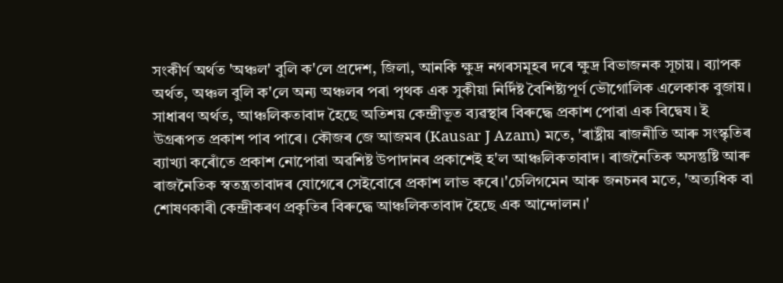সংকীর্ণ অর্থত 'অঞ্চল' বুলি ক'লে প্রদেশ, জিলা, আনকি ক্ষুদ্ৰ নগৰসমূহৰ দৰে ক্ষুদ্র বিভাজনক সূচায়। ব্যাপক অর্থত, অঞ্চল বুলি ক'লে অন্য অঞ্চলৰ পৰা পৃথক এক সুকীয়া নির্দিষ্ট বৈশিষ্ট্যপূর্ণ ভৌগোলিক এলেকাক বুজায়। সাধাৰণ অৰ্থত, আঞ্চলিকতাবাদ হৈছে অতিশয় কেন্দ্ৰীভূত ব্যৱস্থাৰ বিৰুদ্ধে প্রকাশ পোৱা এক বিদ্বেষ। ই উগ্রৰূপত প্রকাশ পাব পাৰে। কৌজৰ জে আজমৰ (Kausar J Azam) মতে, 'ৰাষ্ট্ৰীয় ৰাজনীতি আৰু সংস্কৃতিৰ ব্যাখ্যা কৰোঁতে প্রকাশ নোপোৱা অৱশিষ্ট উপাদানৰ প্রকাশেই হ'ল আঞ্চলিকতাবাদ। ৰাজনৈতিক অসন্তুষ্টি আৰু ৰাজনৈতিক স্বতন্ত্রতাবাদৰ যোগেৰে সেইবোৰে প্ৰকাশ লাভ কৰে।'চেলিগমেন আৰু জনচনৰ মতে, 'অত্যধিক বা শোষণকাৰী কেন্দ্ৰীকৰণ প্ৰকৃতিৰ বিৰুদ্ধে আঞ্চলিকতাবাদ হৈছে এক আন্দোলন।'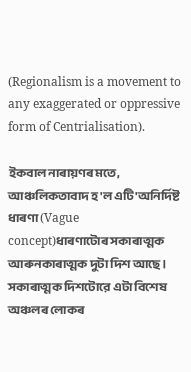(Regionalism is a movement to any exaggerated or oppressive form of Centrialisation).

ইকবাল নাৰায়ণৰ মতে, আঞ্চলিকতাবাদ হ'ল এটি 'অনির্দিষ্ট ধাৰণা (Vague concept)ধাৰণাটোৰ সকাৰাত্মক আৰুনকাৰাত্মক দুটা দিশ আছে। সকাৰাত্মক দিশটোরে এটা বিশেষ অঞ্চলৰ লোকৰ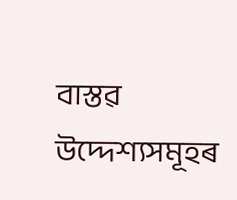বাস্তৱ উদ্দেশ্যসমূহৰ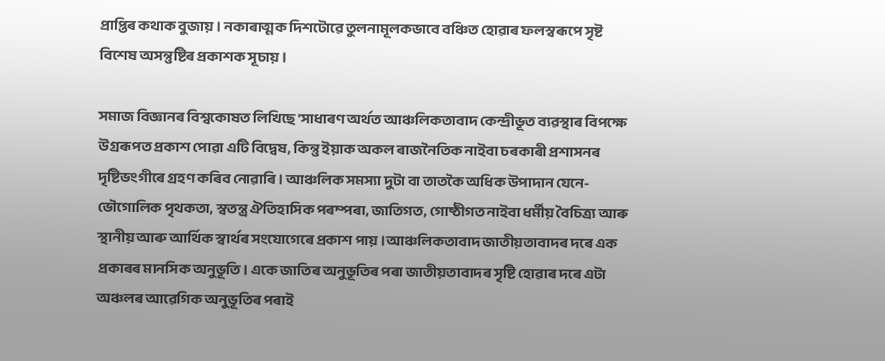প্ৰাপ্তিৰ কথাক বুজায়। নকাৰাত্মক দিশটোৱে তুলনামূলকভাবে বঞ্চিত হোৱাৰ ফলস্বৰূপে সৃষ্ট বিশেষ অসন্তুষ্টিৰ প্ৰকাশক সূচায়।

সমাজ বিজ্ঞানৰ বিশ্বকোষত লিখিছে 'সাধাৰণ অৰ্থত আঞ্চলিকতাবাদ কেন্দ্রীভূত ব্যৱস্থাৰ বিপক্ষে উগ্ৰৰূপত প্রকাশ পোৱা এটি বিদ্বেষ, কিন্তু ইয়াক অকল ৰাজনৈতিক নাইবা চৰকাৰী প্ৰশাসনৰ দৃষ্টিভংগীৰে গ্ৰহণ কৰিব নোৱাৰি। আঞ্চলিক সমস্যা দুটা বা তাতকৈ অধিক উপাদান যেনে- ভৌগোলিক পৃথকতা, স্বতন্ত্র ঐতিহাসিক পৰম্পৰা, জাতিগত, গোষ্ঠীগত নাইবা ধর্মীয় বৈচিত্র্য আৰু স্থানীয় আৰু আৰ্থিক স্বাৰ্থৰ সংযোগেৰে প্রকাশ পায়।আঞ্চলিকতাবাদ জাতীয়তাবাদৰ দৰে এক প্ৰকাৰৰ মানসিক অনুভূতি। একে জাতিৰ অনুভূতিৰ পৰা জাতীয়তাবাদৰ সৃষ্টি হোৱাৰ দৰে এটা অঞ্চলৰ আৱেগিক অনুভূতিৰ পৰাই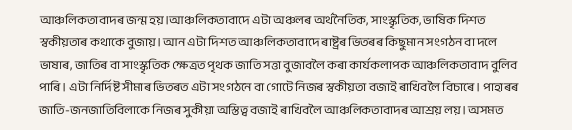আঞ্চলিকতাবাদৰ জন্ম হয়।আঞ্চলিকতাবাদে এটা অঞ্চলৰ অৰ্থনৈতিক, সাংস্কৃতিক, ভাষিক দিশত স্বকীয়তাৰ কথাকে বুজায়। আন এটা দিশত আঞ্চলিকতাবাদে ৰাষ্ট্ৰৰ ভিতৰৰ কিছুমান সংগঠন বা দলে ভাষাৰ, জাতিৰ বা সাংস্কৃতিক ক্ষেত্রত পৃথক জাতি সত্তা বুজাবলৈ কৰা কাৰ্যকলাপক আঞ্চলিকতাবাদ বুলিব পাৰি। এটা নির্দিষ্ট সীমাৰ ভিতৰত এটা সংগঠনে বা গোটে নিজৰ স্বকীয়তা বজাই ৰাখিবলৈ বিচাৰে। পাহাৰৰ জাতি-জনজাতিবিলাকে নিজৰ সুকীয়া অস্তিত্ব বজাই ৰাখিবলৈ আঞ্চলিকতাবাদৰ আশ্রয় লয়। অসমত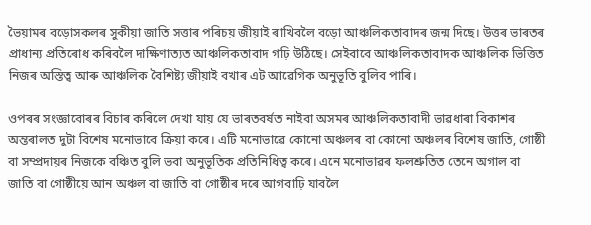ভৈয়ামৰ বড়োসকলৰ সুকীয়া জাতি সত্তাৰ পৰিচয় জীয়াই ৰাখিবলৈ বড়ো আঞ্চলিকতাবাদৰ জন্ম দিছে। উত্তৰ ভাৰতৰ প্রাধান্য প্রতিৰোধ কৰিবলৈ দাক্ষিণাত্যত আঞ্চলিকতাবাদ গঢ়ি উঠিছে। সেইবাবে আঞ্চলিকতাবাদক আঞ্চলিক ভিত্তিত নিজৰ অস্তিত্ব আৰু আঞ্চলিক বৈশিষ্ট্য জীয়াই বখাৰ এট আৱেগিক অনুভূতি বুলিব পাৰি।

ওপৰৰ সংজ্ঞাবোৰৰ বিচাৰ কৰিলে দেখা যায় যে ভাৰতবৰ্ষত নাইবা অসমৰ আঞ্চলিকতাবাদী ভাৱধাৰা বিকাশৰ অন্তৰালত দুটা বিশেষ মনোভাবে ক্রিয়া কৰে। এটি মনোভাৱে কোনো অঞ্চলৰ বা কোনো অঞ্চলৰ বিশেষ জাতি, গোষ্ঠী বা সম্প্ৰদায়ৰ নিজকে বঞ্চিত বুলি ভবা অনুভূতিক প্রতিনিধিত্ব কৰে। এনে মনোভাৱৰ ফলশ্রুতিত তেনে অগাল বা জাতি বা গোষ্ঠীয়ে আন অঞ্চল বা জাতি বা গোষ্ঠীৰ দৰে আগবাঢ়ি যাবলৈ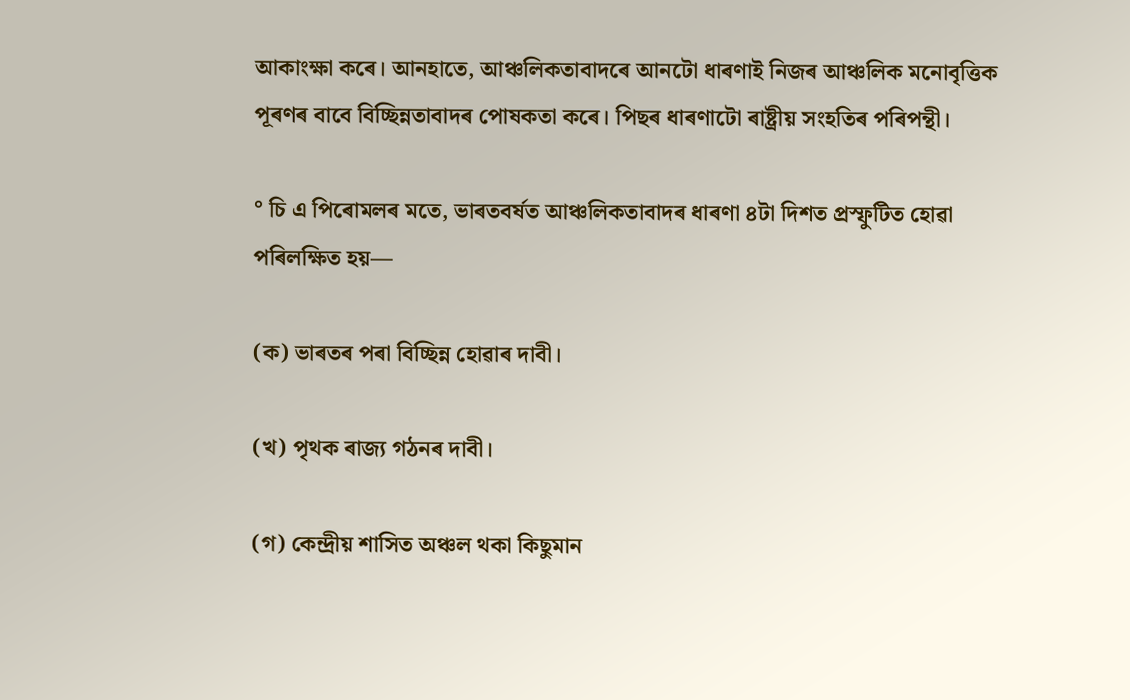আকাংক্ষা কৰে। আনহাতে, আঞ্চলিকতাবাদৰে আনটো ধাৰণাই নিজৰ আঞ্চলিক মনোবৃত্তিক পূৰণৰ বাবে বিচ্ছিন্নতাবাদৰ পোষকতা কৰে। পিছৰ ধাৰণাটো ৰাষ্ট্ৰীয় সংহতিৰ পৰিপন্থী।

° চি এ পিৰোমলৰ মতে, ভাৰতবৰ্ষত আঞ্চলিকতাবাদৰ ধাৰণা ৪টা দিশত প্রস্ফুটিত হোৱা পৰিলক্ষিত হয়—

(ক) ভাৰতৰ পৰা বিচ্ছিন্ন হোৱাৰ দাবী।

(খ) পৃথক ৰাজ্য গঠনৰ দাবী।

(গ) কেন্দ্রীয় শাসিত অঞ্চল থকা কিছুমান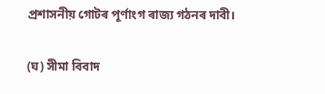প্রশাসনীয় গোটৰ পূৰ্ণাংগ ৰাজ্য গঠনৰ দাবী।

(ঘ) সীমা বিবাদ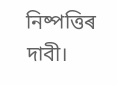নিষ্পত্তিৰ দাবী।